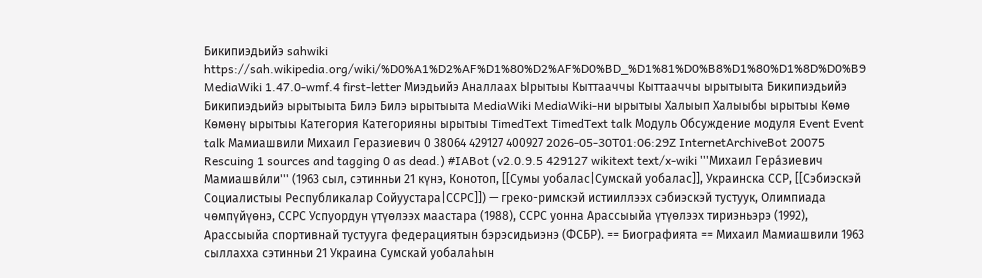Бикипиэдьийэ sahwiki https://sah.wikipedia.org/wiki/%D0%A1%D2%AF%D1%80%D2%AF%D0%BD_%D1%81%D0%B8%D1%80%D1%8D%D0%B9 MediaWiki 1.47.0-wmf.4 first-letter Миэдьийэ Аналлаах Ырытыы Кыттааччы Кыттааччы ырытыыта Бикипиэдьийэ Бикипиэдьийэ ырытыыта Билэ Билэ ырытыыта MediaWiki MediaWiki-ни ырытыы Халыып Халыыбы ырытыы Көмө Көмөнү ырытыы Категория Категорияны ырытыы TimedText TimedText talk Модуль Обсуждение модуля Event Event talk Мамиашвили Михаил Геразиевич 0 38064 429127 400927 2026-05-30T01:06:29Z InternetArchiveBot 20075 Rescuing 1 sources and tagging 0 as dead.) #IABot (v2.0.9.5 429127 wikitext text/x-wiki '''Михаил Гера́зиевич Мамиашви́ли''' (1963 сыл, сэтинньи 21 күнэ, Конотоп, [[Сумы уобалас|Сумскай уобалас]], Украинска ССР, [[Сэбиэскэй Социалистыы Республикалар Сойуустара|ССРС]]) — греко-римскэй истииллээх сэбиэскэй тустуук, Олимпиада чөмпүйүөнэ, ССРС Успуордун үтүөлээх маастара (1988), ССРС уонна Арассыыйа үтүөлээх тириэньэрэ (1992), Арассыыйа спортивнай тустууга федерациятын бэрэсидьиэнэ (ФСБР). == Биографията == Михаил Мамиашвили 1963 сыллахха сэтинньи 21 Украина Сумскай уобалаһын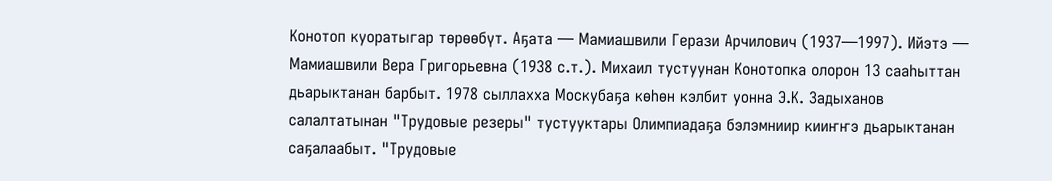Конотоп куоратыгар төрөөбүт. Аҕата — Мамиашвили Герази Арчилович (1937—1997). Ийэтэ — Мамиашвили Вера Григорьевна (1938 с.т.). Михаил тустуунан Конотопка олорон 13 сааһыттан дьарыктанан барбыт. 1978 сыллахха Москубаҕа көһөн кэлбит уонна Э.К. Задыханов салалтатынан "Трудовые резеры" тустууктары Олимпиадаҕа бэлэмниир кииҥҥэ дьарыктанан саҕалаабыт. "Трудовые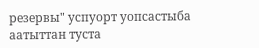резервы" успуорт уопсастыба аатыттан туста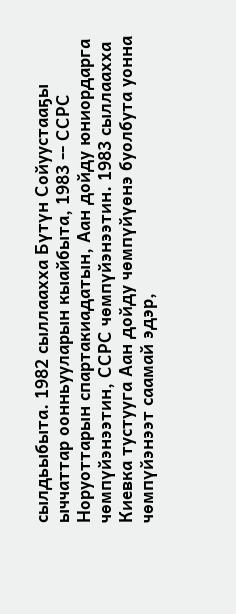сылдьыбыта. 1982 сыллаахха Бүтүн Сойуустааҕы ыччаттар оонньууларын кыайбыта, 1983 -- ССРС Норуоттарын спартакиадатын, Аан дойду юниордарга чөмпүйэнээтин, ССРС чөмпүйэнээтин. 1983 сыллаахха Киевка тустууга Аан дойду чөмпүйүөнэ буолбута уонна чөмпүйэнээт саамай эдэр,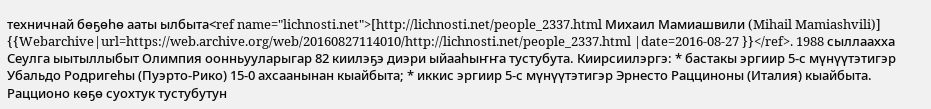техничнай бөҕөһө ааты ылбыта<ref name="lichnosti.net">[http://lichnosti.net/people_2337.html Михаил Мамиашвили (Mihail Mamiashvili)] {{Webarchive|url=https://web.archive.org/web/20160827114010/http://lichnosti.net/people_2337.html |date=2016-08-27 }}</ref>. 1988 сыллаахха Сеулга ыытыллыбыт Олимпия оонньууларыгар 82 киилэҕэ диэри ыйааһыҥҥа тустубута. Киирсиилэргэ: * бастакы эргиир 5-с мүнүүтэтигэр Убальдо Родригеһы (Пуэрто-Рико) 15-0 ахсаанынан кыайбыта; * иккис эргиир 5-с мүнүүтэтигэр Эрнесто Рацциноны (Италия) кыайбыта. Рацционо көҕө суохтук тустубутун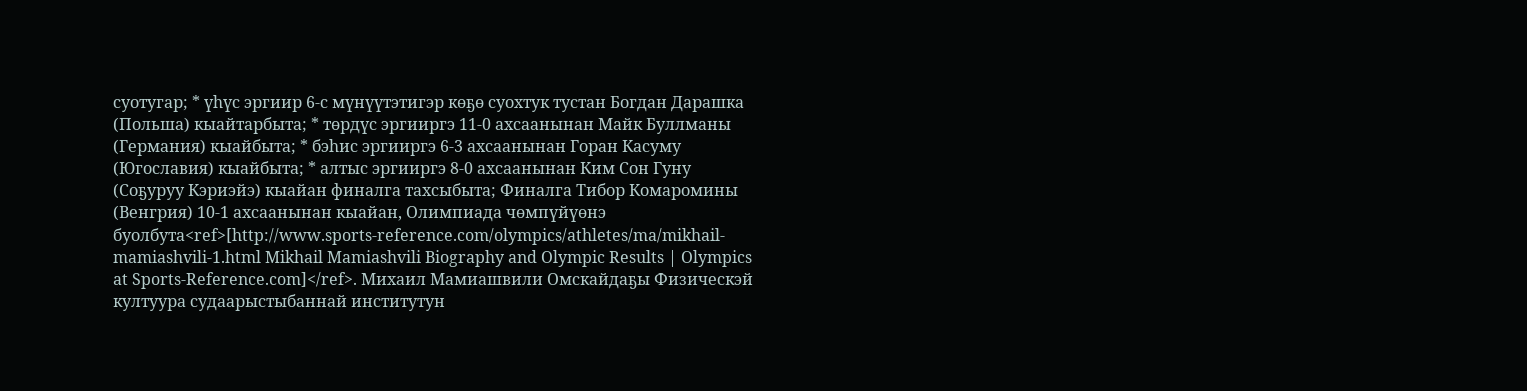суотугар; * үһүс эргиир 6-с мүнүүтэтигэр көҕө суохтук тустан Богдан Дарашка (Польша) кыайтарбыта; * төрдүс эргииргэ 11-0 ахсаанынан Майк Буллманы (Германия) кыайбыта; * бэһис эргииргэ 6-3 ахсаанынан Горан Касуму (Югославия) кыайбыта; * алтыс эргииргэ 8-0 ахсаанынан Ким Сон Гуну (Соҕуруу Кэриэйэ) кыайан финалга тахсыбыта; Финалга Тибор Комаромины (Венгрия) 10-1 ахсаанынан кыайан, Олимпиада чөмпүйүөнэ буолбута<ref>[http://www.sports-reference.com/olympics/athletes/ma/mikhail-mamiashvili-1.html Mikhail Mamiashvili Biography and Olympic Results | Olympics at Sports-Reference.com]</ref>. Михаил Мамиашвили Омскайдаҕы Физическэй култуура судаарыстыбаннай институтун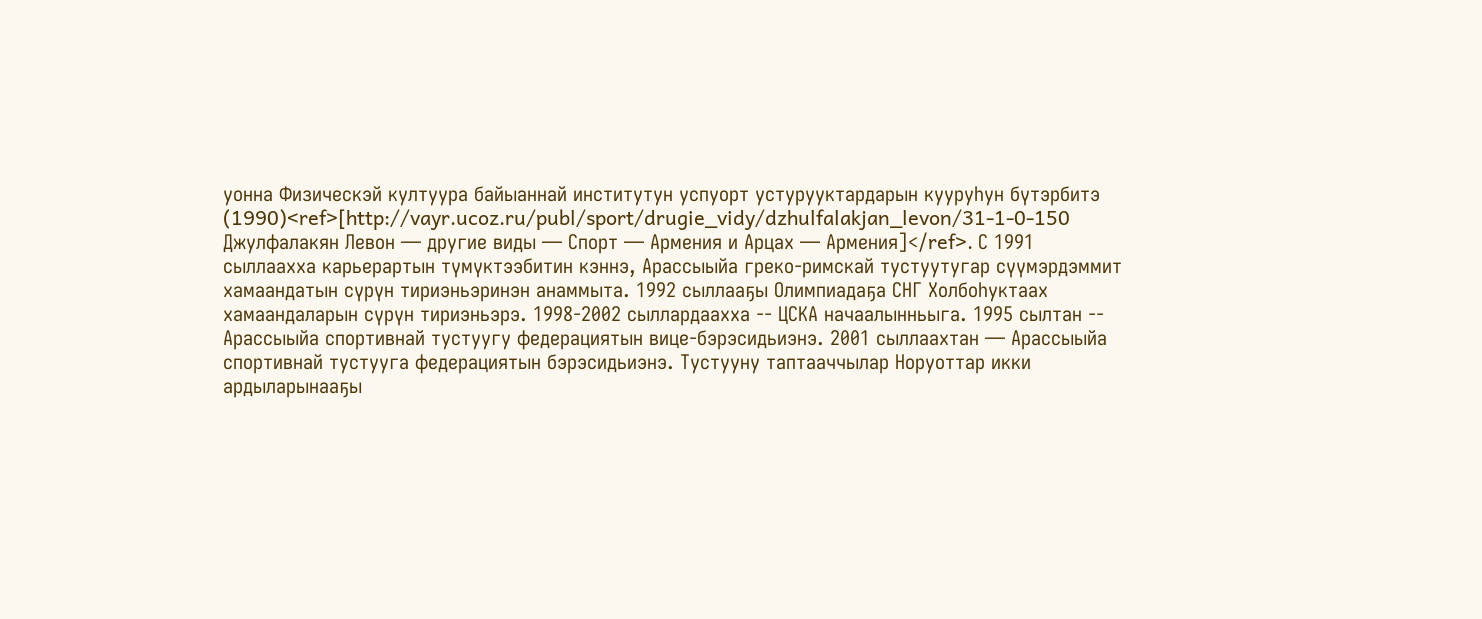уонна Физическэй култуура байыаннай институтун успуорт устурууктардарын кууруһун бүтэрбитэ (1990)<ref>[http://vayr.ucoz.ru/publ/sport/drugie_vidy/dzhulfalakjan_levon/31-1-0-150 Джулфалакян Левон — другие виды — Спорт — Армения и Арцах — Армения]</ref>. С 1991 сыллаахха карьерартын түмүктээбитин кэннэ, Арассыыйа греко-римскай тустуутугар сүүмэрдэммит хамаандатын сүрүн тириэньэринэн анаммыта. 1992 сыллааҕы Олимпиадаҕа СНГ Холбоһуктаах хамаандаларын сүрүн тириэньэрэ. 1998-2002 сыллардаахха -- ЦСКА начаалынньыга. 1995 сылтан -- Арассыыйа спортивнай тустуугу федерациятын вице-бэрэсидьиэнэ. 2001 сыллаахтан — Арассыыйа спортивнай тустууга федерациятын бэрэсидьиэнэ. Тустууну таптааччылар Норуоттар икки ардыларынааҕы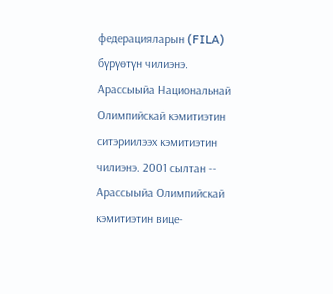федерацияларын (FILA) бүрүөтүн чилиэнэ. Арассыыйа Национальнай Олимпийскай кэмитиэтин ситэриилээх кэмитиэтин чилиэнэ. 2001 сылтан -- Арассыыйа Олимпийскай кэмитиэтин вице-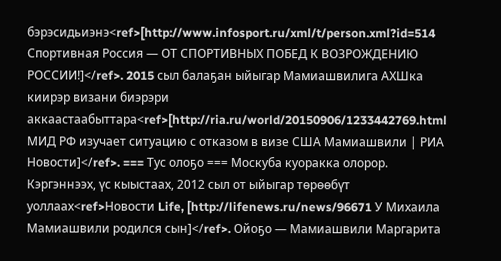бэрэсидьиэнэ<ref>[http://www.infosport.ru/xml/t/person.xml?id=514 Спортивная Россия — ОТ СПОРТИВНЫХ ПОБЕД К ВОЗРОЖДЕНИЮ РОССИИ!]</ref>. 2015 сыл балаҕан ыйыгар Мамиашвилига АХШка киирэр визани биэрэри аккаастаабыттара<ref>[http://ria.ru/world/20150906/1233442769.html МИД РФ изучает ситуацию с отказом в визе США Мамиашвили | РИА Новости]</ref>. === Тус олоҕо === Москуба куоракка олорор. Кэргэннээх, үс кыыстаах, 2012 сыл от ыйыгар төрөөбүт уоллаах<ref>Новости Life, [http://lifenews.ru/news/96671 У Михаила Мамиашвили родился сын]</ref>. Ойоҕо — Мамиашвили Маргарита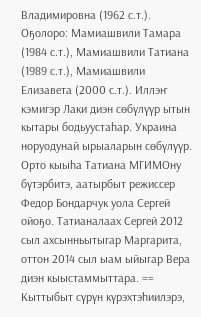Владимировна (1962 с.т.). Оҕолоро: Мамиашвили Тамара (1984 с.т.), Мамиашвили Татиана (1989 с.т.), Мамиашвили Елизавета (2000 с.т.). Иллэҥ кэмигэр Лаки диэн сөбүлүүр ытын кытары бодьуустаһар. Украина норуодунай ырыаларын сөбүлүүр. Орто кыыһа Татиана МГИМОну бүтэрбитэ, аатырбыт режиссер Федор Бондарчук уола Сергей ойоҕо. Татианалаах Сергей 2012 сыл ахсынньытыгар Маргарита, оттон 2014 сыл ыам ыйыгар Вера диэн кыыстаммыттара. == Кыттыбыт сүрүн күрэхтэһиилэрэ,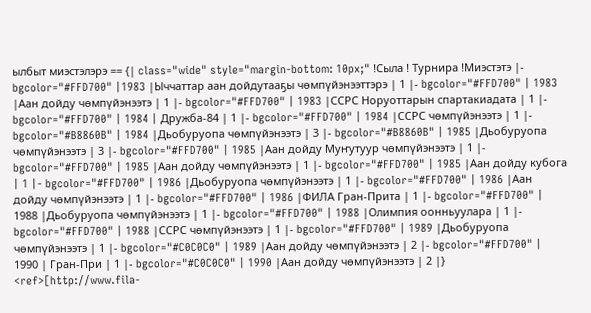ылбыт миэстэлэрэ == {| class="wide" style="margin-bottom: 10px;" !Сыла ! Турнира !Миэстэтэ |- bgcolor="#FFD700" |1983 |Ыччаттар аан дойдутааҕы чөмпүйэнээттэрэ | 1 |- bgcolor="#FFD700" | 1983 |Аан дойду чөмпүйэнээтэ | 1 |- bgcolor="#FFD700" | 1983 |ССРС Норуоттарын спартакиадата | 1 |- bgcolor="#FFD700" | 1984 | Дружба-84 | 1 |- bgcolor="#FFD700" | 1984 |ССРС чөмпүйэнээтэ | 1 |- bgcolor="#B8860B" | 1984 |Дьобуруопа чөмпүйэнээтэ | 3 |- bgcolor="#B8860B" | 1985 |Дьобуруопа чөмпүйэнээтэ | 3 |- bgcolor="#FFD700" | 1985 |Аан дойду Муҥутуур чөмпүйэнээтэ | 1 |- bgcolor="#FFD700" | 1985 |Аан дойду чөмпүйэнээтэ | 1 |- bgcolor="#FFD700" | 1985 |Аан дойду кубога | 1 |- bgcolor="#FFD700" | 1986 |Дьобуруопа чөмпүйэнээтэ | 1 |- bgcolor="#FFD700" | 1986 |Аан дойду чөмпүйэнээтэ | 1 |- bgcolor="#FFD700" | 1986 |ФИЛА Гран-Прита | 1 |- bgcolor="#FFD700" | 1988 |Дьобуруопа чөмпүйэнээтэ | 1 |- bgcolor="#FFD700" | 1988 |Олимпия оонньуулара | 1 |- bgcolor="#FFD700" | 1988 |ССРС чөмпүйэнээтэ | 1 |- bgcolor="#FFD700" | 1989 |Дьобуруопа чөмпүйэнээтэ | 1 |- bgcolor="#C0C0C0" | 1989 |Аан дойду чөмпүйэнээтэ | 2 |- bgcolor="#FFD700" | 1990 | Гран-При | 1 |- bgcolor="#C0C0C0" | 1990 |Аан дойду чөмпүйэнээтэ | 2 |} <ref>[http://www.fila-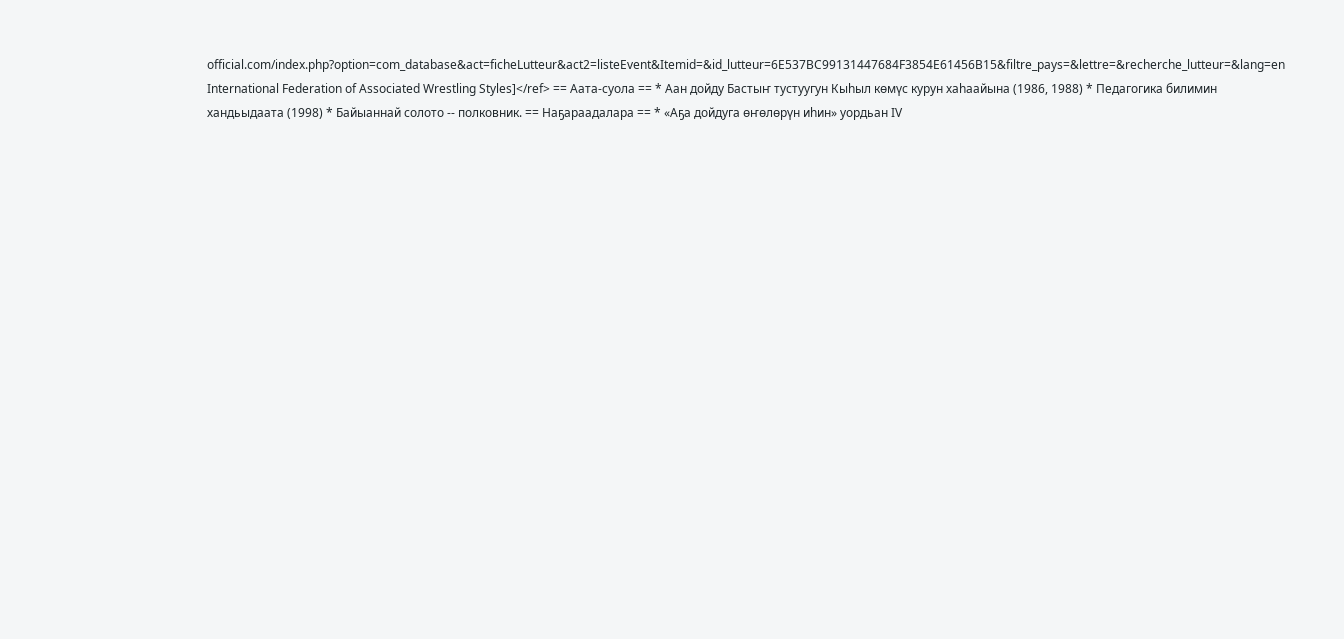official.com/index.php?option=com_database&act=ficheLutteur&act2=listeEvent&Itemid=&id_lutteur=6E537BC99131447684F3854E61456B15&filtre_pays=&lettre=&recherche_lutteur=&lang=en International Federation of Associated Wrestling Styles]</ref> == Аата-суола == * Аан дойду Бастыҥ тустуугун Кыһыл көмүс курун хаһаайына (1986, 1988) * Педагогика билимин хандьыдаата (1998) * Байыаннай солото -- полковник. == Наҕараадалара == * «Аҕа дойдуга өҥөлөрүн иһин» уордьан IV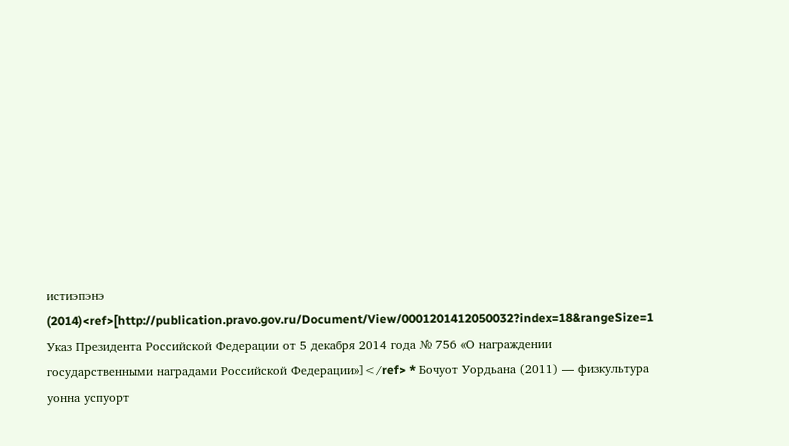истиэпэнэ (2014)<ref>[http://publication.pravo.gov.ru/Document/View/0001201412050032?index=18&rangeSize=1 Указ Президента Российской Федерации от 5 декабря 2014 года № 756 «О награждении государственными наградами Российской Федерации»]</ref> * Бочуот Уордьана (2011) — физкультура уонна успуорт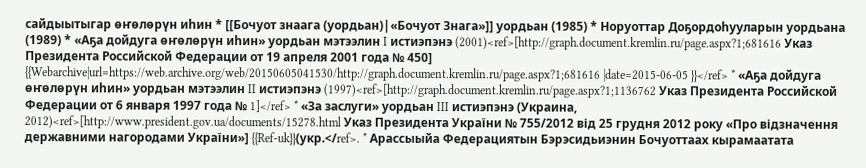сайдыытыгар өҥөлөрүн иһин * [[Бочуот знаага (уордьан)|«Бочуот Знага»]] уордьан (1985) * Норуоттар Доҕордоһууларын уордьана (1989) * «Аҕа дойдуга өҥөлөрүн иһин» уордьан мэтээлин I истиэпэнэ (2001)<ref>[http://graph.document.kremlin.ru/page.aspx?1;681616 Указ Президента Российской Федерации от 19 апреля 2001 года № 450] {{Webarchive|url=https://web.archive.org/web/20150605041530/http://graph.document.kremlin.ru/page.aspx?1;681616 |date=2015-06-05 }}</ref> * «Аҕа дойдуга өҥөлөрүн иһин» уордьан мэтээлин II истиэпэнэ (1997)<ref>[http://graph.document.kremlin.ru/page.aspx?1;1136762 Указ Президента Российской Федерации от 6 января 1997 года № 1]</ref> * «За заслуги» уордьан III истиэпэнэ (Украина, 2012)<ref>[http://www.president.gov.ua/documents/15278.html Указ Президента України № 755/2012 від 25 грудня 2012 року «Про відзначення державними нагородами України»] {{Ref-uk}}(укр.</ref>. * Арассыыйа Федерациятын Бэрэсидьиэнин Бочуоттаах кырамаатата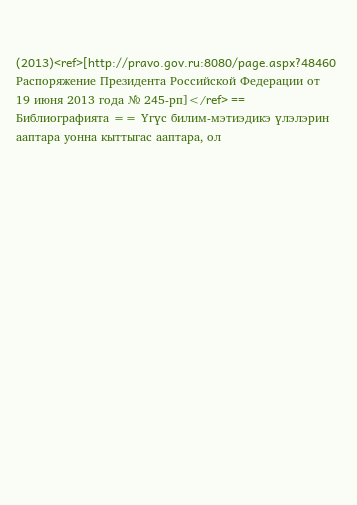(2013)<ref>[http://pravo.gov.ru:8080/page.aspx?48460 Распоряжение Президента Российской Федерации от 19 июня 2013 года № 245-рп]</ref> == Библиографията == Үгүс билим-мэтиэдикэ үлэлэрин ааптара уонна кыттыгас ааптара, ол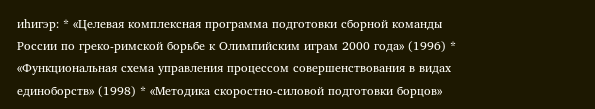иһигэр: * «Целевая комплексная программа подготовки сборной команды России по греко-римской борьбе к Олимпийским играм 2000 года» (1996) * «Функциональная схема управления процессом совершенствования в видах единоборств» (1998) * «Методика скоростно-силовой подготовки борцов»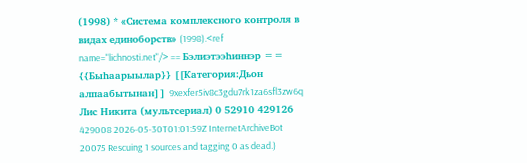(1998) * «Система комплексного контроля в видах единоборств» (1998).<ref name="lichnosti.net"/> == Бэлиэтээһиннэр == {{Быһаарыылар}} [[Категория:Дьон алпаабытынан]] 9xexfer5iv8c3gdu7rk1za6sfl3zw6q Лис Никита (мультсериал) 0 52910 429126 429008 2026-05-30T01:01:59Z InternetArchiveBot 20075 Rescuing 1 sources and tagging 0 as dead.)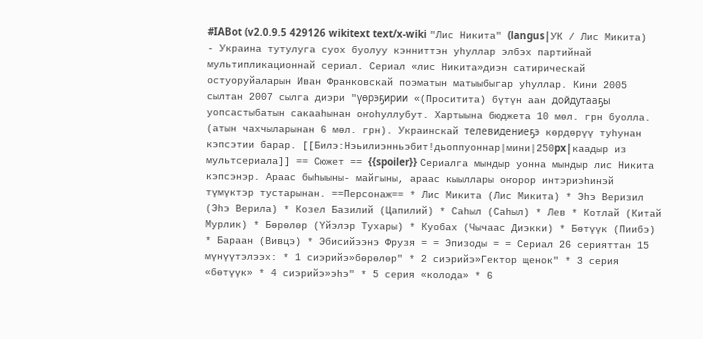#IABot (v2.0.9.5 429126 wikitext text/x-wiki "Лис Никита" (langus|УК / Лис Микита) - Украина тутулуга суох буолуу кэнниттэн уһуллар элбэх партийнай мультипликационнай сериал. Сериал «лис Никита»диэн сатирическай остуоруйаларын Иван Франковскай поэматын матыыбыгар уһуллар. Кини 2005 сылтан 2007 сылга диэри "үөрэҕирии «(Проситита) бүтүн аан дойдутааҕы уопсастыбатын сакааһынан оҥоһуллубут. Хартыына бюджета 10 мөл. грн буолла. (атын чахчыларынан 6 мөл. грн). Украинскай телевидениеҕэ көрдөрүү туһунан кэпсэтии барар. [[Билэ:Нэьилиэнньэбит!дьоппуоннар|мини|250px|каадыр из мультсериала]] == Сюжет == {{spoiler}} Сериалга мындыр уонна мындыр лис Никита кэпсэнэр. Араас быһыыны- майгыны, араас кыыллары оҥорор интэриэһинэй түмүктэр тустарынан. ==Персонаж== * Лис Микита (Лис Микита) * Эһэ Веризил (Эһэ Верила) * Козел Базилий (Цапилий) * Саһыл (Саһыл) * Лев * Котлай (Китай Мурлик) * Бөрөлөр (Үйэлэр Тухары) * Куобах (Чычаас Диэкки) * Бөтүүк (Пиибэ) * Бараан (Вивцэ) * Эбисийээнэ Фрузя = = Эпизоды = = Сериал 26 серияттан 15 мүнүүтэлээх: * 1 сиэрийэ»бөрөлөр" * 2 сиэрийэ»Гектор щенок" * 3 серия «бөтүүк» * 4 сиэрийэ»эһэ" * 5 серия «колода» * 6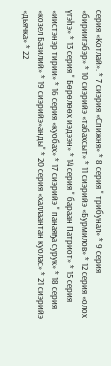серия «Котлай». * 7 сиэрия «Спижня» * 8 серия " трибунал» * 9 серия «бириигэбэр» * 10 сиэрийэ «табахсыт» * 11 сиэрийэ «Бурмилов» * 12 серия «олох үгэһэ» * 13 серия " Бөрөлөөх иэдээн» * 14 серия " бараан Патриот» * 15 серия «иистэнэр тирии» * 16 серия «куобах» * 17 сиэрийэ " панаяҕа сурук» * 18 серия «козел Базилий» * 19 сиэрийэ»анды" * 20 серия «халлаантан куолас» * 21 сиэрийэ «дьячка» * 22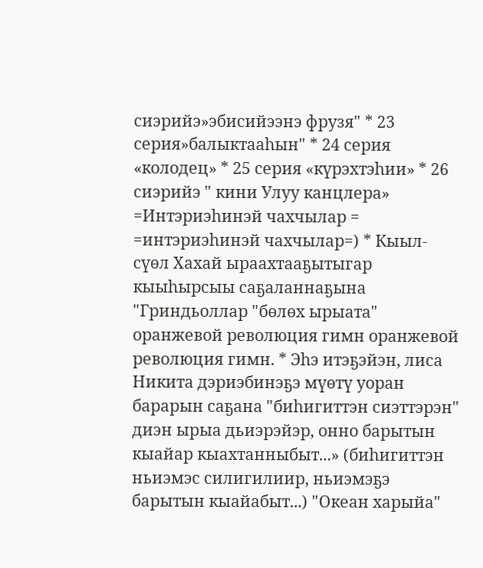сиэрийэ»эбисийээнэ фрузя" * 23 серия»балыктааһын" * 24 серия «колодец» * 25 серия «күрэхтэһии» * 26 сиэрийэ " кини Улуу канцлера» =Интэриэһинэй чахчылар = =интэриэһинэй чахчылар=) * Кыыл- сүөл Хахай ыраахтааҕытыгар кыыһырсыы саҕаланнаҕына "Гриндьоллар "бөлөх ырыата" оранжевой революция гимн оранжевой революция гимн. * Эһэ итэҕэйэн, лиса Никита дэриэбинэҕэ мүөтү уоран барарын саҕана "биһигиттэн сиэттэрэн" диэн ырыа дьиэрэйэр, онно барытын кыайар кыахтанныбыт...» (биһигиттэн ньиэмэс силигилиир, ньиэмэҕэ барытын кыайабыт...) "Океан харыйа"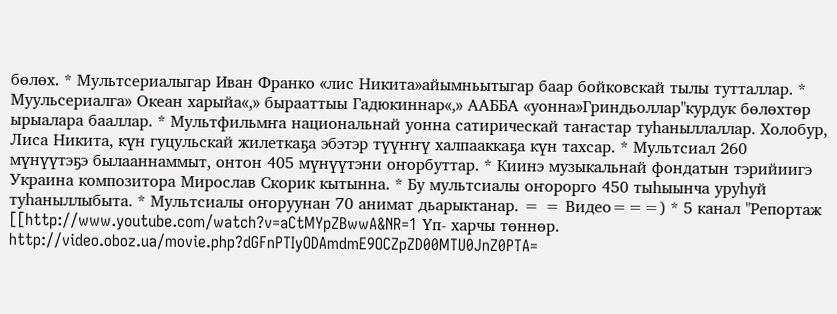бөлөх. * Мультсериалыгар Иван Франко «лис Никита»айымньытыгар баар бойковскай тылы тутталлар. * Муульсериалга» Океан харыйа«,» бырааттыы Гадюкиннар«,» ААББА «уонна»Гриндьоллар"курдук бөлөхтөр ырыалара бааллар. * Мультфильмҥа национальнай уонна сатирическай таҥастар туһаныллаллар. Холобур, Лиса Никита, күн гуцульскай жилеткаҕа эбэтэр түүҥҥү халпааккаҕа күн тахсар. * Мультсиал 260 мүнүүтэҕэ былааннаммыт, онтон 405 мүнүүтэни оҥорбуттар. * Киинэ музыкальнай фондатын тэрийиигэ Украина композитора Мирослав Скорик кытынна. * Бу мультсиалы оҥорорго 450 тыһыынча уруһуй туһаныллыбыта. * Мультсиалы оҥоруунан 70 анимат дьарыктанар. = = Видео===) * 5 канал "Репортаж [[http://www.youtube.com/watch?v=aCtMYpZBwwA&NR=1 Үп- харчы төннөр. http://video.oboz.ua/movie.php?dGFnPTIyODAmdmE9OCZpZD00MTU0JnZ0PTA=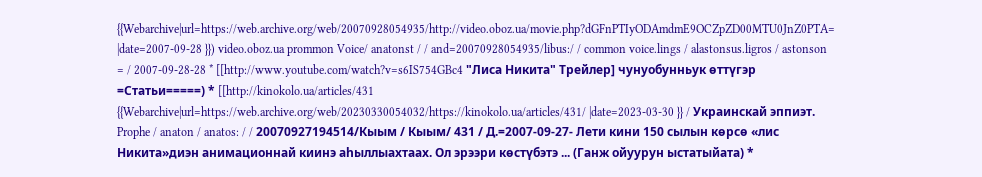{{Webarchive|url=https://web.archive.org/web/20070928054935/http://video.oboz.ua/movie.php?dGFnPTIyODAmdmE9OCZpZD00MTU0JnZ0PTA= |date=2007-09-28 }}) video.oboz.ua prommon Voice/ anatonst / / and=20070928054935/libus:/ / common voice.lings / alastonsus.ligros / astonson = / 2007-09-28-28 * [[http://www.youtube.com/watch?v=s6IS754GBc4 "Лиса Никита" Трейлер] чунуобунньук өттүгэр =Статьи=====) * [[http://kinokolo.ua/articles/431 {{Webarchive|url=https://web.archive.org/web/20230330054032/https://kinokolo.ua/articles/431/ |date=2023-03-30 }} / Украинскай эппиэт. Prophe / anaton / anatos: / / 20070927194514/Кыым / Кыым/ 431 / Д.=2007-09-27- Лети кини 150 сылын көрсө «лис Никита»диэн анимационнай киинэ аһыллыахтаах. Ол эрээри көстүбэтэ ... (Ганж ойуурун ыстатыйата) *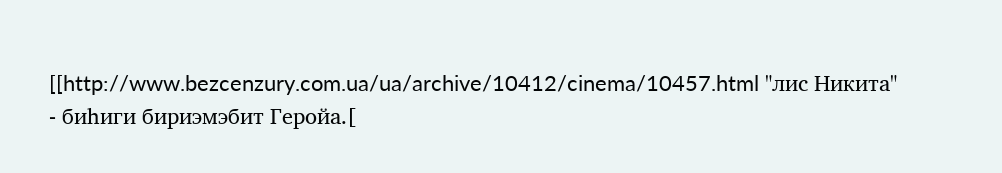[[http://www.bezcenzury.com.ua/ua/archive/10412/cinema/10457.html "лис Никита" - биһиги бириэмэбит Геройа.[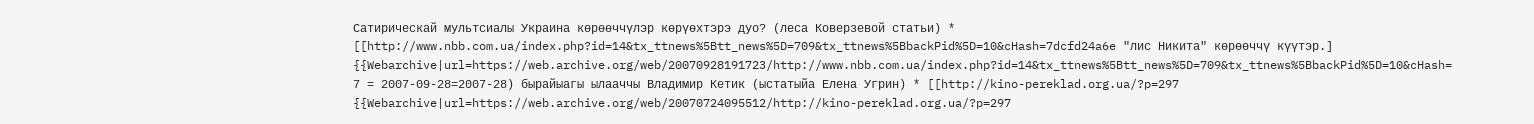Сатирическай мультсиалы Украина көрөөччүлэр көрүөхтэрэ дуо? (леса Коверзевой статьи) * [[http://www.nbb.com.ua/index.php?id=14&tx_ttnews%5Btt_news%5D=709&tx_ttnews%5BbackPid%5D=10&cHash=7dcfd24a6e "лис Никита" көрөөччү күүтэр.] {{Webarchive|url=https://web.archive.org/web/20070928191723/http://www.nbb.com.ua/index.php?id=14&tx_ttnews%5Btt_news%5D=709&tx_ttnews%5BbackPid%5D=10&cHash= 7 = 2007-09-28=2007-28) бырайыагы ылааччы Владимир Кетик (ыстатыйа Елена Угрин) * [[http://kino-pereklad.org.ua/?p=297 {{Webarchive|url=https://web.archive.org/web/20070724095512/http://kino-pereklad.org.ua/?p=297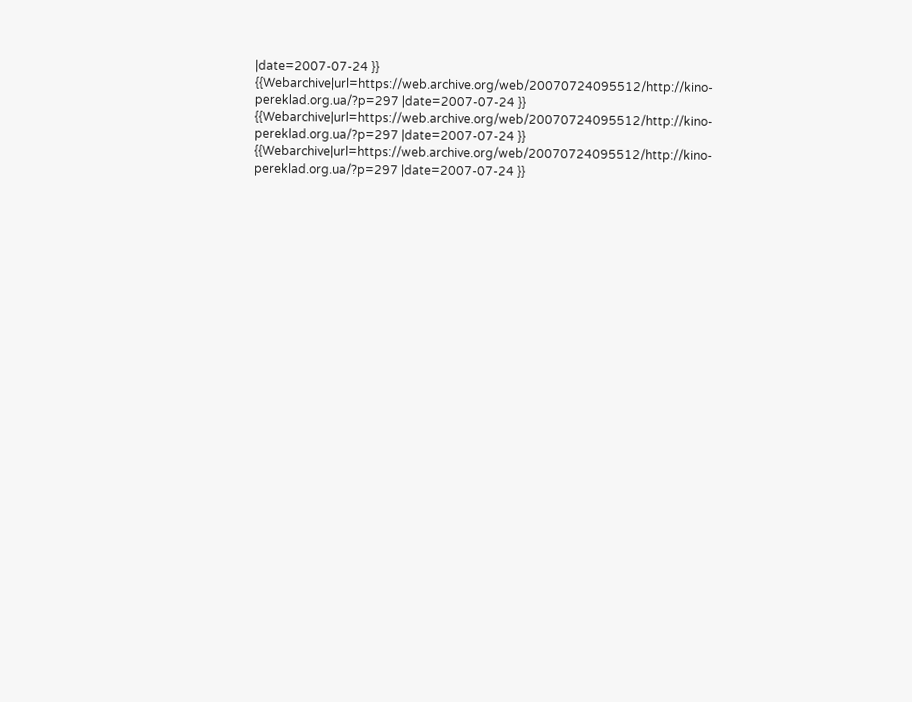|date=2007-07-24 }} {{Webarchive|url=https://web.archive.org/web/20070724095512/http://kino-pereklad.org.ua/?p=297 |date=2007-07-24 }} {{Webarchive|url=https://web.archive.org/web/20070724095512/http://kino-pereklad.org.ua/?p=297 |date=2007-07-24 }} {{Webarchive|url=https://web.archive.org/web/20070724095512/http://kino-pereklad.org.ua/?p=297 |date=2007-07-24 }}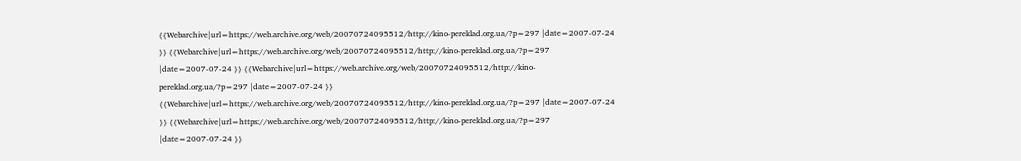{{Webarchive|url=https://web.archive.org/web/20070724095512/http://kino-pereklad.org.ua/?p=297 |date=2007-07-24 }} {{Webarchive|url=https://web.archive.org/web/20070724095512/http://kino-pereklad.org.ua/?p=297 |date=2007-07-24 }} {{Webarchive|url=https://web.archive.org/web/20070724095512/http://kino-pereklad.org.ua/?p=297 |date=2007-07-24 }} {{Webarchive|url=https://web.archive.org/web/20070724095512/http://kino-pereklad.org.ua/?p=297 |date=2007-07-24 }} {{Webarchive|url=https://web.archive.org/web/20070724095512/http://kino-pereklad.org.ua/?p=297 |date=2007-07-24 }}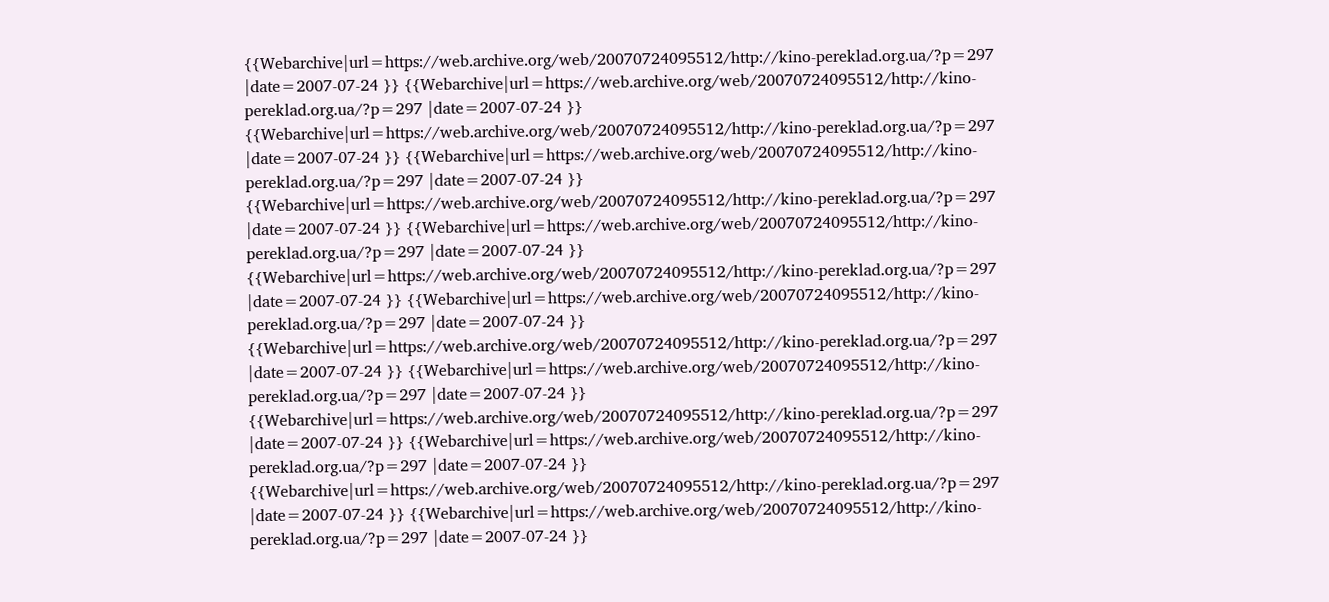{{Webarchive|url=https://web.archive.org/web/20070724095512/http://kino-pereklad.org.ua/?p=297 |date=2007-07-24 }} {{Webarchive|url=https://web.archive.org/web/20070724095512/http://kino-pereklad.org.ua/?p=297 |date=2007-07-24 }} {{Webarchive|url=https://web.archive.org/web/20070724095512/http://kino-pereklad.org.ua/?p=297 |date=2007-07-24 }} {{Webarchive|url=https://web.archive.org/web/20070724095512/http://kino-pereklad.org.ua/?p=297 |date=2007-07-24 }} {{Webarchive|url=https://web.archive.org/web/20070724095512/http://kino-pereklad.org.ua/?p=297 |date=2007-07-24 }} {{Webarchive|url=https://web.archive.org/web/20070724095512/http://kino-pereklad.org.ua/?p=297 |date=2007-07-24 }} {{Webarchive|url=https://web.archive.org/web/20070724095512/http://kino-pereklad.org.ua/?p=297 |date=2007-07-24 }} {{Webarchive|url=https://web.archive.org/web/20070724095512/http://kino-pereklad.org.ua/?p=297 |date=2007-07-24 }} {{Webarchive|url=https://web.archive.org/web/20070724095512/http://kino-pereklad.org.ua/?p=297 |date=2007-07-24 }} {{Webarchive|url=https://web.archive.org/web/20070724095512/http://kino-pereklad.org.ua/?p=297 |date=2007-07-24 }} {{Webarchive|url=https://web.archive.org/web/20070724095512/http://kino-pereklad.org.ua/?p=297 |date=2007-07-24 }} {{Webarchive|url=https://web.archive.org/web/20070724095512/http://kino-pereklad.org.ua/?p=297 |date=2007-07-24 }} {{Webarchive|url=https://web.archive.org/web/20070724095512/http://kino-pereklad.org.ua/?p=297 |date=2007-07-24 }} {{Webarchive|url=https://web.archive.org/web/20070724095512/http://kino-pereklad.org.ua/?p=297 |date=2007-07-24 }}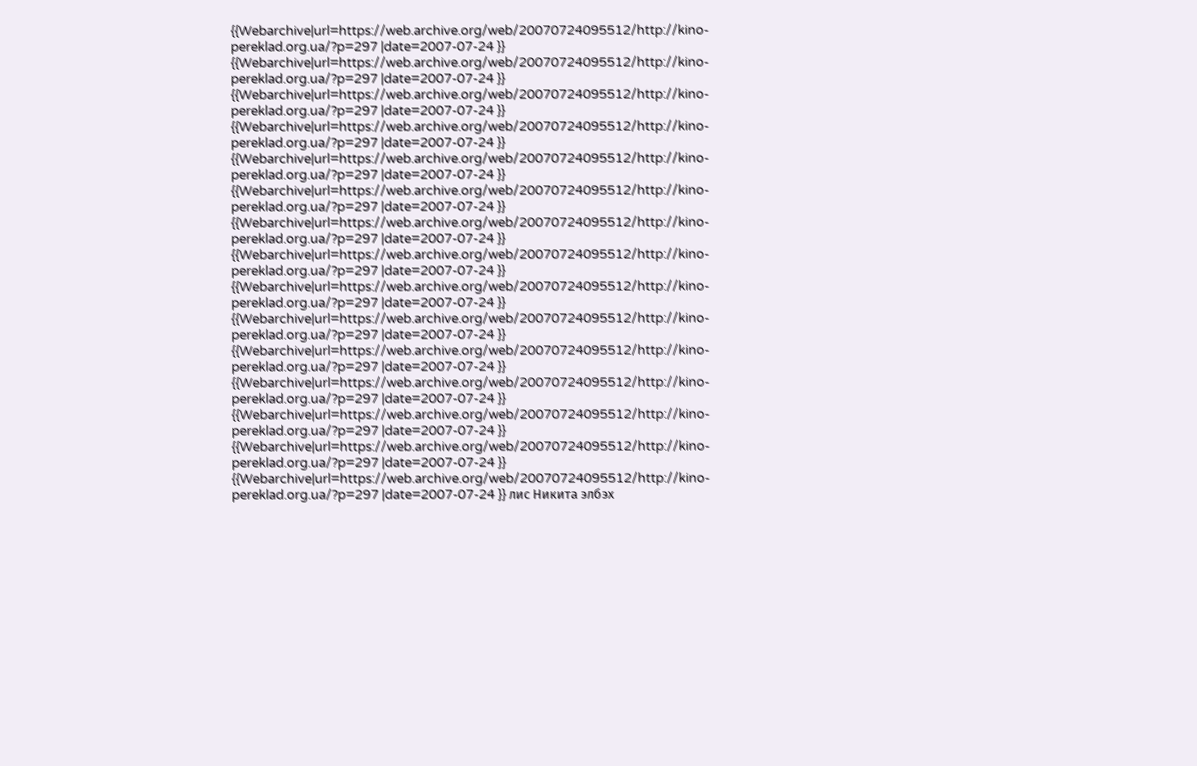{{Webarchive|url=https://web.archive.org/web/20070724095512/http://kino-pereklad.org.ua/?p=297 |date=2007-07-24 }} {{Webarchive|url=https://web.archive.org/web/20070724095512/http://kino-pereklad.org.ua/?p=297 |date=2007-07-24 }} {{Webarchive|url=https://web.archive.org/web/20070724095512/http://kino-pereklad.org.ua/?p=297 |date=2007-07-24 }} {{Webarchive|url=https://web.archive.org/web/20070724095512/http://kino-pereklad.org.ua/?p=297 |date=2007-07-24 }} {{Webarchive|url=https://web.archive.org/web/20070724095512/http://kino-pereklad.org.ua/?p=297 |date=2007-07-24 }} {{Webarchive|url=https://web.archive.org/web/20070724095512/http://kino-pereklad.org.ua/?p=297 |date=2007-07-24 }} {{Webarchive|url=https://web.archive.org/web/20070724095512/http://kino-pereklad.org.ua/?p=297 |date=2007-07-24 }} {{Webarchive|url=https://web.archive.org/web/20070724095512/http://kino-pereklad.org.ua/?p=297 |date=2007-07-24 }} {{Webarchive|url=https://web.archive.org/web/20070724095512/http://kino-pereklad.org.ua/?p=297 |date=2007-07-24 }} {{Webarchive|url=https://web.archive.org/web/20070724095512/http://kino-pereklad.org.ua/?p=297 |date=2007-07-24 }} {{Webarchive|url=https://web.archive.org/web/20070724095512/http://kino-pereklad.org.ua/?p=297 |date=2007-07-24 }} {{Webarchive|url=https://web.archive.org/web/20070724095512/http://kino-pereklad.org.ua/?p=297 |date=2007-07-24 }} {{Webarchive|url=https://web.archive.org/web/20070724095512/http://kino-pereklad.org.ua/?p=297 |date=2007-07-24 }} {{Webarchive|url=https://web.archive.org/web/20070724095512/http://kino-pereklad.org.ua/?p=297 |date=2007-07-24 }} {{Webarchive|url=https://web.archive.org/web/20070724095512/http://kino-pereklad.org.ua/?p=297 |date=2007-07-24 }} лис Никита элбэх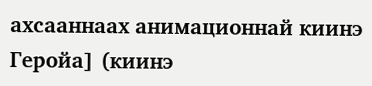ахсааннаах анимационнай киинэ Геройа] (киинэ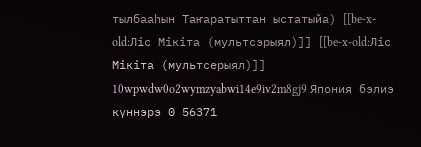тылбааһын Таҥаратыттан ыстатыйа) [[be-x-old:Ліс Мікіта (мультсэрыял)]] [[be-x-old:Ліс Мікіта (мультсерыял)]] 10wpwdw0o2wymzyabwi14e9iv2m8gj9 Япония бэлиэ күннэрэ 0 56371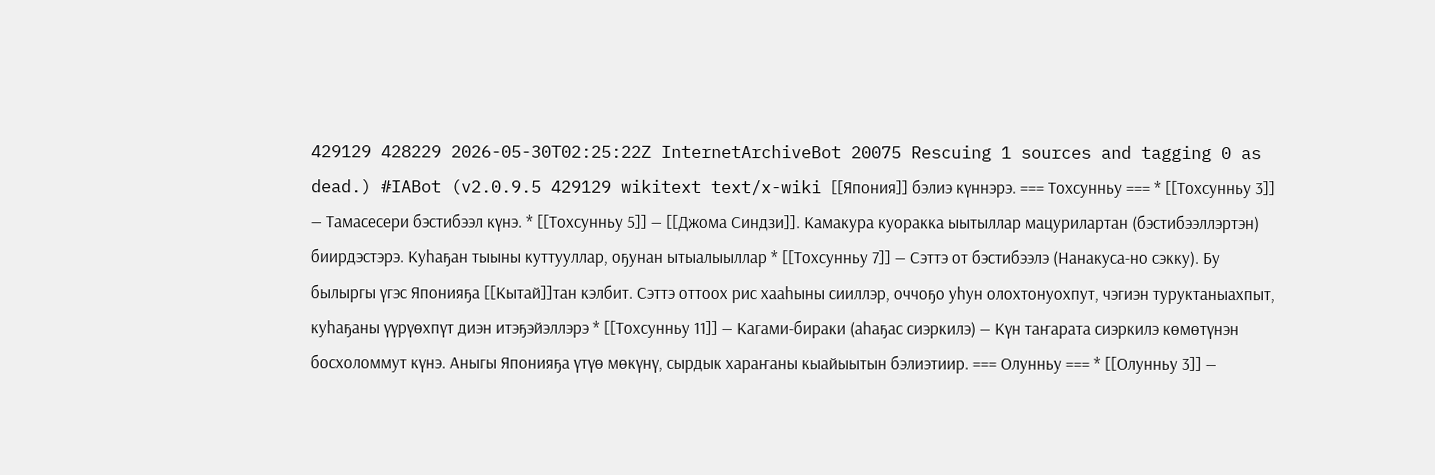429129 428229 2026-05-30T02:25:22Z InternetArchiveBot 20075 Rescuing 1 sources and tagging 0 as dead.) #IABot (v2.0.9.5 429129 wikitext text/x-wiki [[Япония]] бэлиэ күннэрэ. === Тохсунньу === * [[Тохсунньу 3]] — Тамасесери бэстибээл күнэ. * [[Тохсунньу 5]] — [[Джома Синдзи]]. Камакура куоракка ыытыллар мацурилартан (бэстибээллэртэн) биирдэстэрэ. Куһаҕан тыыны куттууллар, оҕунан ытыалыыллар * [[Тохсунньу 7]] — Сэттэ от бэстибээлэ (Нанакуса-но сэкку). Бу былыргы үгэс Японияҕа [[Кытай]]тан кэлбит. Сэттэ оттоох рис хааһыны сииллэр, оччоҕо уһун олохтонуохпут, чэгиэн туруктаныахпыт, куһаҕаны үүрүөхпүт диэн итэҕэйэллэрэ * [[Тохсунньу 11]] — Кагами-бираки (аһаҕас сиэркилэ) — Күн таҥарата сиэркилэ көмөтүнэн босхоломмут күнэ. Аныгы Японияҕа үтүө мөкүнү, сырдык хараҥаны кыайыытын бэлиэтиир. === Олунньу === * [[Олунньу 3]] —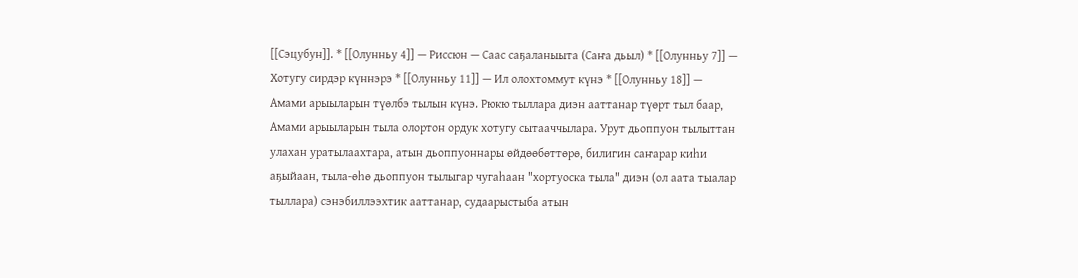[[Сэцубун]]. * [[Олунньу 4]] — Риссюн — Саас саҕаланыыта (Саҥа дьыл) * [[Олунньу 7]] — Хотугу сирдэр күннэрэ * [[Олунньу 11]] — Ил олохтоммут күнэ * [[Олунньу 18]] — Амами арыыларын түөлбэ тылын күнэ. Рюкю тыллара диэн ааттанар түөрт тыл баар, Амами арыыларын тыла олортон ордук хотугу сытааччылара. Урут дьоппуон тылыттан улахан уратылаахтара, атын дьоппуоннары өйдөөбөттөрө, билигин саҥарар киһи аҕыйаан, тыла-өһө дьоппуон тылыгар чугаһаан "хортуоска тыла" диэн (ол аата тыалар тыллара) сэнэбиллээхтик ааттанар, судаарыстыба атын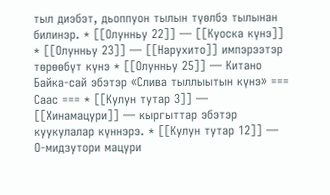тыл диэбэт, дьоппуон тылын түөлбэ тылынан билинэр. * [[Олунньу 22]] — [[Куоска күнэ]] * [[Олунньу 23]] — [[Нарухито]] импэрээтэр төрөөбүт күнэ * [[Олунньу 25]] — Китано Байка-сай эбэтэр «Слива тыллыытын күнэ» === Саас === * [[Кулун тутар 3]] — [[Хинамацури]] — кыргыттар эбэтэр куукулалар күннэрэ. * [[Кулун тутар 12]] — О-мидзутори мацури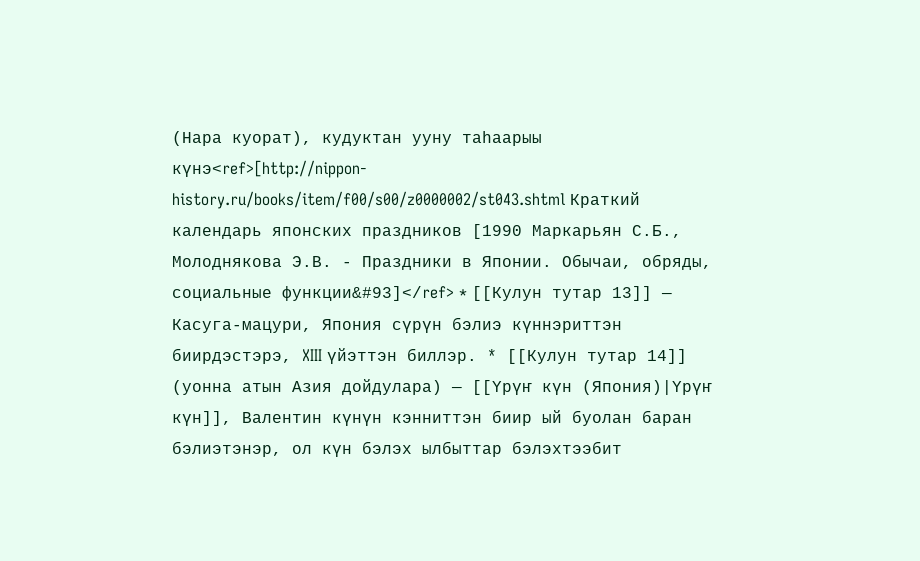(Нара куорат), кудуктан ууну таһаарыы күнэ<ref>[http://nippon-history.ru/books/item/f00/s00/z0000002/st043.shtml Краткий календарь японских праздников [1990 Маркарьян С.Б., Молоднякова Э.В. - Праздники в Японии. Обычаи, обряды, социальные функции&#93]</ref> * [[Кулун тутар 13]] — Касуга-мацури, Япония сүрүн бэлиэ күннэриттэн биирдэстэрэ, XIII үйэттэн биллэр. * [[Кулун тутар 14]] (уонна атын Азия дойдулара) — [[Үрүҥ күн (Япония)|Үрүҥ күн]], Валентин күнүн кэнниттэн биир ый буолан баран бэлиэтэнэр, ол күн бэлэх ылбыттар бэлэхтээбит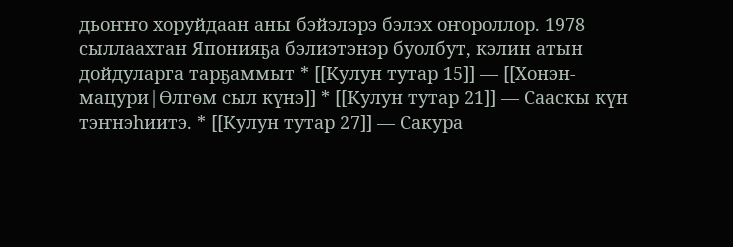дьоҥҥо хоруйдаан аны бэйэлэрэ бэлэх оҥороллор. 1978 сыллаахтан Японияҕа бэлиэтэнэр буолбут, кэлин атын дойдуларга тарҕаммыт * [[Кулун тутар 15]] — [[Хонэн-мацури|Өлгөм сыл күнэ]] * [[Кулун тутар 21]] — Сааскы күн тэҥнэһиитэ. * [[Кулун тутар 27]] — Сакура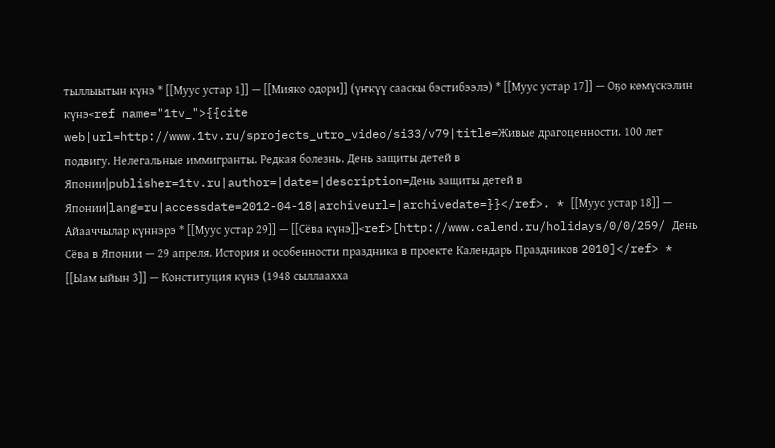тыллыытын күнэ * [[Муус устар 1]] — [[Мияко одори]] (үҥкүү сааскы бэстибээлэ) * [[Муус устар 17]] — Оҕо көмүскэлин күнэ<ref name="1tv_">{{cite web|url=http://www.1tv.ru/sprojects_utro_video/si33/v79|title=Живые драгоценности. 100 лет подвигу. Нелегальные иммигранты. Редкая болезнь. День защиты детей в Японии|publisher=1tv.ru|author=|date=|description=День защиты детей в Японии|lang=ru|accessdate=2012-04-18|archiveurl=|archivedate=}}</ref>. * [[Муус устар 18]] — Айааччылар күннэрэ * [[Муус устар 29]] — [[Сёва күнэ]]<ref>[http://www.calend.ru/holidays/0/0/259/ День Сёва в Японии — 29 апреля. История и особенности праздника в проекте Календарь Праздников 2010]</ref> * [[Ыам ыйын 3]] — Конституция күнэ (1948 сыллаахха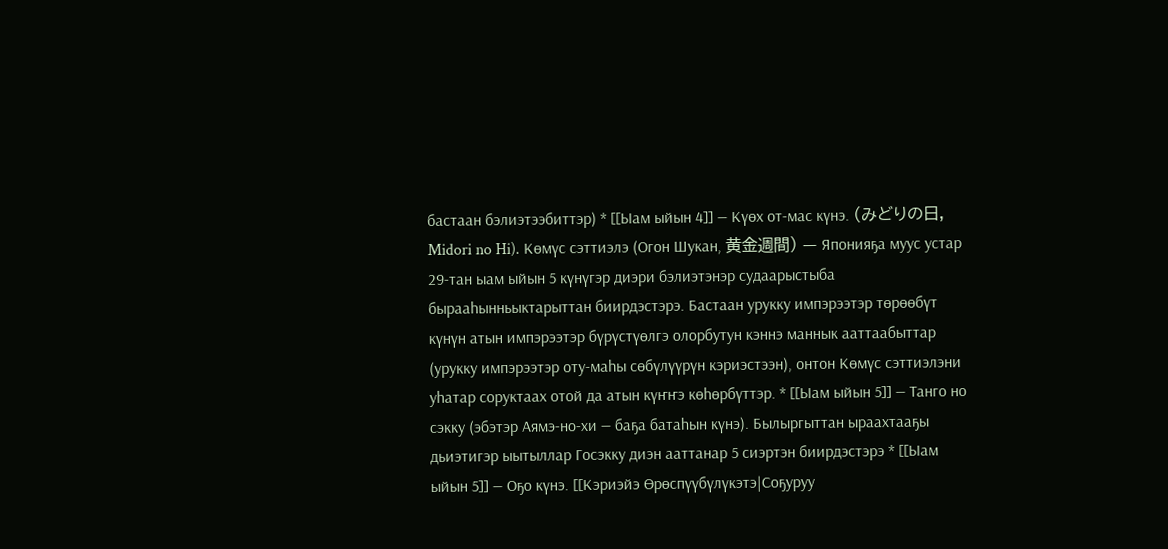бастаан бэлиэтээбиттэр) * [[Ыам ыйын 4]] — Күөх от-мас күнэ. (みどりの日, Midori no Hi). Көмүс сэттиэлэ (Огон Шукан, 黄金週間) — Японияҕа муус устар 29-тан ыам ыйын 5 күнүгэр диэри бэлиэтэнэр судаарыстыба бырааһынньыктарыттан биирдэстэрэ. Бастаан урукку импэрээтэр төрөөбүт күнүн атын импэрээтэр бүрүстүөлгэ олорбутун кэннэ маннык ааттаабыттар (урукку импэрээтэр оту-маһы сөбүлүүрүн кэриэстээн), онтон Көмүс сэттиэлэни уһатар соруктаах отой да атын күҥҥэ көһөрбүттэр. * [[Ыам ыйын 5]] — Танго но сэкку (эбэтэр Аямэ-но-хи — баҕа батаһын күнэ). Былыргыттан ыраахтааҕы дьиэтигэр ыытыллар Госэкку диэн ааттанар 5 сиэртэн биирдэстэрэ * [[Ыам ыйын 5]] — Оҕо күнэ. [[Кэриэйэ Өрөспүүбүлүкэтэ|Соҕуруу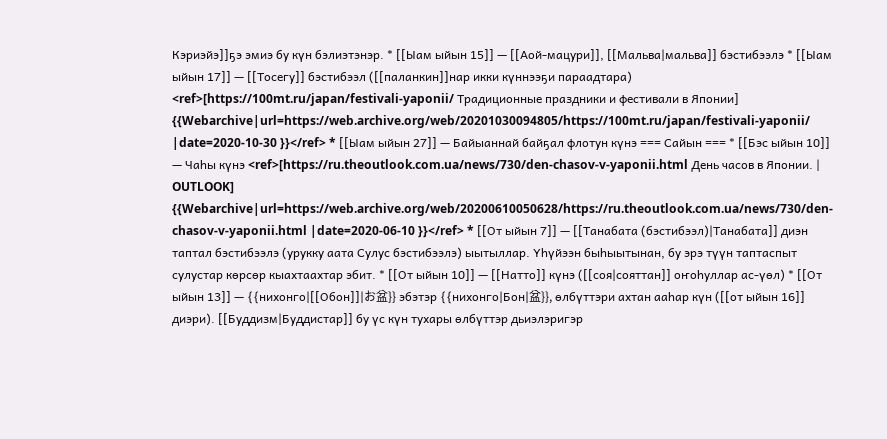Кэриэйэ]]ҕэ эмиэ бу күн бэлиэтэнэр. * [[Ыам ыйын 15]] — [[Аой-мацури]], [[Мальва|мальва]] бэстибээлэ * [[Ыам ыйын 17]] — [[Тосегу]] бэстибээл ([[паланкин]]нар икки күннээҕи параадтара) <ref>[https://100mt.ru/japan/festivali-yaponii/ Традиционные праздники и фестивали в Японии] {{Webarchive|url=https://web.archive.org/web/20201030094805/https://100mt.ru/japan/festivali-yaponii/ |date=2020-10-30 }}</ref> * [[Ыам ыйын 27]] — Байыаннай байҕал флотун күнэ === Сайын === * [[Бэс ыйын 10]] — Чаһы күнэ <ref>[https://ru.theoutlook.com.ua/news/730/den-chasov-v-yaponii.html День часов в Японии. | OUTLOOK] {{Webarchive|url=https://web.archive.org/web/20200610050628/https://ru.theoutlook.com.ua/news/730/den-chasov-v-yaponii.html |date=2020-06-10 }}</ref> * [[От ыйын 7]] — [[Танабата (бэстибээл)|Танабата]] диэн таптал бэстибээлэ (урукку аата Сулус бэстибээлэ) ыытыллар. Үһүйээн быһыытынан, бу эрэ түүн таптаспыт сулустар көрсөр кыахтаахтар эбит. * [[От ыйын 10]] — [[Натто]] күнэ ([[соя|сояттан]] оҥоһуллар ас-үөл) * [[От ыйын 13]] — {{нихонго|[[Обон]]|お盆}} эбэтэр {{нихонго|Бон|盆}}, өлбүттэри ахтан ааһар күн ([[от ыйын 16]] диэри). [[Буддизм|Буддистар]] бу үс күн тухары өлбүттэр дьиэлэригэр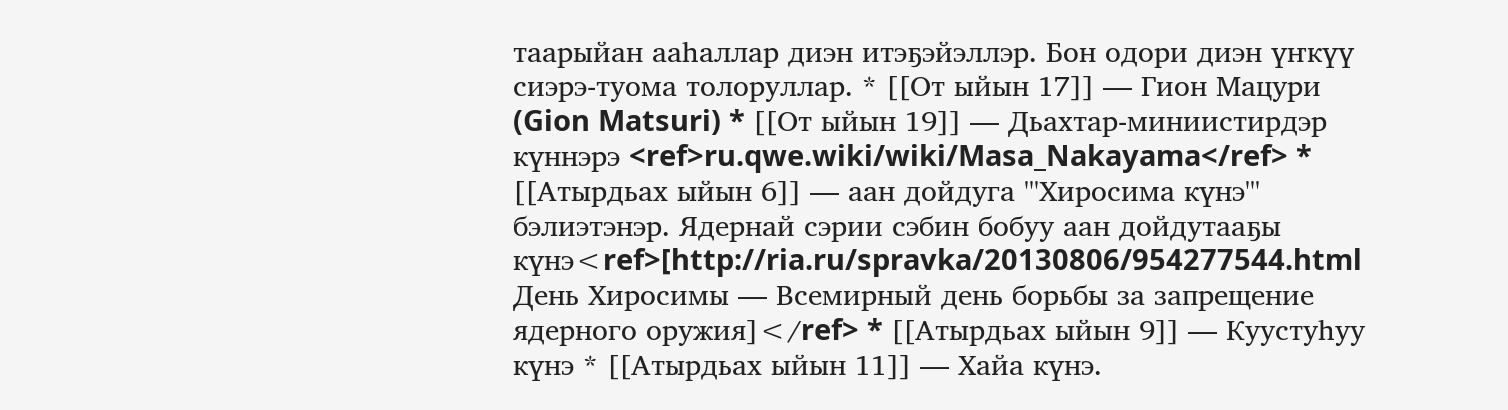таарыйан ааһаллар диэн итэҕэйэллэр. Бон одори диэн үҥкүү сиэрэ-туома толоруллар. * [[От ыйын 17]] — Гион Мацури (Gion Matsuri) * [[От ыйын 19]] — Дьахтар-миниистирдэр күннэрэ <ref>ru.qwe.wiki/wiki/Masa_Nakayama</ref> * [[Атырдьах ыйын 6]] — аан дойдуга '''Хиросима күнэ''' бэлиэтэнэр. Ядернай сэрии сэбин бобуу аан дойдутааҕы күнэ<ref>[http://ria.ru/spravka/20130806/954277544.html День Хиросимы — Всемирный день борьбы за запрещение ядерного оружия]</ref> * [[Атырдьах ыйын 9]] — Куустуһуу күнэ * [[Атырдьах ыйын 11]] — Хайа күнэ.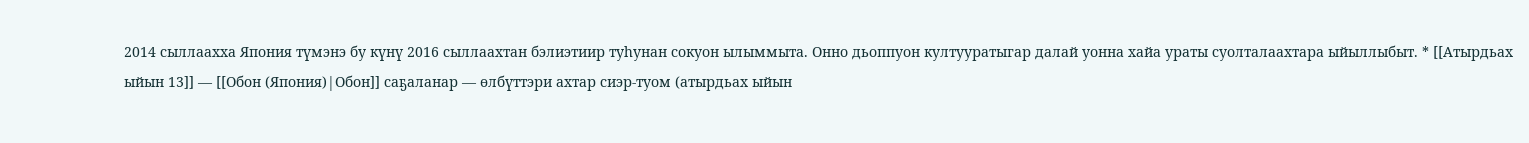2014 сыллаахха Япония түмэнэ бу күнү 2016 сыллаахтан бэлиэтиир туһунан сокуон ылыммыта. Онно дьоппуон култууратыгар далай уонна хайа ураты суолталаахтара ыйыллыбыт. * [[Атырдьах ыйын 13]] — [[Обон (Япония)|Обон]] саҕаланар — өлбүттэри ахтар сиэр-туом (атырдьах ыйын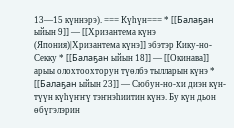13—15 күннэрэ). === Күһүн=== * [[Балаҕан ыйын 9]] — [[Хризантема күнэ (Япония)|Хризантема күнэ]] эбэтэр Кику-но-Секку * [[Балаҕан ыйын 18]] — [[Окинава]] арыы олохтоохторун түөлбэ тылларын күнэ * [[Балаҕан ыйын 23]] — Сюбун-но-хи диэн күн-түүн күһүҥҥү тэҥнэһиитин күнэ. Бу күн дьон өбүгэлэрин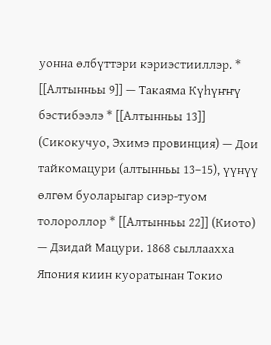уонна өлбүттэри кэриэстииллэр. * [[Алтынньы 9]] — Такаяма Күһүҥҥү бэстибээлэ * [[Алтынньы 13]] (Сикокучуо, Эхимэ провинция) — Дои тайкомацури (алтынньы 13–15), үүнүү өлгөм буоларыгар сиэр-туом толороллор * [[Алтынньы 22]] (Киото) — Дзидай Мацури. 1868 сыллаахха Япония киин куоратынан Токио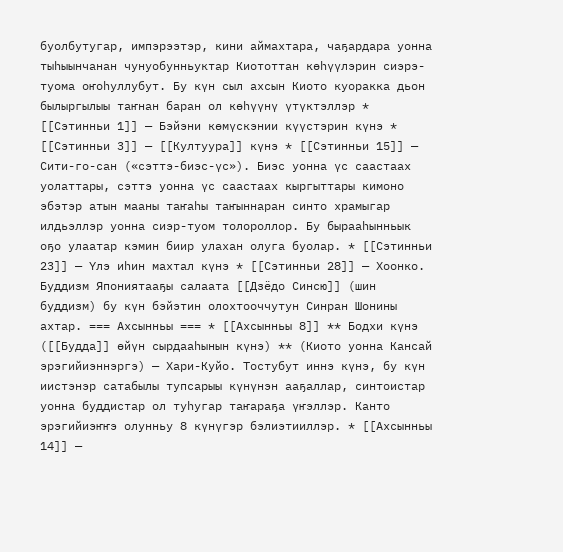буолбутугар, импэрээтэр, кини аймахтара, чаҕардара уонна тыһыынчанан чунуобунньуктар Киототтан көһүүлэрин сиэрэ-туома оҥоһуллубут. Бу күн сыл ахсын Киото куоракка дьон былыргылыы таҥнан баран ол көһүүнү үтүктэллэр * [[Сэтинньи 1]] — Бэйэни көмүскэнии күүстэрин күнэ * [[Сэтинньи 3]] — [[Култуура]] күнэ * [[Сэтинньи 15]] — Сити-го-сан («сэттэ-биэс-үс»). Биэс уонна үс саастаах уолаттары, сэттэ уонна үс саастаах кыргыттары кимоно эбэтэр атын мааны таҥаһы таҥыннаран синто храмыгар илдьэллэр уонна сиэр-туом толороллор. Бу бырааһынньык оҕо улаатар кэмин биир улахан олуга буолар. * [[Сэтинньи 23]] — Үлэ иһин махтал күнэ * [[Сэтинньи 28]] — Хоонко. Буддизм Япониятааҕы салаата [[Дзёдо Синсю]] (шин буддизм) бу күн бэйэтин олохтооччутун Синран Шонины ахтар. === Ахсынньы === * [[Ахсынньы 8]] ** Бодхи күнэ ([[Будда]] өйүн сырдааһынын күнэ) ** (Киото уонна Кансай эрэгийиэннэргэ) — Хари-Куйо. Тостубут иннэ күнэ, бу күн иистэнэр сатабылы тупсарыы күнүнэн ааҕаллар, синтоистар уонна буддистар ол туһугар таҥараҕа үҥэллэр. Канто эрэгийиэҥҥэ олунньу 8 күнүгэр бэлиэтииллэр. * [[Ахсынньы 14]] —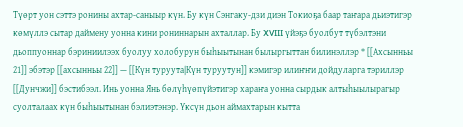Түөрт уон сэттэ ронины ахтар-саныыр күн. Бу күн Сэнгаку-дзи диэн Токиоҕа баар таҥара дьиэтигэр көмүллэ сытар даймену уонна кини рониннарын ахталлар. Бу XVIII үйэҕэ буолбут түбэлтэни дьоппуоннар бэриниилээх буолуу холобурун быһыытынан былыргыттан билинэллэр * [[Ахсынньы 21]] эбэтэр [[ахсынньы 22]] — [[Күн туруута|Күн туруутун]] кэмигэр илиҥҥи дойдуларга тэриллэр [[Дунчжи]] бэстибээл. Инь уонна Янь бөлүһүөпүйэтигэр хараҥа уонна сырдык алтыһыылырагыр суолталаах күн быһыытынан бэлиэтэнэр. Үксүн дьон аймахтарын кытта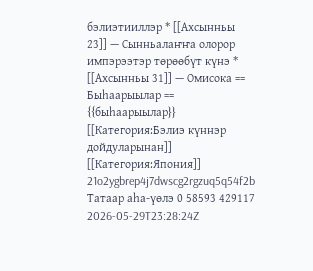бэлиэтииллэр * [[Ахсынньы 23]] — Сынньалаҥҥа олорор импэрээтэр төрөөбүт күнэ * [[Ахсынньы 31]] — Омисока == Быһаарыылар == {{быһаарыылар}} [[Категория:Бэлиэ күннэр дойдуларынан]] [[Категория:Япония]] 21o2ygbrep4j7dwscg2rgzuq5q54f2b Татаар аһа-үөлэ 0 58593 429117 2026-05-29T23:28:24Z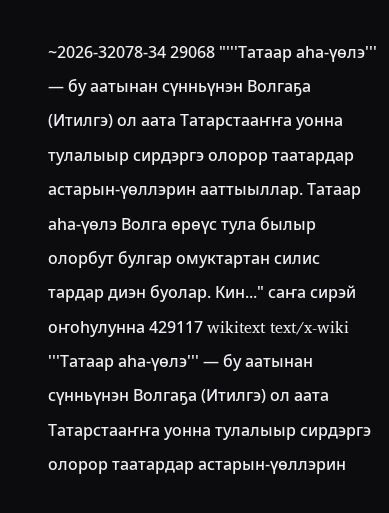~2026-32078-34 29068 "'''Татаар аһа-үөлэ''' — бу аатынан сүнньүнэн Волгаҕа (Итилгэ) ол аата Татарстааҥҥа уонна тулалыыр сирдэргэ олорор таатардар астарын-үөллэрин ааттыыллар. Татаар аһа-үөлэ Волга өрөүс тула былыр олорбут булгар омуктартан силис тардар диэн буолар. Кин..." саҥа сирэй оҥоһулунна 429117 wikitext text/x-wiki '''Татаар аһа-үөлэ''' — бу аатынан сүнньүнэн Волгаҕа (Итилгэ) ол аата Татарстааҥҥа уонна тулалыыр сирдэргэ олорор таатардар астарын-үөллэрин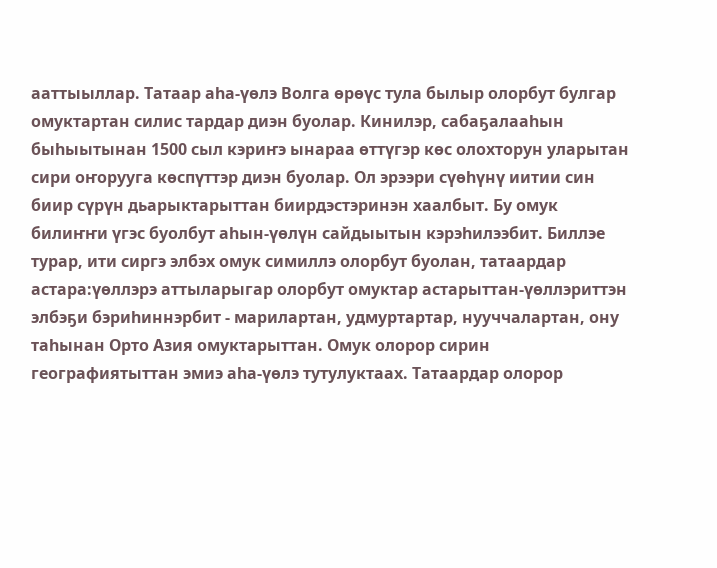ааттыыллар. Татаар аһа-үөлэ Волга өрөүс тула былыр олорбут булгар омуктартан силис тардар диэн буолар. Кинилэр, сабаҕалааһын быһыытынан 1500 сыл кэриҥэ ынараа өттүгэр көс олохторун уларытан сири оҥорууга көспүттэр диэн буолар. Ол эрээри сүөһүнү иитии син биир сүрүн дьарыктарыттан биирдэстэринэн хаалбыт. Бу омук билиҥҥи үгэс буолбут аһын-үөлүн сайдыытын кэрэһилээбит. Биллэе турар, ити сиргэ элбэх омук симиллэ олорбут буолан, татаардар астара:үөллэрэ аттыларыгар олорбут омуктар астарыттан-үөллэриттэн элбэҕи бэриһиннэрбит - марилартан, удмуртартар, нууччалартан, ону таһынан Орто Азия омуктарыттан. Омук олорор сирин географиятыттан эмиэ аһа-үөлэ тутулуктаах. Татаардар олорор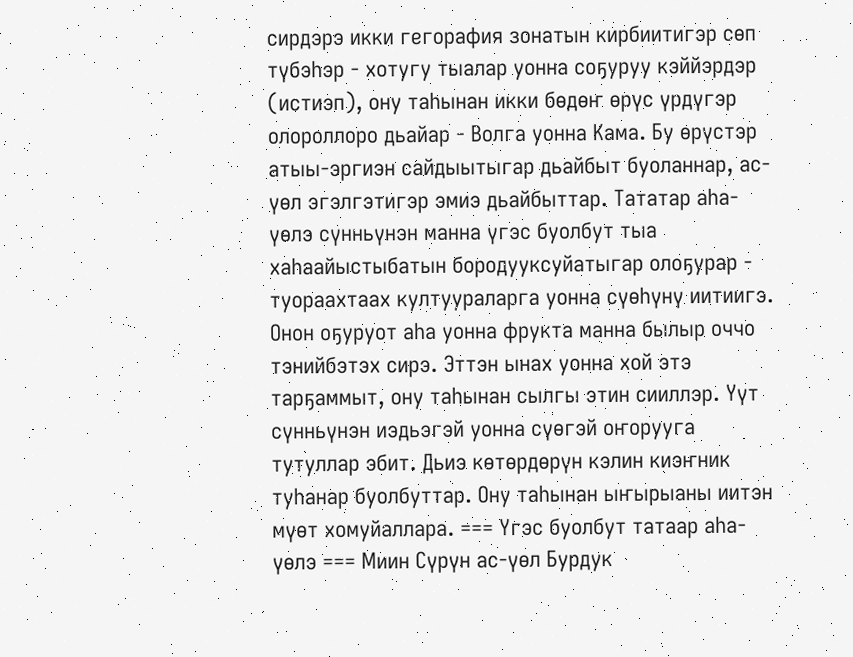сирдэрэ икки гегорафия зонатын кирбиитигэр сөп түбэһэр - хотугу тыалар уонна соҕуруу кэййэрдэр (истиэп), ону таһынан икки бөдөҥ өрүс үрдүгэр олороллоро дьайар - Волга уонна Кама. Бу өрүстэр атыы-эргиэн сайдыытыгар дьайбыт буоланнар, ас-үөл эгэлгэтигэр эмиэ дьайбыттар. Тататар аһа-үөлэ сүнньүнэн манна үгэс буолбут тыа хаһаайыстыбатын бородууксуйатыгар олоҕурар - туораахтаах култуураларга уонна сүөһүнү иитиигэ. Онон оҕуруот аһа уонна фрукта манна былыр оччо тэнийбэтэх сирэ. Эттэн ынах уонна хой этэ тарҕаммыт, ону таһынан сылгы этин сииллэр. Үүт сүнньүнэн иэдьэгэй уонна сүөгэй оҥорууга тутуллар эбит. Дьиэ көтөрдөрүн кэлин киэҥник туһанар буолбуттар. Ону таһынан ыҥырыаны иитэн мүөт хомуйаллара. === Үгэс буолбут татаар аһа-үөлэ === Миин Сүрүн ас-үөл Бурдук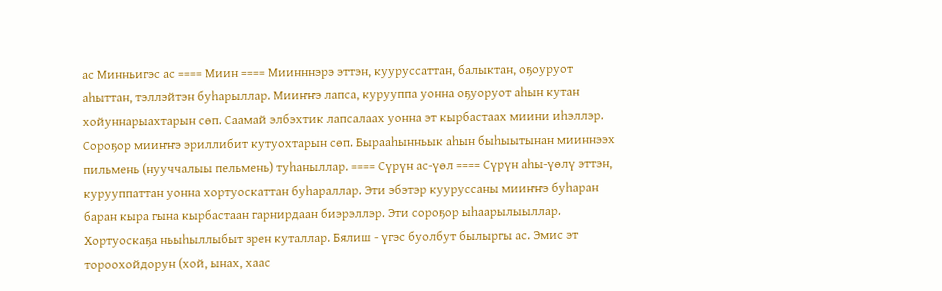ас Минньигэс ас ==== Миин ==== Миинннэрэ эттэн, кууруссаттан, балыктан, оҕоуруот аһыттан, тэллэйтэн буһарыллар. Мииҥҥэ лапса, курууппа уонна оҕуоруот аһын кутан хойуннарыахтарын сөп. Саамай элбэхтик лапсалаах уонна эт кырбастаах миини иһэллэр. Сороҕор мииҥҥэ эриллибит кутуохтарын сөп. Бырааһынньык аһын быһыытынан мииннээх пильмень (нууччалыы пельмень) туһаныллар. ==== Сүрүн ас-үөл ==== Сүрүн аһы-үөлү эттэн, курууппаттан уонна хортуоскаттан буһараллар. Эти эбэтэр кууруссаны мииҥҥэ буһаран баран кыра гына кырбастаан гарнирдаан биэрэллэр. Эти сороҕор ыһаарылыыллар. Хортуоскаҕа ньыһыллыбыт зрен куталлар. Бялиш - үгэс буолбут былыргы ас. Эмис эт тороохойдорун (хой, ынах, хаас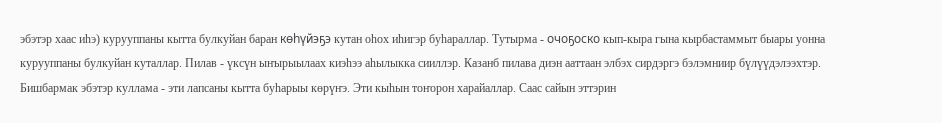эбэтэр хаас иһэ) курууппаны кытта булкуйан баран көһүйэҕэ кутан оһох иһигэр буһараллар. Тутырма - очоҕоско кып-кыра гына кырбастаммыт быары уонна курууппаны булкуйан куталлар. Пилав - үксүн ыҥырыылаах киэһээ аһылыкка сииллэр. Казанб пилава диэн ааттаан элбэх сирдэргэ бэлэмниир бүлүүдэлээхтэр. Бишбармак эбэтэр куллама - эти лапсаны кытта буһарыы көрүҥэ. Эти кыһын тоҥорон харайаллар. Саас сайын эттэрин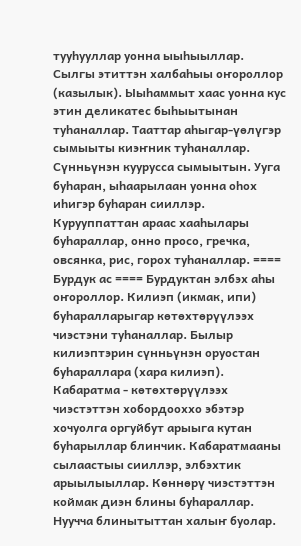тууһууллар уонна ыыһыыллар. Сылгы этиттэн халбаһыы оҥороллор (казылык). Ыыһаммыт хаас уонна кус этин деликатес быһыытынан туһаналлар. Тааттар аһыгар-үөлүгэр сымыыты киэҥник туһаналлар. Сүнньүнэн куурусса сымыытын. Ууга буһаран, ыһаарылаан уонна оһох иһигэр буһаран сииллэр. Курууппаттан араас хааһылары буһараллар, онно просо, гречка, овсянка, рис, горох туһаналлар. ==== Бурдук ас ==== Бурдуктан элбэх аһы оҥороллор. Килиэп (икмак, ипи) буһаралларыгар көтөхтөрүүлээх чиэстэни туһаналлар. Былыр килиэптэрин сүнньүнэн оруостан буһараллара (хара килиэп). Кабаратма - көтөхтөрүүлээх чиэстэттэн хобордооххо эбэтэр хочуолга оргуйбут арыыга кутан буһарыллар блинчик. Кабаратмааны сылаастыы сииллэр, элбэхтик арыылыыллар. Көннөрү чиэстэттэн коймак диэн блины буһараллар. Нуучча блинытыттан халыҥ буолар.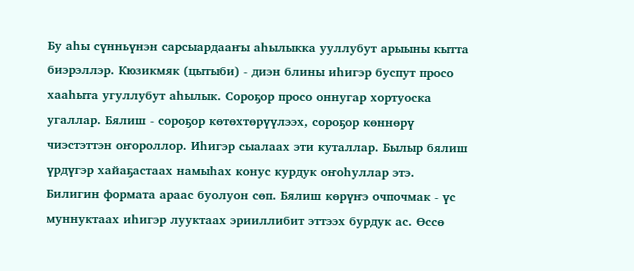Бу аһы сүнньүнэн сарсыардааҥы аһылыкка ууллубут арыыны кытта биэрэллэр. Кюзикмяк (цытыби) - диэн блины иһигэр буспут просо хааһыта угуллубут аһылык. Сороҕор просо оннугар хортуоска угаллар. Бялиш - сороҕор көтөхтөрүүлээх, сороҕор көннөрү чиэстэттэн оҥороллор. Иһигэр сыалаах эти куталлар. Былыр бялиш үрдүгэр хайаҕастаах намыһах конус курдук оҥоһуллар этэ. Билигин формата араас буолуон сөп. Бялиш көрүҥэ очпочмак - үс муннуктаах иһигэр лууктаах эрииллибит эттээх бурдук ас. Өссө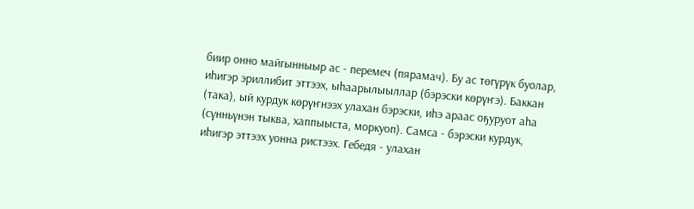биир онно майгынныыр ас - перемеч (пярамач). Бу ас төгүрүк буолар, иһигэр эриллибит эттээх, ыһаарылыыллар (бэрэски көрүҥэ). Баккан (така), ый курдук көрүҥнээх улахан бэрэски, иһэ араас оҕуруот аһа (сүнньүнэн тыква, хаппыыста, моркуоп). Самса - бэрэски курдук, иһигэр эттээх уонна ристээх. Гебедя - улахан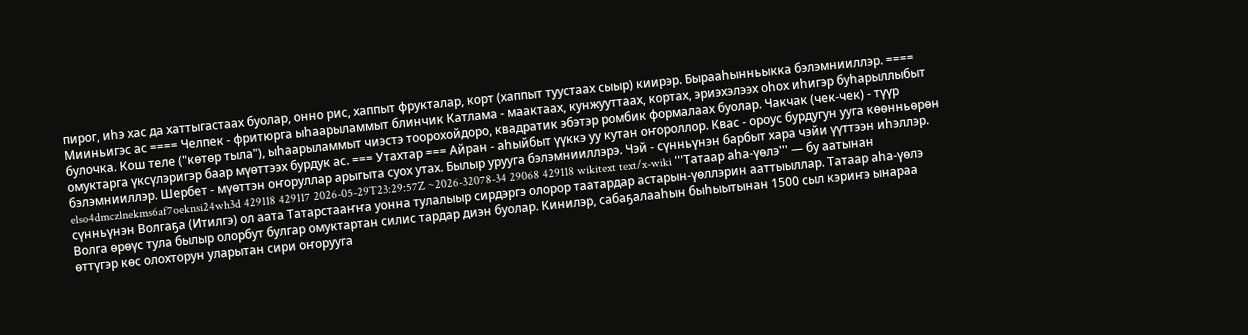пирог, иһэ хас да хаттыгастаах буолар, онно рис, хаппыт фрукталар, корт (хаппыт туустаах сыыр) киирэр. Бырааһынньыкка бэлэмнииллэр. ==== Мииньигэс ас ==== Челпек - фритюрга ыһаарыламмыт блинчик Катлама - маактаах, кунжууттаах, кортах, эриэхэлээх оһох иһигэр буһарыллыбыт булочка. Кош теле ("көтөр тыла"), ыһаарыламмыт чиэстэ тоорохойдоро, квадратик эбэтэр ромбик формалаах буолар. Чакчак (чек-чек) - түүр омуктарга үксүлэригэр баар мүөттээх бурдук ас. === Утахтар === Айран - аһыйбыт үүккэ уу кутан оҥороллор. Квас - ороус бурдугун ууга көөнньөрөн бэлэмнииллэр. Шербет - мүөттэн оҥоруллар арыгыта суох утах. Былыр урууга бэлэмнииллэрэ. Чэй - сүнньүнэн барбыт хара чэйи үүттээн иһэллэр. elso4dmczlnekms6af7oeknsi24wh3d 429118 429117 2026-05-29T23:29:57Z ~2026-32078-34 29068 429118 wikitext text/x-wiki '''Татаар аһа-үөлэ''' — бу аатынан сүнньүнэн Волгаҕа (Итилгэ) ол аата Татарстааҥҥа уонна тулалыыр сирдэргэ олорор таатардар астарын-үөллэрин ааттыыллар. Татаар аһа-үөлэ Волга өрөүс тула былыр олорбут булгар омуктартан силис тардар диэн буолар. Кинилэр, сабаҕалааһын быһыытынан 1500 сыл кэриҥэ ынараа өттүгэр көс олохторун уларытан сири оҥорууга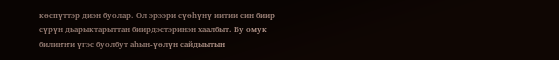көспүттэр диэн буолар. Ол эрээри сүөһүнү иитии син биир сүрүн дьарыктарыттан биирдэстэринэн хаалбыт. Бу омук билиҥҥи үгэс буолбут аһын-үөлүн сайдыытын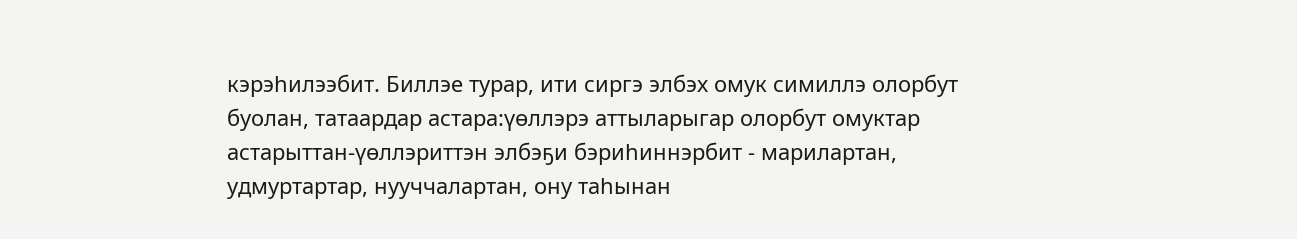кэрэһилээбит. Биллэе турар, ити сиргэ элбэх омук симиллэ олорбут буолан, татаардар астара:үөллэрэ аттыларыгар олорбут омуктар астарыттан-үөллэриттэн элбэҕи бэриһиннэрбит - марилартан, удмуртартар, нууччалартан, ону таһынан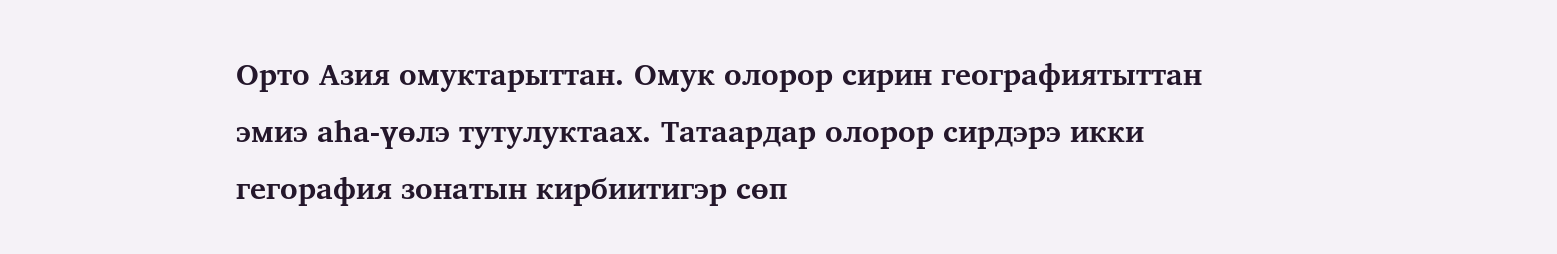Орто Азия омуктарыттан. Омук олорор сирин географиятыттан эмиэ аһа-үөлэ тутулуктаах. Татаардар олорор сирдэрэ икки гегорафия зонатын кирбиитигэр сөп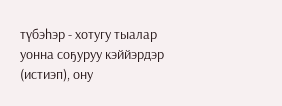түбэһэр - хотугу тыалар уонна соҕуруу кэййэрдэр (истиэп), ону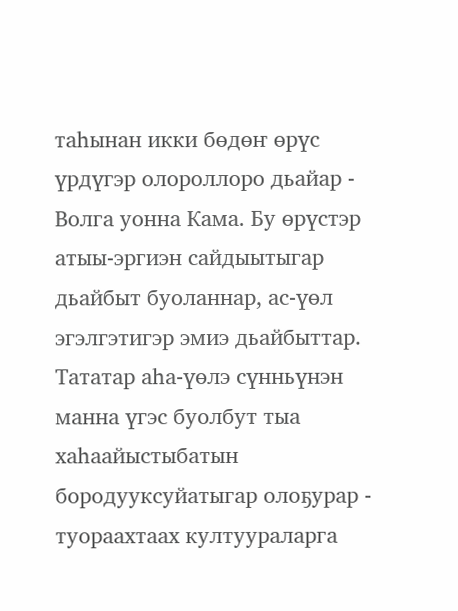таһынан икки бөдөҥ өрүс үрдүгэр олороллоро дьайар - Волга уонна Кама. Бу өрүстэр атыы-эргиэн сайдыытыгар дьайбыт буоланнар, ас-үөл эгэлгэтигэр эмиэ дьайбыттар. Тататар аһа-үөлэ сүнньүнэн манна үгэс буолбут тыа хаһаайыстыбатын бородууксуйатыгар олоҕурар - туораахтаах култуураларга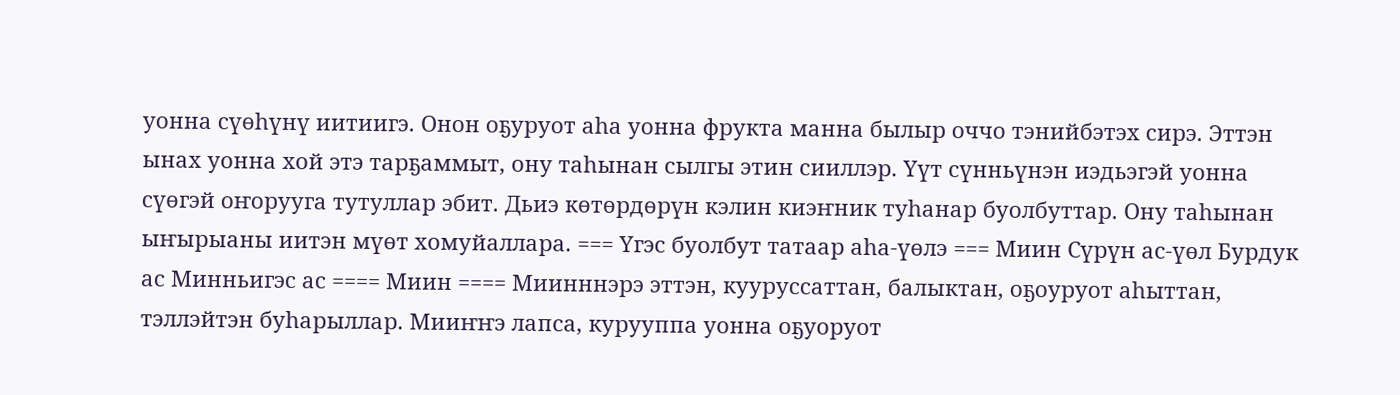уонна сүөһүнү иитиигэ. Онон оҕуруот аһа уонна фрукта манна былыр оччо тэнийбэтэх сирэ. Эттэн ынах уонна хой этэ тарҕаммыт, ону таһынан сылгы этин сииллэр. Үүт сүнньүнэн иэдьэгэй уонна сүөгэй оҥорууга тутуллар эбит. Дьиэ көтөрдөрүн кэлин киэҥник туһанар буолбуттар. Ону таһынан ыҥырыаны иитэн мүөт хомуйаллара. === Үгэс буолбут татаар аһа-үөлэ === Миин Сүрүн ас-үөл Бурдук ас Минньигэс ас ==== Миин ==== Миинннэрэ эттэн, кууруссаттан, балыктан, оҕоуруот аһыттан, тэллэйтэн буһарыллар. Мииҥҥэ лапса, курууппа уонна оҕуоруот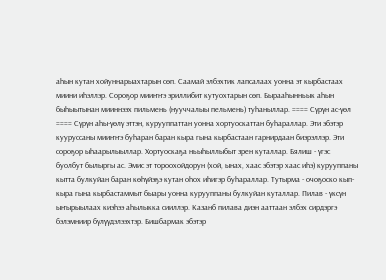аһын кутан хойуннарыахтарын сөп. Саамай элбэхтик лапсалаах уонна эт кырбастаах миини иһэллэр. Сороҕор мииҥҥэ эриллибит кутуохтарын сөп. Бырааһынньык аһын быһыытынан мииннээх пильмень (нууччалыы пельмень) туһаныллар. ==== Сүрүн ас-үөл ==== Сүрүн аһы-үөлү эттэн, курууппаттан уонна хортуоскаттан буһараллар. Эти эбэтэр кууруссаны мииҥҥэ буһаран баран кыра гына кырбастаан гарнирдаан биэрэллэр. Эти сороҕор ыһаарылыыллар. Хортуоскаҕа ньыһыллыбыт зрен куталлар. Бялиш - үгэс буолбут былыргы ас. Эмис эт тороохойдорун (хой, ынах, хаас эбэтэр хаас иһэ) курууппаны кытта булкуйан баран көһүйэҕэ кутан оһох иһигэр буһараллар. Тутырма - очоҕоско кып-кыра гына кырбастаммыт быары уонна курууппаны булкуйан куталлар. Пилав - үксүн ыҥырыылаах киэһээ аһылыкка сииллэр. Казанб пилава диэн ааттаан элбэх сирдэргэ бэлэмниир бүлүүдэлээхтэр. Бишбармак эбэтэр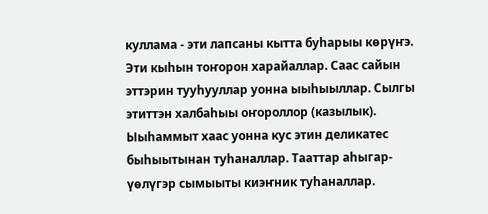куллама - эти лапсаны кытта буһарыы көрүҥэ. Эти кыһын тоҥорон харайаллар. Саас сайын эттэрин тууһууллар уонна ыыһыыллар. Сылгы этиттэн халбаһыы оҥороллор (казылык). Ыыһаммыт хаас уонна кус этин деликатес быһыытынан туһаналлар. Тааттар аһыгар-үөлүгэр сымыыты киэҥник туһаналлар.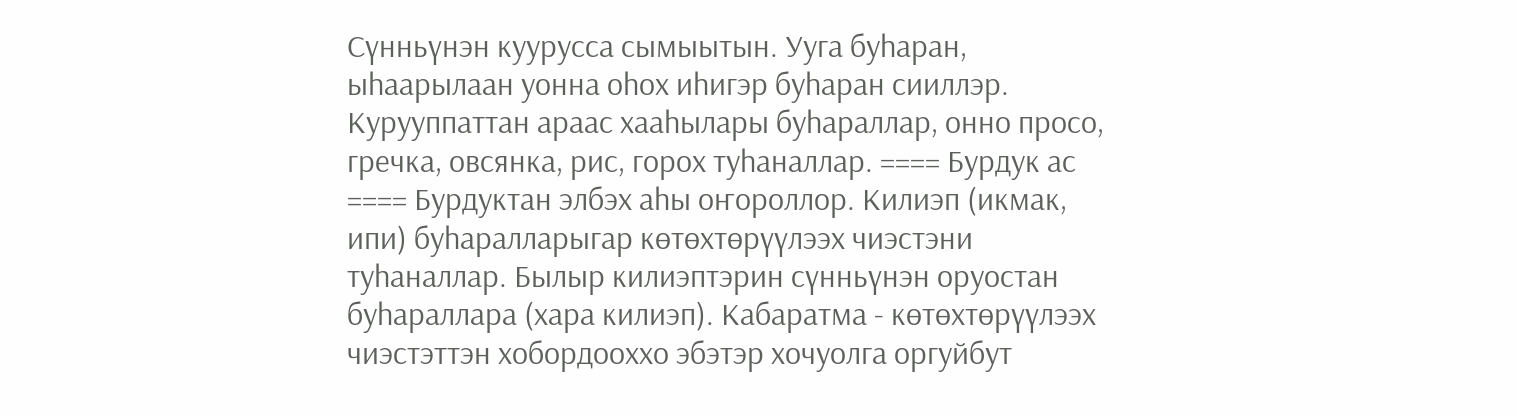Сүнньүнэн куурусса сымыытын. Ууга буһаран, ыһаарылаан уонна оһох иһигэр буһаран сииллэр. Курууппаттан араас хааһылары буһараллар, онно просо, гречка, овсянка, рис, горох туһаналлар. ==== Бурдук ас ==== Бурдуктан элбэх аһы оҥороллор. Килиэп (икмак, ипи) буһаралларыгар көтөхтөрүүлээх чиэстэни туһаналлар. Былыр килиэптэрин сүнньүнэн оруостан буһараллара (хара килиэп). Кабаратма - көтөхтөрүүлээх чиэстэттэн хобордооххо эбэтэр хочуолга оргуйбут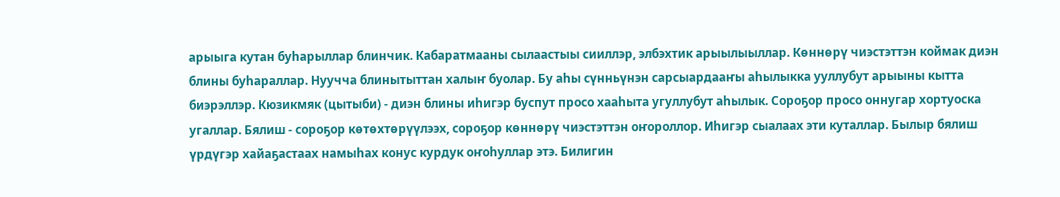арыыга кутан буһарыллар блинчик. Кабаратмааны сылаастыы сииллэр, элбэхтик арыылыыллар. Көннөрү чиэстэттэн коймак диэн блины буһараллар. Нуучча блинытыттан халыҥ буолар. Бу аһы сүнньүнэн сарсыардааҥы аһылыкка ууллубут арыыны кытта биэрэллэр. Кюзикмяк (цытыби) - диэн блины иһигэр буспут просо хааһыта угуллубут аһылык. Сороҕор просо оннугар хортуоска угаллар. Бялиш - сороҕор көтөхтөрүүлээх, сороҕор көннөрү чиэстэттэн оҥороллор. Иһигэр сыалаах эти куталлар. Былыр бялиш үрдүгэр хайаҕастаах намыһах конус курдук оҥоһуллар этэ. Билигин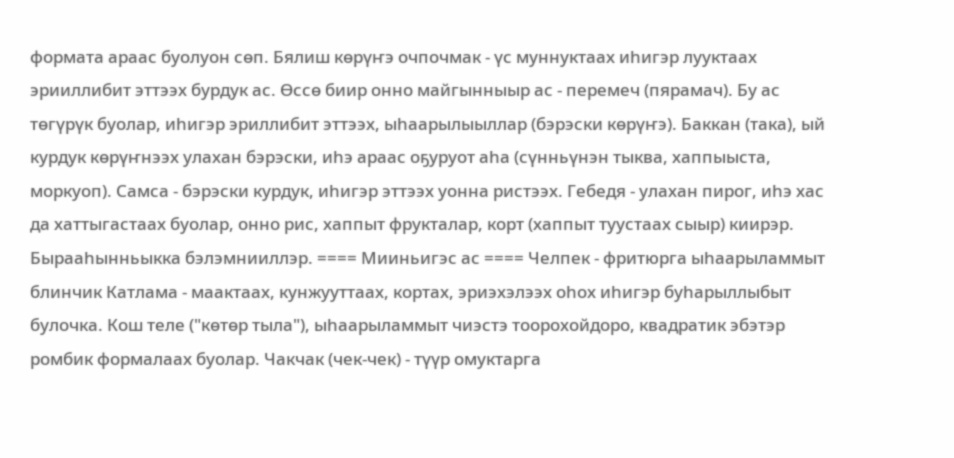формата араас буолуон сөп. Бялиш көрүҥэ очпочмак - үс муннуктаах иһигэр лууктаах эрииллибит эттээх бурдук ас. Өссө биир онно майгынныыр ас - перемеч (пярамач). Бу ас төгүрүк буолар, иһигэр эриллибит эттээх, ыһаарылыыллар (бэрэски көрүҥэ). Баккан (така), ый курдук көрүҥнээх улахан бэрэски, иһэ араас оҕуруот аһа (сүнньүнэн тыква, хаппыыста, моркуоп). Самса - бэрэски курдук, иһигэр эттээх уонна ристээх. Гебедя - улахан пирог, иһэ хас да хаттыгастаах буолар, онно рис, хаппыт фрукталар, корт (хаппыт туустаах сыыр) киирэр. Бырааһынньыкка бэлэмнииллэр. ==== Мииньигэс ас ==== Челпек - фритюрга ыһаарыламмыт блинчик Катлама - маактаах, кунжууттаах, кортах, эриэхэлээх оһох иһигэр буһарыллыбыт булочка. Кош теле ("көтөр тыла"), ыһаарыламмыт чиэстэ тоорохойдоро, квадратик эбэтэр ромбик формалаах буолар. Чакчак (чек-чек) - түүр омуктарга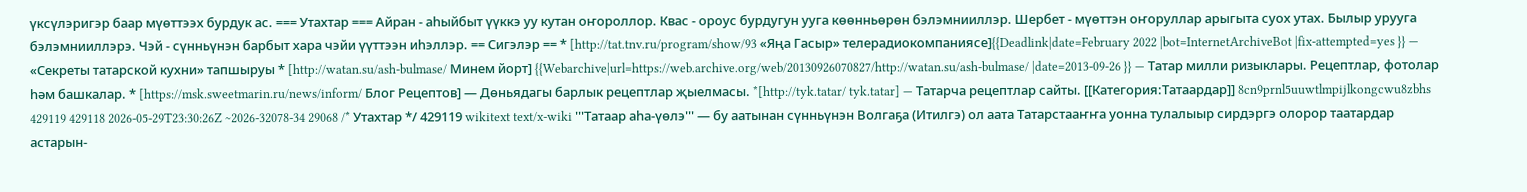үксүлэригэр баар мүөттээх бурдук ас. === Утахтар === Айран - аһыйбыт үүккэ уу кутан оҥороллор. Квас - ороус бурдугун ууга көөнньөрөн бэлэмнииллэр. Шербет - мүөттэн оҥоруллар арыгыта суох утах. Былыр урууга бэлэмнииллэрэ. Чэй - сүнньүнэн барбыт хара чэйи үүттээн иһэллэр. == Сигэлэр == * [http://tat.tnv.ru/program/show/93 «Яңа Гасыр» телерадиокомпаниясе]{{Deadlink|date=February 2022 |bot=InternetArchiveBot |fix-attempted=yes }} — «Секреты татарской кухни» тапшыруы * [http://watan.su/ash-bulmase/ Минем йорт] {{Webarchive|url=https://web.archive.org/web/20130926070827/http://watan.su/ash-bulmase/ |date=2013-09-26 }} — Татар милли ризыклары. Рецептлар, фотолар һәм башкалар. * [https://msk.sweetmarin.ru/news/inform/ Блог Рецептов] — Дөньядагы барлык рецептлар җыелмасы. *[http://tyk.tatar/ tyk.tatar] — Татарча рецептлар сайты. [[Категория:Татаардар]] 8cn9prnl5uuwtlmpijlkongcwu8zbhs 429119 429118 2026-05-29T23:30:26Z ~2026-32078-34 29068 /* Утахтар */ 429119 wikitext text/x-wiki '''Татаар аһа-үөлэ''' — бу аатынан сүнньүнэн Волгаҕа (Итилгэ) ол аата Татарстааҥҥа уонна тулалыыр сирдэргэ олорор таатардар астарын-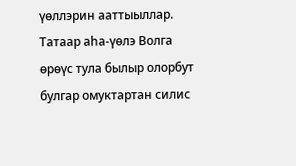үөллэрин ааттыыллар. Татаар аһа-үөлэ Волга өрөүс тула былыр олорбут булгар омуктартан силис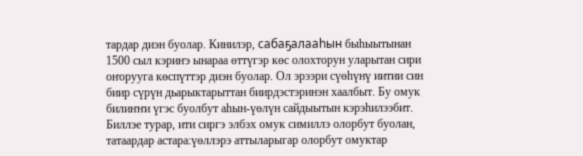тардар диэн буолар. Кинилэр, сабаҕалааһын быһыытынан 1500 сыл кэриҥэ ынараа өттүгэр көс олохторун уларытан сири оҥорууга көспүттэр диэн буолар. Ол эрээри сүөһүнү иитии син биир сүрүн дьарыктарыттан биирдэстэринэн хаалбыт. Бу омук билиҥҥи үгэс буолбут аһын-үөлүн сайдыытын кэрэһилээбит. Биллэе турар, ити сиргэ элбэх омук симиллэ олорбут буолан, татаардар астара:үөллэрэ аттыларыгар олорбут омуктар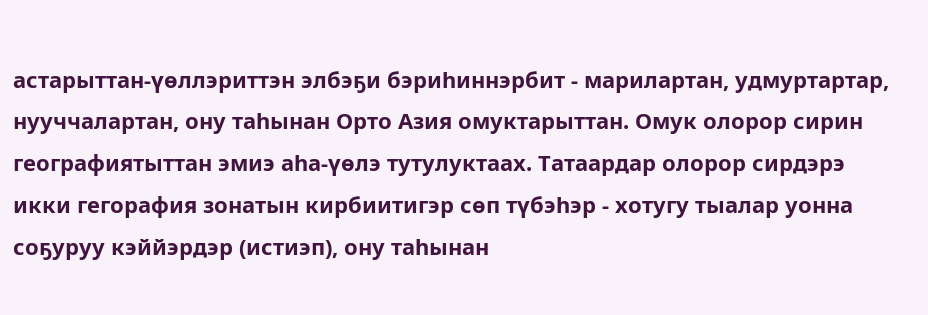астарыттан-үөллэриттэн элбэҕи бэриһиннэрбит - марилартан, удмуртартар, нууччалартан, ону таһынан Орто Азия омуктарыттан. Омук олорор сирин географиятыттан эмиэ аһа-үөлэ тутулуктаах. Татаардар олорор сирдэрэ икки гегорафия зонатын кирбиитигэр сөп түбэһэр - хотугу тыалар уонна соҕуруу кэййэрдэр (истиэп), ону таһынан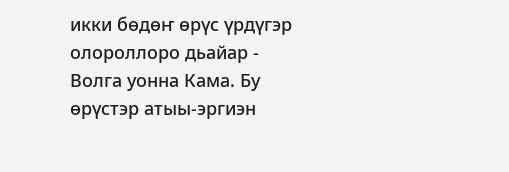икки бөдөҥ өрүс үрдүгэр олороллоро дьайар - Волга уонна Кама. Бу өрүстэр атыы-эргиэн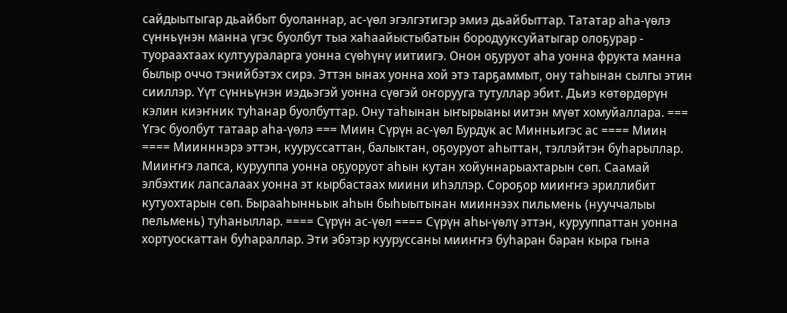сайдыытыгар дьайбыт буоланнар, ас-үөл эгэлгэтигэр эмиэ дьайбыттар. Тататар аһа-үөлэ сүнньүнэн манна үгэс буолбут тыа хаһаайыстыбатын бородууксуйатыгар олоҕурар - туораахтаах култуураларга уонна сүөһүнү иитиигэ. Онон оҕуруот аһа уонна фрукта манна былыр оччо тэнийбэтэх сирэ. Эттэн ынах уонна хой этэ тарҕаммыт, ону таһынан сылгы этин сииллэр. Үүт сүнньүнэн иэдьэгэй уонна сүөгэй оҥорууга тутуллар эбит. Дьиэ көтөрдөрүн кэлин киэҥник туһанар буолбуттар. Ону таһынан ыҥырыаны иитэн мүөт хомуйаллара. === Үгэс буолбут татаар аһа-үөлэ === Миин Сүрүн ас-үөл Бурдук ас Минньигэс ас ==== Миин ==== Миинннэрэ эттэн, кууруссаттан, балыктан, оҕоуруот аһыттан, тэллэйтэн буһарыллар. Мииҥҥэ лапса, курууппа уонна оҕуоруот аһын кутан хойуннарыахтарын сөп. Саамай элбэхтик лапсалаах уонна эт кырбастаах миини иһэллэр. Сороҕор мииҥҥэ эриллибит кутуохтарын сөп. Бырааһынньык аһын быһыытынан мииннээх пильмень (нууччалыы пельмень) туһаныллар. ==== Сүрүн ас-үөл ==== Сүрүн аһы-үөлү эттэн, курууппаттан уонна хортуоскаттан буһараллар. Эти эбэтэр кууруссаны мииҥҥэ буһаран баран кыра гына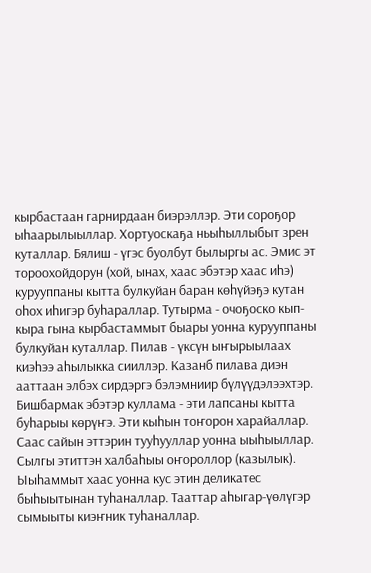кырбастаан гарнирдаан биэрэллэр. Эти сороҕор ыһаарылыыллар. Хортуоскаҕа ньыһыллыбыт зрен куталлар. Бялиш - үгэс буолбут былыргы ас. Эмис эт тороохойдорун (хой, ынах, хаас эбэтэр хаас иһэ) курууппаны кытта булкуйан баран көһүйэҕэ кутан оһох иһигэр буһараллар. Тутырма - очоҕоско кып-кыра гына кырбастаммыт быары уонна курууппаны булкуйан куталлар. Пилав - үксүн ыҥырыылаах киэһээ аһылыкка сииллэр. Казанб пилава диэн ааттаан элбэх сирдэргэ бэлэмниир бүлүүдэлээхтэр. Бишбармак эбэтэр куллама - эти лапсаны кытта буһарыы көрүҥэ. Эти кыһын тоҥорон харайаллар. Саас сайын эттэрин тууһууллар уонна ыыһыыллар. Сылгы этиттэн халбаһыы оҥороллор (казылык). Ыыһаммыт хаас уонна кус этин деликатес быһыытынан туһаналлар. Тааттар аһыгар-үөлүгэр сымыыты киэҥник туһаналлар.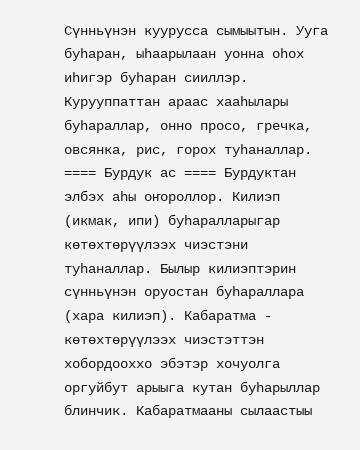Сүнньүнэн куурусса сымыытын. Ууга буһаран, ыһаарылаан уонна оһох иһигэр буһаран сииллэр. Курууппаттан араас хааһылары буһараллар, онно просо, гречка, овсянка, рис, горох туһаналлар. ==== Бурдук ас ==== Бурдуктан элбэх аһы оҥороллор. Килиэп (икмак, ипи) буһаралларыгар көтөхтөрүүлээх чиэстэни туһаналлар. Былыр килиэптэрин сүнньүнэн оруостан буһараллара (хара килиэп). Кабаратма - көтөхтөрүүлээх чиэстэттэн хобордооххо эбэтэр хочуолга оргуйбут арыыга кутан буһарыллар блинчик. Кабаратмааны сылаастыы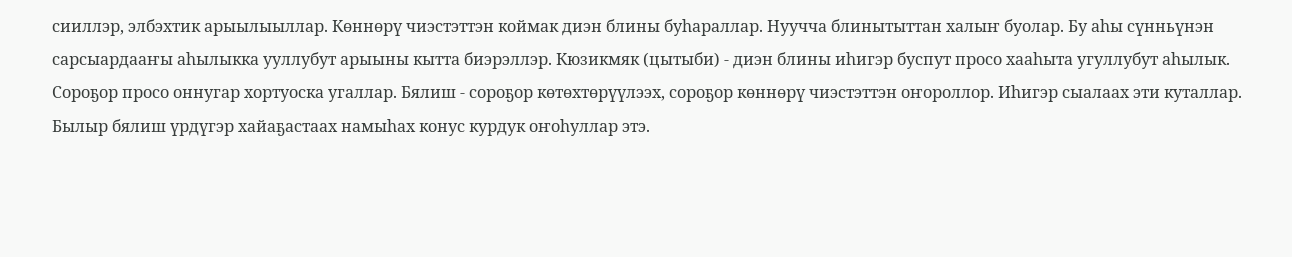сииллэр, элбэхтик арыылыыллар. Көннөрү чиэстэттэн коймак диэн блины буһараллар. Нуучча блинытыттан халыҥ буолар. Бу аһы сүнньүнэн сарсыардааҥы аһылыкка ууллубут арыыны кытта биэрэллэр. Кюзикмяк (цытыби) - диэн блины иһигэр буспут просо хааһыта угуллубут аһылык. Сороҕор просо оннугар хортуоска угаллар. Бялиш - сороҕор көтөхтөрүүлээх, сороҕор көннөрү чиэстэттэн оҥороллор. Иһигэр сыалаах эти куталлар. Былыр бялиш үрдүгэр хайаҕастаах намыһах конус курдук оҥоһуллар этэ.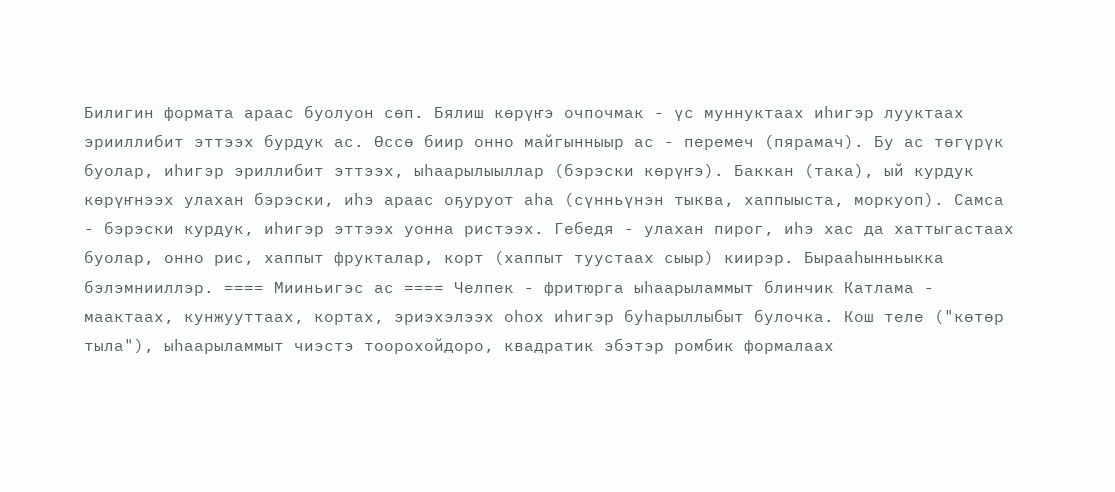Билигин формата араас буолуон сөп. Бялиш көрүҥэ очпочмак - үс муннуктаах иһигэр лууктаах эрииллибит эттээх бурдук ас. Өссө биир онно майгынныыр ас - перемеч (пярамач). Бу ас төгүрүк буолар, иһигэр эриллибит эттээх, ыһаарылыыллар (бэрэски көрүҥэ). Баккан (така), ый курдук көрүҥнээх улахан бэрэски, иһэ араас оҕуруот аһа (сүнньүнэн тыква, хаппыыста, моркуоп). Самса - бэрэски курдук, иһигэр эттээх уонна ристээх. Гебедя - улахан пирог, иһэ хас да хаттыгастаах буолар, онно рис, хаппыт фрукталар, корт (хаппыт туустаах сыыр) киирэр. Бырааһынньыкка бэлэмнииллэр. ==== Мииньигэс ас ==== Челпек - фритюрга ыһаарыламмыт блинчик Катлама - маактаах, кунжууттаах, кортах, эриэхэлээх оһох иһигэр буһарыллыбыт булочка. Кош теле ("көтөр тыла"), ыһаарыламмыт чиэстэ тоорохойдоро, квадратик эбэтэр ромбик формалаах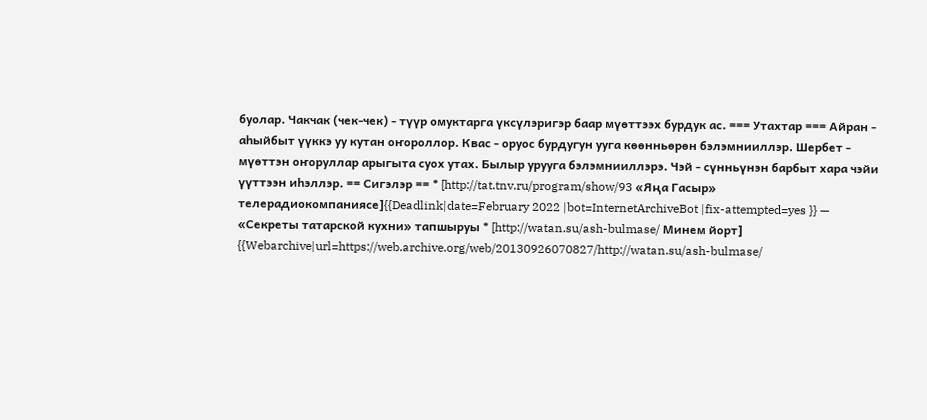буолар. Чакчак (чек-чек) - түүр омуктарга үксүлэригэр баар мүөттээх бурдук ас. === Утахтар === Айран - аһыйбыт үүккэ уу кутан оҥороллор. Квас - оруос бурдугун ууга көөнньөрөн бэлэмнииллэр. Шербет - мүөттэн оҥоруллар арыгыта суох утах. Былыр урууга бэлэмнииллэрэ. Чэй - сүнньүнэн барбыт хара чэйи үүттээн иһэллэр. == Сигэлэр == * [http://tat.tnv.ru/program/show/93 «Яңа Гасыр» телерадиокомпаниясе]{{Deadlink|date=February 2022 |bot=InternetArchiveBot |fix-attempted=yes }} — «Секреты татарской кухни» тапшыруы * [http://watan.su/ash-bulmase/ Минем йорт] {{Webarchive|url=https://web.archive.org/web/20130926070827/http://watan.su/ash-bulmase/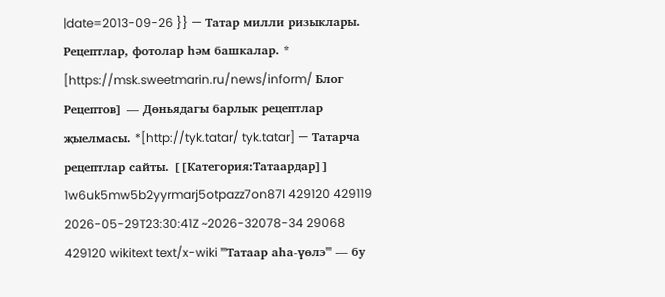|date=2013-09-26 }} — Татар милли ризыклары. Рецептлар, фотолар һәм башкалар. * [https://msk.sweetmarin.ru/news/inform/ Блог Рецептов] — Дөньядагы барлык рецептлар җыелмасы. *[http://tyk.tatar/ tyk.tatar] — Татарча рецептлар сайты. [[Категория:Татаардар]] 1w6uk5mw5b2yyrmarj5otpazz7on87l 429120 429119 2026-05-29T23:30:41Z ~2026-32078-34 29068 429120 wikitext text/x-wiki '''Татаар аһа-үөлэ''' — бу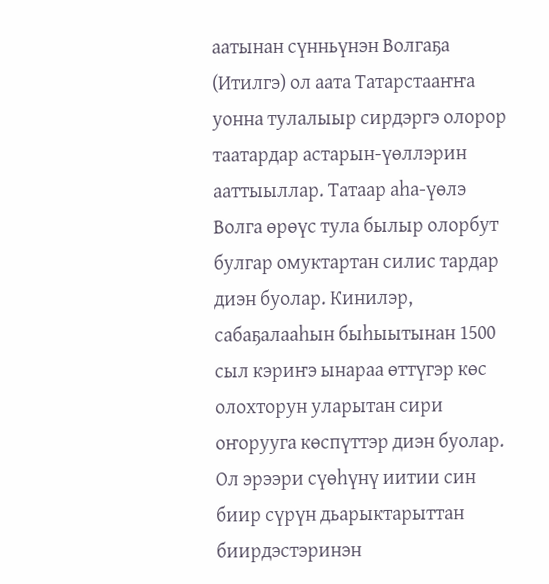аатынан сүнньүнэн Волгаҕа (Итилгэ) ол аата Татарстааҥҥа уонна тулалыыр сирдэргэ олорор таатардар астарын-үөллэрин ааттыыллар. Татаар аһа-үөлэ Волга өрөүс тула былыр олорбут булгар омуктартан силис тардар диэн буолар. Кинилэр, сабаҕалааһын быһыытынан 1500 сыл кэриҥэ ынараа өттүгэр көс олохторун уларытан сири оҥорууга көспүттэр диэн буолар. Ол эрээри сүөһүнү иитии син биир сүрүн дьарыктарыттан биирдэстэринэн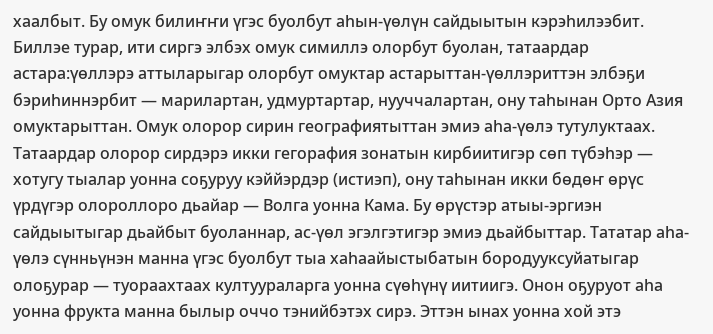хаалбыт. Бу омук билиҥҥи үгэс буолбут аһын-үөлүн сайдыытын кэрэһилээбит. Биллэе турар, ити сиргэ элбэх омук симиллэ олорбут буолан, татаардар астара:үөллэрэ аттыларыгар олорбут омуктар астарыттан-үөллэриттэн элбэҕи бэриһиннэрбит — марилартан, удмуртартар, нууччалартан, ону таһынан Орто Азия омуктарыттан. Омук олорор сирин географиятыттан эмиэ аһа-үөлэ тутулуктаах. Татаардар олорор сирдэрэ икки гегорафия зонатын кирбиитигэр сөп түбэһэр — хотугу тыалар уонна соҕуруу кэййэрдэр (истиэп), ону таһынан икки бөдөҥ өрүс үрдүгэр олороллоро дьайар — Волга уонна Кама. Бу өрүстэр атыы-эргиэн сайдыытыгар дьайбыт буоланнар, ас-үөл эгэлгэтигэр эмиэ дьайбыттар. Тататар аһа-үөлэ сүнньүнэн манна үгэс буолбут тыа хаһаайыстыбатын бородууксуйатыгар олоҕурар — туораахтаах култуураларга уонна сүөһүнү иитиигэ. Онон оҕуруот аһа уонна фрукта манна былыр оччо тэнийбэтэх сирэ. Эттэн ынах уонна хой этэ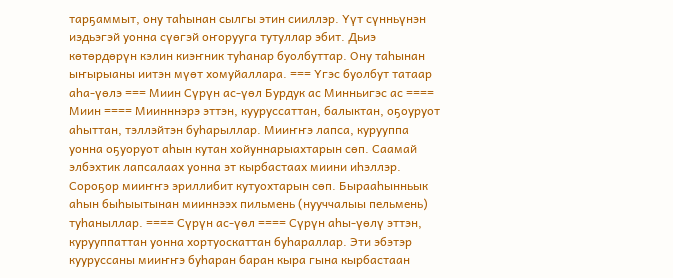тарҕаммыт, ону таһынан сылгы этин сииллэр. Үүт сүнньүнэн иэдьэгэй уонна сүөгэй оҥорууга тутуллар эбит. Дьиэ көтөрдөрүн кэлин киэҥник туһанар буолбуттар. Ону таһынан ыҥырыаны иитэн мүөт хомуйаллара. === Үгэс буолбут татаар аһа-үөлэ === Миин Сүрүн ас-үөл Бурдук ас Минньигэс ас ==== Миин ==== Миинннэрэ эттэн, кууруссаттан, балыктан, оҕоуруот аһыттан, тэллэйтэн буһарыллар. Мииҥҥэ лапса, курууппа уонна оҕуоруот аһын кутан хойуннарыахтарын сөп. Саамай элбэхтик лапсалаах уонна эт кырбастаах миини иһэллэр. Сороҕор мииҥҥэ эриллибит кутуохтарын сөп. Бырааһынньык аһын быһыытынан мииннээх пильмень (нууччалыы пельмень) туһаныллар. ==== Сүрүн ас-үөл ==== Сүрүн аһы-үөлү эттэн, курууппаттан уонна хортуоскаттан буһараллар. Эти эбэтэр кууруссаны мииҥҥэ буһаран баран кыра гына кырбастаан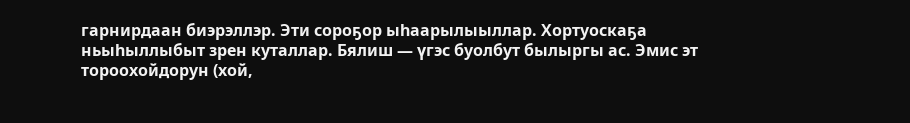гарнирдаан биэрэллэр. Эти сороҕор ыһаарылыыллар. Хортуоскаҕа ньыһыллыбыт зрен куталлар. Бялиш — үгэс буолбут былыргы ас. Эмис эт тороохойдорун (хой,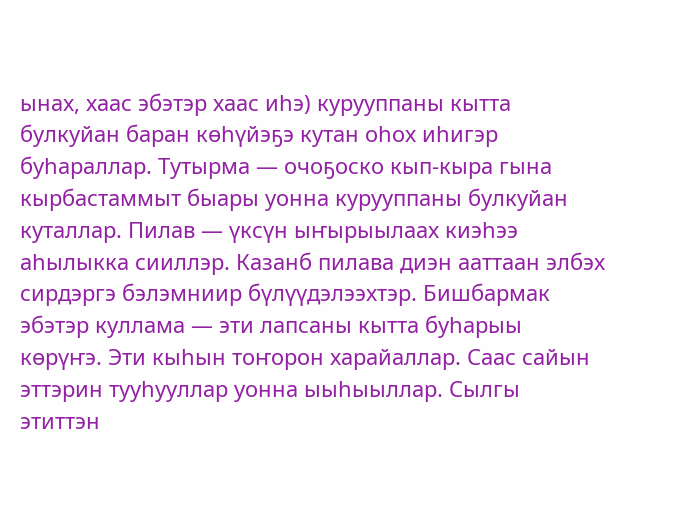ынах, хаас эбэтэр хаас иһэ) курууппаны кытта булкуйан баран көһүйэҕэ кутан оһох иһигэр буһараллар. Тутырма — очоҕоско кып-кыра гына кырбастаммыт быары уонна курууппаны булкуйан куталлар. Пилав — үксүн ыҥырыылаах киэһээ аһылыкка сииллэр. Казанб пилава диэн ааттаан элбэх сирдэргэ бэлэмниир бүлүүдэлээхтэр. Бишбармак эбэтэр куллама — эти лапсаны кытта буһарыы көрүҥэ. Эти кыһын тоҥорон харайаллар. Саас сайын эттэрин тууһууллар уонна ыыһыыллар. Сылгы этиттэн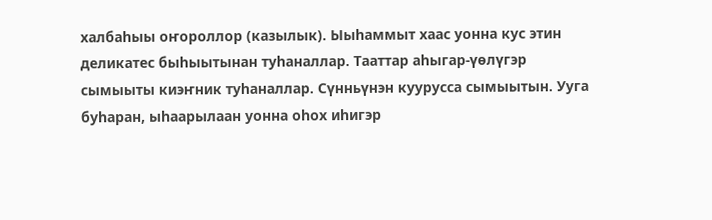халбаһыы оҥороллор (казылык). Ыыһаммыт хаас уонна кус этин деликатес быһыытынан туһаналлар. Тааттар аһыгар-үөлүгэр сымыыты киэҥник туһаналлар. Сүнньүнэн куурусса сымыытын. Ууга буһаран, ыһаарылаан уонна оһох иһигэр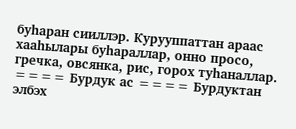буһаран сииллэр. Курууппаттан араас хааһылары буһараллар, онно просо, гречка, овсянка, рис, горох туһаналлар. ==== Бурдук ас ==== Бурдуктан элбэх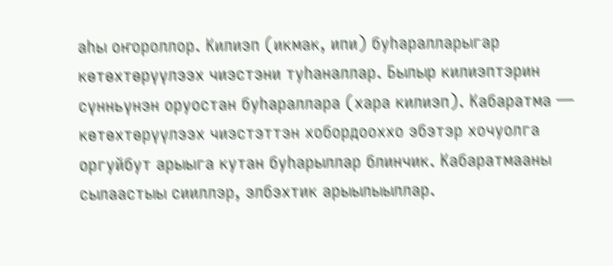аһы оҥороллор. Килиэп (икмак, ипи) буһаралларыгар көтөхтөрүүлээх чиэстэни туһаналлар. Былыр килиэптэрин сүнньүнэн оруостан буһараллара (хара килиэп). Кабаратма — көтөхтөрүүлээх чиэстэттэн хобордооххо эбэтэр хочуолга оргуйбут арыыга кутан буһарыллар блинчик. Кабаратмааны сылаастыы сииллэр, элбэхтик арыылыыллар.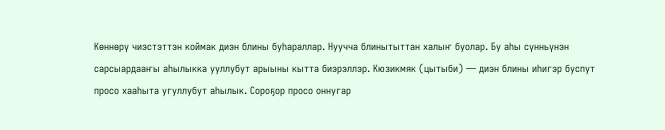Көннөрү чиэстэттэн коймак диэн блины буһараллар. Нуучча блинытыттан халыҥ буолар. Бу аһы сүнньүнэн сарсыардааҥы аһылыкка ууллубут арыыны кытта биэрэллэр. Кюзикмяк (цытыби) — диэн блины иһигэр буспут просо хааһыта угуллубут аһылык. Сороҕор просо оннугар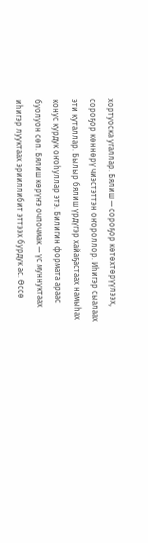хортуоска угаллар. Бялиш — сороҕор көтөхтөрүүлээх, сороҕор көннөрү чиэстэттэн оҥороллор. Иһигэр сыалаах эти куталлар. Былыр бялиш үрдүгэр хайаҕастаах намыһах конус курдук оҥоһуллар этэ. Билигин формата араас буолуон сөп. Бялиш көрүҥэ очпочмак — үс муннуктаах иһигэр лууктаах эрииллибит эттээх бурдук ас. Өссө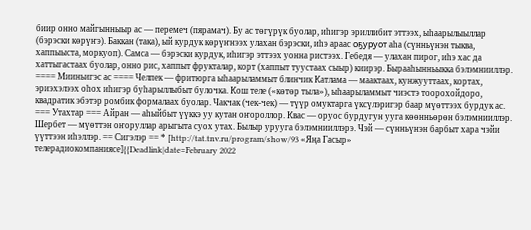биир онно майгынныыр ас — перемеч (пярамач). Бу ас төгүрүк буолар, иһигэр эриллибит эттээх, ыһаарылыыллар (бэрэски көрүҥэ). Баккан (така), ый курдук көрүҥнээх улахан бэрэски, иһэ араас оҕуруот аһа (сүнньүнэн тыква, хаппыыста, моркуоп). Самса — бэрэски курдук, иһигэр эттээх уонна ристээх. Гебедя — улахан пирог, иһэ хас да хаттыгастаах буолар, онно рис, хаппыт фрукталар, корт (хаппыт туустаах сыыр) киирэр. Бырааһынньыкка бэлэмнииллэр. ==== Мииньигэс ас ==== Челпек — фритюрга ыһаарыламмыт блинчик Катлама — маактаах, кунжууттаах, кортах, эриэхэлээх оһох иһигэр буһарыллыбыт булочка. Кош теле («көтөр тыла»), ыһаарыламмыт чиэстэ тоорохойдоро, квадратик эбэтэр ромбик формалаах буолар. Чакчак (чек-чек) — түүр омуктарга үксүлэригэр баар мүөттээх бурдук ас. === Утахтар === Айран — аһыйбыт үүккэ уу кутан оҥороллор. Квас — оруос бурдугун ууга көөнньөрөн бэлэмнииллэр. Шербет — мүөттэн оҥоруллар арыгыта суох утах. Былыр урууга бэлэмнииллэрэ. Чэй — сүнньүнэн барбыт хара чэйи үүттээн иһэллэр. == Сигэлэр == * [http://tat.tnv.ru/program/show/93 «Яңа Гасыр» телерадиокомпаниясе]{{Deadlink|date=February 2022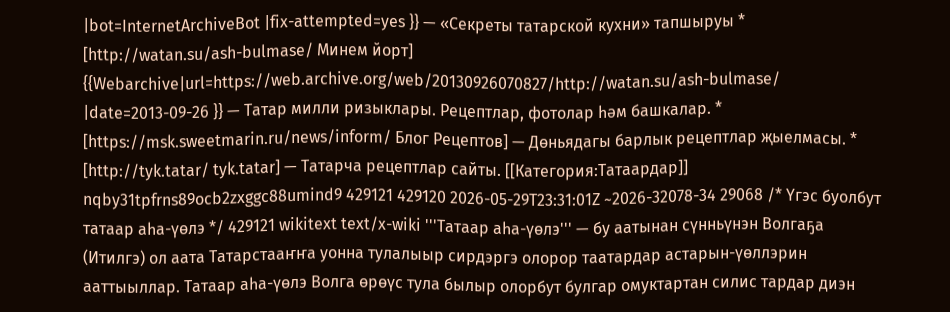|bot=InternetArchiveBot |fix-attempted=yes }} — «Секреты татарской кухни» тапшыруы * [http://watan.su/ash-bulmase/ Минем йорт] {{Webarchive|url=https://web.archive.org/web/20130926070827/http://watan.su/ash-bulmase/ |date=2013-09-26 }} — Татар милли ризыклары. Рецептлар, фотолар һәм башкалар. * [https://msk.sweetmarin.ru/news/inform/ Блог Рецептов] — Дөньядагы барлык рецептлар җыелмасы. * [http://tyk.tatar/ tyk.tatar] — Татарча рецептлар сайты. [[Категория:Татаардар]] nqby31tpfrns89ocb2zxggc88umind9 429121 429120 2026-05-29T23:31:01Z ~2026-32078-34 29068 /* Үгэс буолбут татаар аһа-үөлэ */ 429121 wikitext text/x-wiki '''Татаар аһа-үөлэ''' — бу аатынан сүнньүнэн Волгаҕа (Итилгэ) ол аата Татарстааҥҥа уонна тулалыыр сирдэргэ олорор таатардар астарын-үөллэрин ааттыыллар. Татаар аһа-үөлэ Волга өрөүс тула былыр олорбут булгар омуктартан силис тардар диэн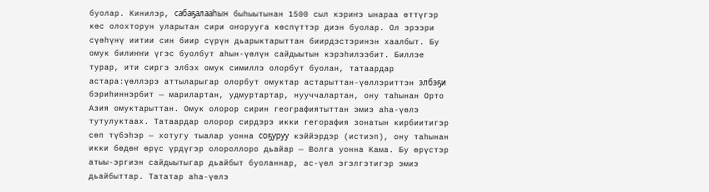буолар. Кинилэр, сабаҕалааһын быһыытынан 1500 сыл кэриҥэ ынараа өттүгэр көс олохторун уларытан сири оҥорууга көспүттэр диэн буолар. Ол эрээри сүөһүнү иитии син биир сүрүн дьарыктарыттан биирдэстэринэн хаалбыт. Бу омук билиҥҥи үгэс буолбут аһын-үөлүн сайдыытын кэрэһилээбит. Биллэе турар, ити сиргэ элбэх омук симиллэ олорбут буолан, татаардар астара:үөллэрэ аттыларыгар олорбут омуктар астарыттан-үөллэриттэн элбэҕи бэриһиннэрбит — марилартан, удмуртартар, нууччалартан, ону таһынан Орто Азия омуктарыттан. Омук олорор сирин географиятыттан эмиэ аһа-үөлэ тутулуктаах. Татаардар олорор сирдэрэ икки гегорафия зонатын кирбиитигэр сөп түбэһэр — хотугу тыалар уонна соҕуруу кэййэрдэр (истиэп), ону таһынан икки бөдөҥ өрүс үрдүгэр олороллоро дьайар — Волга уонна Кама. Бу өрүстэр атыы-эргиэн сайдыытыгар дьайбыт буоланнар, ас-үөл эгэлгэтигэр эмиэ дьайбыттар. Тататар аһа-үөлэ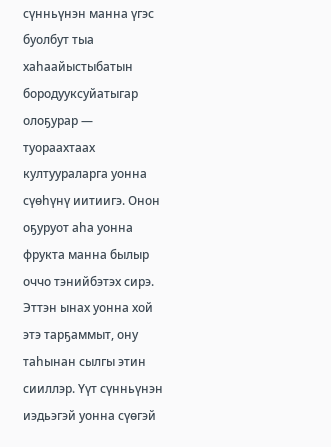сүнньүнэн манна үгэс буолбут тыа хаһаайыстыбатын бородууксуйатыгар олоҕурар — туораахтаах култуураларга уонна сүөһүнү иитиигэ. Онон оҕуруот аһа уонна фрукта манна былыр оччо тэнийбэтэх сирэ. Эттэн ынах уонна хой этэ тарҕаммыт, ону таһынан сылгы этин сииллэр. Үүт сүнньүнэн иэдьэгэй уонна сүөгэй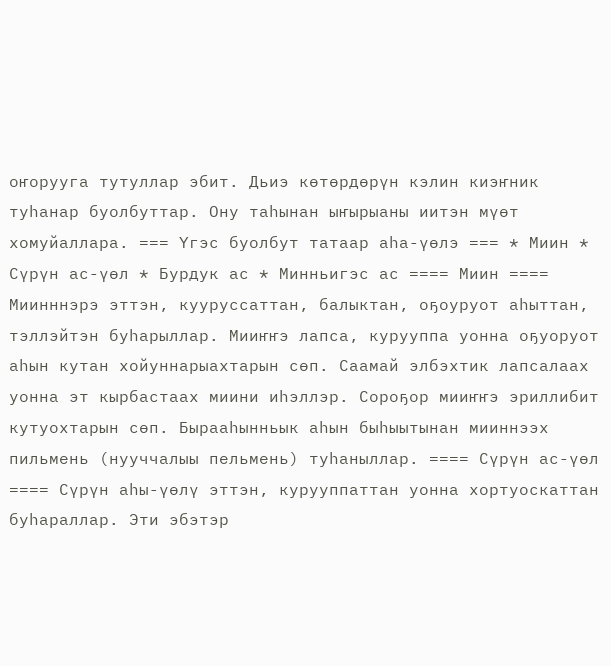оҥорууга тутуллар эбит. Дьиэ көтөрдөрүн кэлин киэҥник туһанар буолбуттар. Ону таһынан ыҥырыаны иитэн мүөт хомуйаллара. === Үгэс буолбут татаар аһа-үөлэ === * Миин * Сүрүн ас-үөл * Бурдук ас * Минньигэс ас ==== Миин ==== Миинннэрэ эттэн, кууруссаттан, балыктан, оҕоуруот аһыттан, тэллэйтэн буһарыллар. Мииҥҥэ лапса, курууппа уонна оҕуоруот аһын кутан хойуннарыахтарын сөп. Саамай элбэхтик лапсалаах уонна эт кырбастаах миини иһэллэр. Сороҕор мииҥҥэ эриллибит кутуохтарын сөп. Бырааһынньык аһын быһыытынан мииннээх пильмень (нууччалыы пельмень) туһаныллар. ==== Сүрүн ас-үөл ==== Сүрүн аһы-үөлү эттэн, курууппаттан уонна хортуоскаттан буһараллар. Эти эбэтэр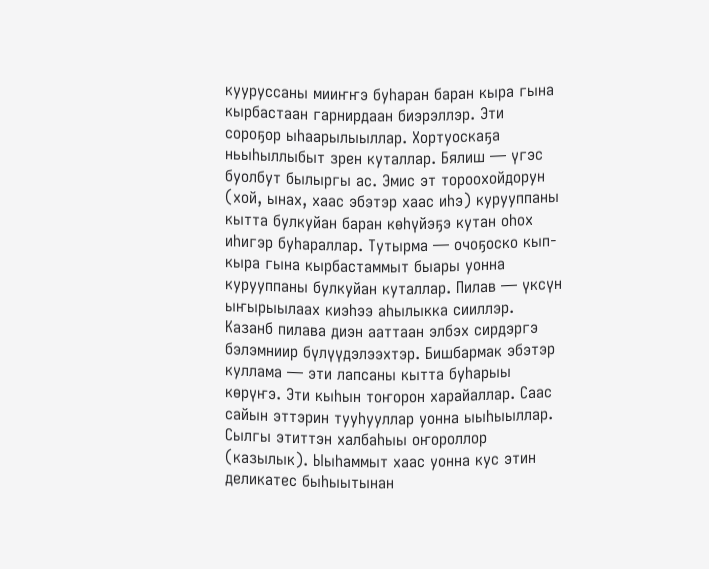кууруссаны мииҥҥэ буһаран баран кыра гына кырбастаан гарнирдаан биэрэллэр. Эти сороҕор ыһаарылыыллар. Хортуоскаҕа ньыһыллыбыт зрен куталлар. Бялиш — үгэс буолбут былыргы ас. Эмис эт тороохойдорун (хой, ынах, хаас эбэтэр хаас иһэ) курууппаны кытта булкуйан баран көһүйэҕэ кутан оһох иһигэр буһараллар. Тутырма — очоҕоско кып-кыра гына кырбастаммыт быары уонна курууппаны булкуйан куталлар. Пилав — үксүн ыҥырыылаах киэһээ аһылыкка сииллэр. Казанб пилава диэн ааттаан элбэх сирдэргэ бэлэмниир бүлүүдэлээхтэр. Бишбармак эбэтэр куллама — эти лапсаны кытта буһарыы көрүҥэ. Эти кыһын тоҥорон харайаллар. Саас сайын эттэрин тууһууллар уонна ыыһыыллар. Сылгы этиттэн халбаһыы оҥороллор (казылык). Ыыһаммыт хаас уонна кус этин деликатес быһыытынан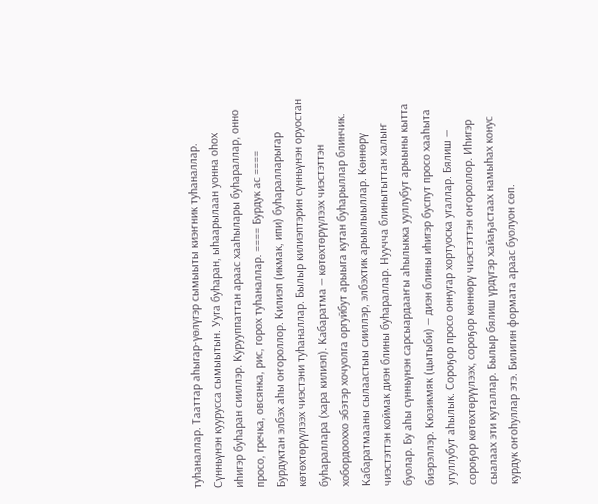туһаналлар. Тааттар аһыгар-үөлүгэр сымыыты киэҥник туһаналлар. Сүнньүнэн куурусса сымыытын. Ууга буһаран, ыһаарылаан уонна оһох иһигэр буһаран сииллэр. Курууппаттан араас хааһылары буһараллар, онно просо, гречка, овсянка, рис, горох туһаналлар. ==== Бурдук ас ==== Бурдуктан элбэх аһы оҥороллор. Килиэп (икмак, ипи) буһаралларыгар көтөхтөрүүлээх чиэстэни туһаналлар. Былыр килиэптэрин сүнньүнэн оруостан буһараллара (хара килиэп). Кабаратма — көтөхтөрүүлээх чиэстэттэн хобордооххо эбэтэр хочуолга оргуйбут арыыга кутан буһарыллар блинчик. Кабаратмааны сылаастыы сииллэр, элбэхтик арыылыыллар. Көннөрү чиэстэттэн коймак диэн блины буһараллар. Нуучча блинытыттан халыҥ буолар. Бу аһы сүнньүнэн сарсыардааҥы аһылыкка ууллубут арыыны кытта биэрэллэр. Кюзикмяк (цытыби) — диэн блины иһигэр буспут просо хааһыта угуллубут аһылык. Сороҕор просо оннугар хортуоска угаллар. Бялиш — сороҕор көтөхтөрүүлээх, сороҕор көннөрү чиэстэттэн оҥороллор. Иһигэр сыалаах эти куталлар. Былыр бялиш үрдүгэр хайаҕастаах намыһах конус курдук оҥоһуллар этэ. Билигин формата араас буолуон сөп.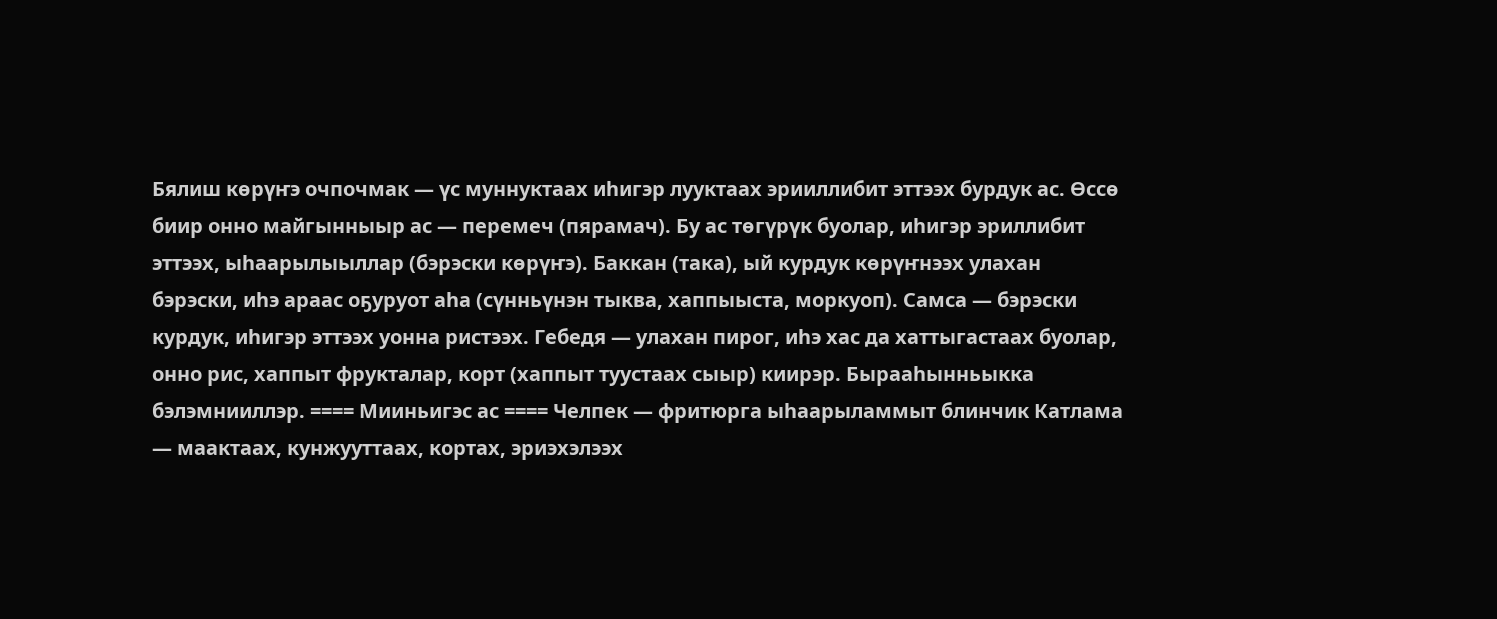Бялиш көрүҥэ очпочмак — үс муннуктаах иһигэр лууктаах эрииллибит эттээх бурдук ас. Өссө биир онно майгынныыр ас — перемеч (пярамач). Бу ас төгүрүк буолар, иһигэр эриллибит эттээх, ыһаарылыыллар (бэрэски көрүҥэ). Баккан (така), ый курдук көрүҥнээх улахан бэрэски, иһэ араас оҕуруот аһа (сүнньүнэн тыква, хаппыыста, моркуоп). Самса — бэрэски курдук, иһигэр эттээх уонна ристээх. Гебедя — улахан пирог, иһэ хас да хаттыгастаах буолар, онно рис, хаппыт фрукталар, корт (хаппыт туустаах сыыр) киирэр. Бырааһынньыкка бэлэмнииллэр. ==== Мииньигэс ас ==== Челпек — фритюрга ыһаарыламмыт блинчик Катлама — маактаах, кунжууттаах, кортах, эриэхэлээх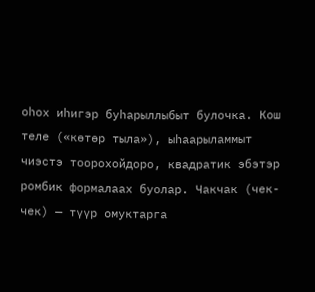оһох иһигэр буһарыллыбыт булочка. Кош теле («көтөр тыла»), ыһаарыламмыт чиэстэ тоорохойдоро, квадратик эбэтэр ромбик формалаах буолар. Чакчак (чек-чек) — түүр омуктарга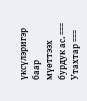үксүлэригэр баар мүөттээх бурдук ас. === Утахтар ===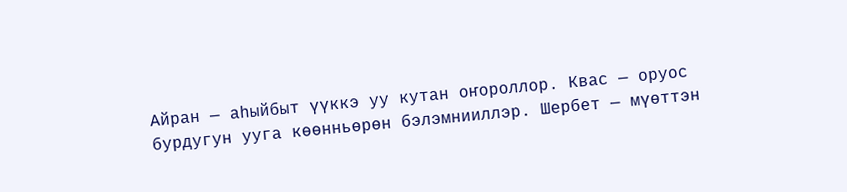Айран — аһыйбыт үүккэ уу кутан оҥороллор. Квас — оруос бурдугун ууга көөнньөрөн бэлэмнииллэр. Шербет — мүөттэн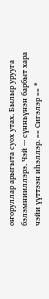оҥоруллар арыгыта суох утах. Былыр урууга бэлэмнииллэрэ. Чэй — сүнньүнэн барбыт хара чэйи үүттээн иһэллэр. == Сигэлэр == *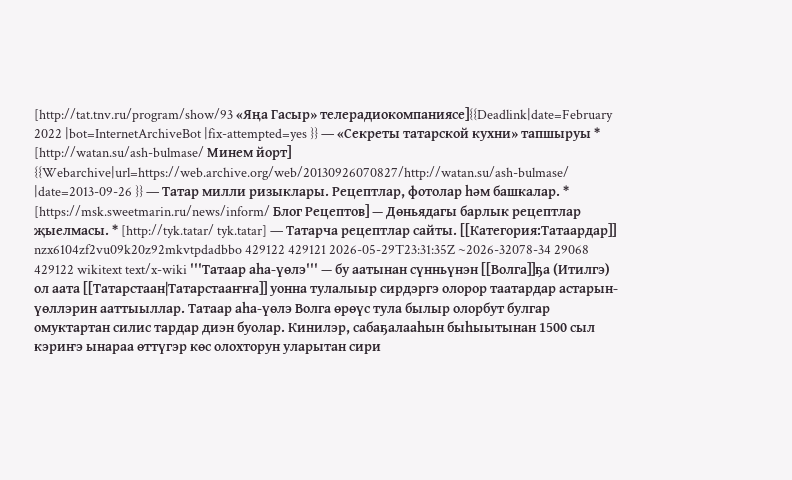[http://tat.tnv.ru/program/show/93 «Яңа Гасыр» телерадиокомпаниясе]{{Deadlink|date=February 2022 |bot=InternetArchiveBot |fix-attempted=yes }} — «Секреты татарской кухни» тапшыруы * [http://watan.su/ash-bulmase/ Минем йорт] {{Webarchive|url=https://web.archive.org/web/20130926070827/http://watan.su/ash-bulmase/ |date=2013-09-26 }} — Татар милли ризыклары. Рецептлар, фотолар һәм башкалар. * [https://msk.sweetmarin.ru/news/inform/ Блог Рецептов] — Дөньядагы барлык рецептлар җыелмасы. * [http://tyk.tatar/ tyk.tatar] — Татарча рецептлар сайты. [[Категория:Татаардар]] nzx6104zf2vu09k20z92mkvtpdadbbo 429122 429121 2026-05-29T23:31:35Z ~2026-32078-34 29068 429122 wikitext text/x-wiki '''Татаар аһа-үөлэ''' — бу аатынан сүнньүнэн [[Волга]]ҕа (Итилгэ) ол аата [[Татарстаан|Татарстааҥҥа]] уонна тулалыыр сирдэргэ олорор таатардар астарын-үөллэрин ааттыыллар. Татаар аһа-үөлэ Волга өрөүс тула былыр олорбут булгар омуктартан силис тардар диэн буолар. Кинилэр, сабаҕалааһын быһыытынан 1500 сыл кэриҥэ ынараа өттүгэр көс олохторун уларытан сири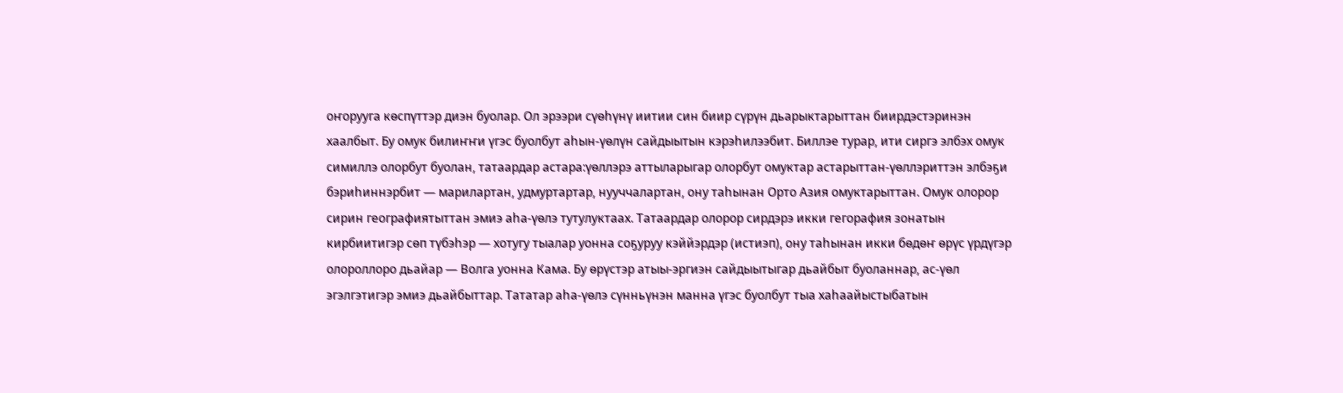оҥорууга көспүттэр диэн буолар. Ол эрээри сүөһүнү иитии син биир сүрүн дьарыктарыттан биирдэстэринэн хаалбыт. Бу омук билиҥҥи үгэс буолбут аһын-үөлүн сайдыытын кэрэһилээбит. Биллэе турар, ити сиргэ элбэх омук симиллэ олорбут буолан, татаардар астара:үөллэрэ аттыларыгар олорбут омуктар астарыттан-үөллэриттэн элбэҕи бэриһиннэрбит — марилартан, удмуртартар, нууччалартан, ону таһынан Орто Азия омуктарыттан. Омук олорор сирин географиятыттан эмиэ аһа-үөлэ тутулуктаах. Татаардар олорор сирдэрэ икки гегорафия зонатын кирбиитигэр сөп түбэһэр — хотугу тыалар уонна соҕуруу кэййэрдэр (истиэп), ону таһынан икки бөдөҥ өрүс үрдүгэр олороллоро дьайар — Волга уонна Кама. Бу өрүстэр атыы-эргиэн сайдыытыгар дьайбыт буоланнар, ас-үөл эгэлгэтигэр эмиэ дьайбыттар. Тататар аһа-үөлэ сүнньүнэн манна үгэс буолбут тыа хаһаайыстыбатын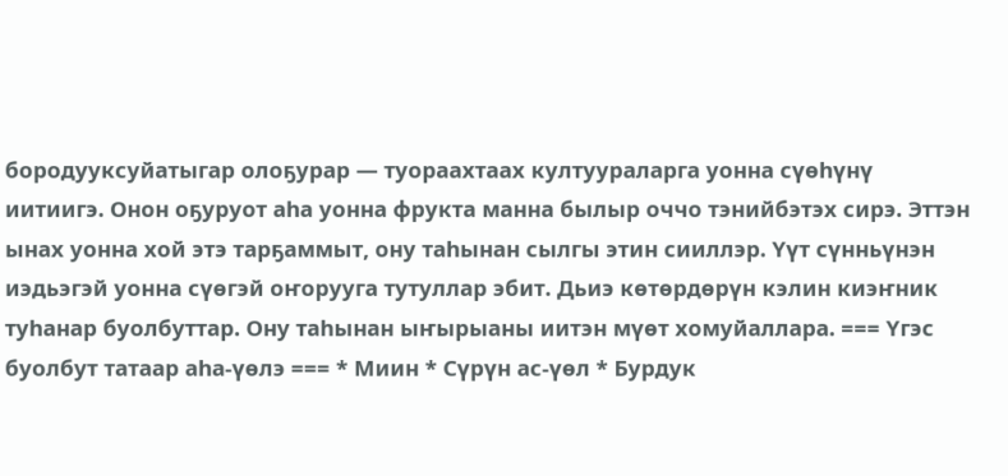бородууксуйатыгар олоҕурар — туораахтаах култуураларга уонна сүөһүнү иитиигэ. Онон оҕуруот аһа уонна фрукта манна былыр оччо тэнийбэтэх сирэ. Эттэн ынах уонна хой этэ тарҕаммыт, ону таһынан сылгы этин сииллэр. Үүт сүнньүнэн иэдьэгэй уонна сүөгэй оҥорууга тутуллар эбит. Дьиэ көтөрдөрүн кэлин киэҥник туһанар буолбуттар. Ону таһынан ыҥырыаны иитэн мүөт хомуйаллара. === Үгэс буолбут татаар аһа-үөлэ === * Миин * Сүрүн ас-үөл * Бурдук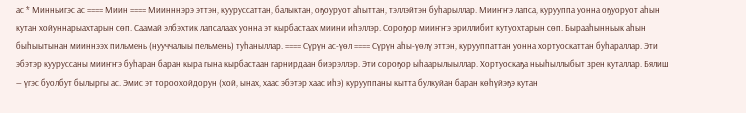ас * Минньигэс ас ==== Миин ==== Миинннэрэ эттэн, кууруссаттан, балыктан, оҕоуруот аһыттан, тэллэйтэн буһарыллар. Мииҥҥэ лапса, курууппа уонна оҕуоруот аһын кутан хойуннарыахтарын сөп. Саамай элбэхтик лапсалаах уонна эт кырбастаах миини иһэллэр. Сороҕор мииҥҥэ эриллибит кутуохтарын сөп. Бырааһынньык аһын быһыытынан мииннээх пильмень (нууччалыы пельмень) туһаныллар. ==== Сүрүн ас-үөл ==== Сүрүн аһы-үөлү эттэн, курууппаттан уонна хортуоскаттан буһараллар. Эти эбэтэр кууруссаны мииҥҥэ буһаран баран кыра гына кырбастаан гарнирдаан биэрэллэр. Эти сороҕор ыһаарылыыллар. Хортуоскаҕа ньыһыллыбыт зрен куталлар. Бялиш — үгэс буолбут былыргы ас. Эмис эт тороохойдорун (хой, ынах, хаас эбэтэр хаас иһэ) курууппаны кытта булкуйан баран көһүйэҕэ кутан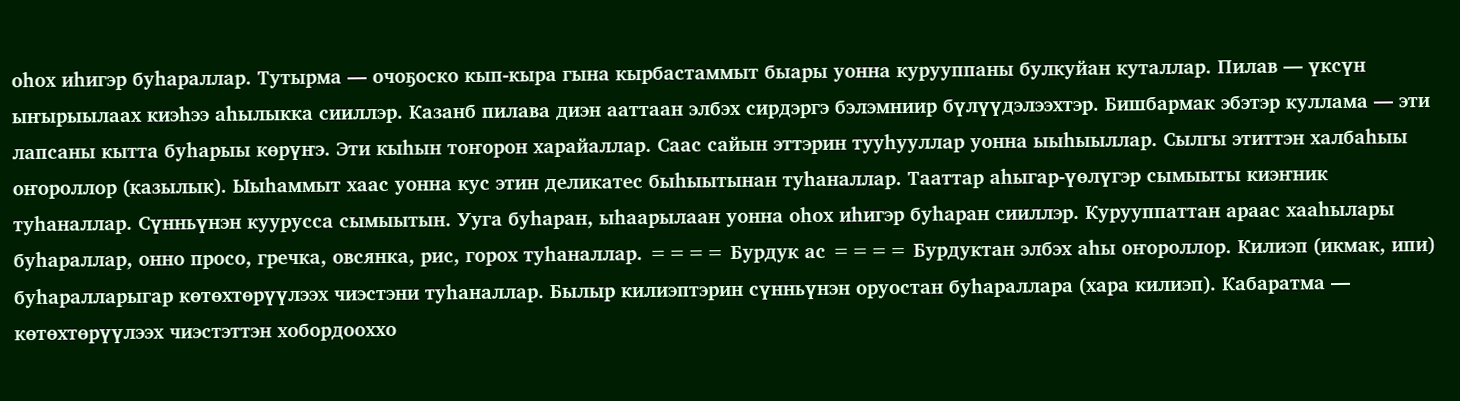оһох иһигэр буһараллар. Тутырма — очоҕоско кып-кыра гына кырбастаммыт быары уонна курууппаны булкуйан куталлар. Пилав — үксүн ыҥырыылаах киэһээ аһылыкка сииллэр. Казанб пилава диэн ааттаан элбэх сирдэргэ бэлэмниир бүлүүдэлээхтэр. Бишбармак эбэтэр куллама — эти лапсаны кытта буһарыы көрүҥэ. Эти кыһын тоҥорон харайаллар. Саас сайын эттэрин тууһууллар уонна ыыһыыллар. Сылгы этиттэн халбаһыы оҥороллор (казылык). Ыыһаммыт хаас уонна кус этин деликатес быһыытынан туһаналлар. Тааттар аһыгар-үөлүгэр сымыыты киэҥник туһаналлар. Сүнньүнэн куурусса сымыытын. Ууга буһаран, ыһаарылаан уонна оһох иһигэр буһаран сииллэр. Курууппаттан араас хааһылары буһараллар, онно просо, гречка, овсянка, рис, горох туһаналлар. ==== Бурдук ас ==== Бурдуктан элбэх аһы оҥороллор. Килиэп (икмак, ипи) буһаралларыгар көтөхтөрүүлээх чиэстэни туһаналлар. Былыр килиэптэрин сүнньүнэн оруостан буһараллара (хара килиэп). Кабаратма — көтөхтөрүүлээх чиэстэттэн хобордооххо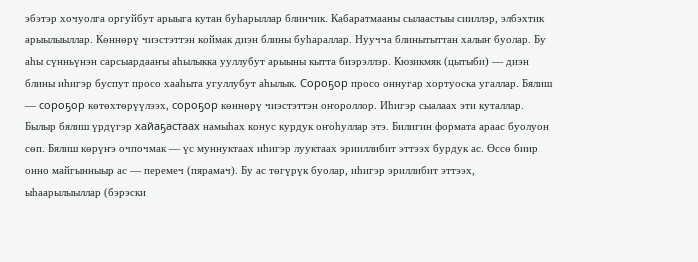эбэтэр хочуолга оргуйбут арыыга кутан буһарыллар блинчик. Кабаратмааны сылаастыы сииллэр, элбэхтик арыылыыллар. Көннөрү чиэстэттэн коймак диэн блины буһараллар. Нуучча блинытыттан халыҥ буолар. Бу аһы сүнньүнэн сарсыардааҥы аһылыкка ууллубут арыыны кытта биэрэллэр. Кюзикмяк (цытыби) — диэн блины иһигэр буспут просо хааһыта угуллубут аһылык. Сороҕор просо оннугар хортуоска угаллар. Бялиш — сороҕор көтөхтөрүүлээх, сороҕор көннөрү чиэстэттэн оҥороллор. Иһигэр сыалаах эти куталлар. Былыр бялиш үрдүгэр хайаҕастаах намыһах конус курдук оҥоһуллар этэ. Билигин формата араас буолуон сөп. Бялиш көрүҥэ очпочмак — үс муннуктаах иһигэр лууктаах эрииллибит эттээх бурдук ас. Өссө биир онно майгынныыр ас — перемеч (пярамач). Бу ас төгүрүк буолар, иһигэр эриллибит эттээх, ыһаарылыыллар (бэрэски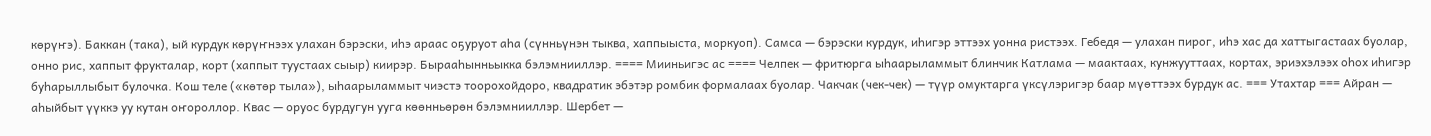көрүҥэ). Баккан (така), ый курдук көрүҥнээх улахан бэрэски, иһэ араас оҕуруот аһа (сүнньүнэн тыква, хаппыыста, моркуоп). Самса — бэрэски курдук, иһигэр эттээх уонна ристээх. Гебедя — улахан пирог, иһэ хас да хаттыгастаах буолар, онно рис, хаппыт фрукталар, корт (хаппыт туустаах сыыр) киирэр. Бырааһынньыкка бэлэмнииллэр. ==== Мииньигэс ас ==== Челпек — фритюрга ыһаарыламмыт блинчик Катлама — маактаах, кунжууттаах, кортах, эриэхэлээх оһох иһигэр буһарыллыбыт булочка. Кош теле («көтөр тыла»), ыһаарыламмыт чиэстэ тоорохойдоро, квадратик эбэтэр ромбик формалаах буолар. Чакчак (чек-чек) — түүр омуктарга үксүлэригэр баар мүөттээх бурдук ас. === Утахтар === Айран — аһыйбыт үүккэ уу кутан оҥороллор. Квас — оруос бурдугун ууга көөнньөрөн бэлэмнииллэр. Шербет —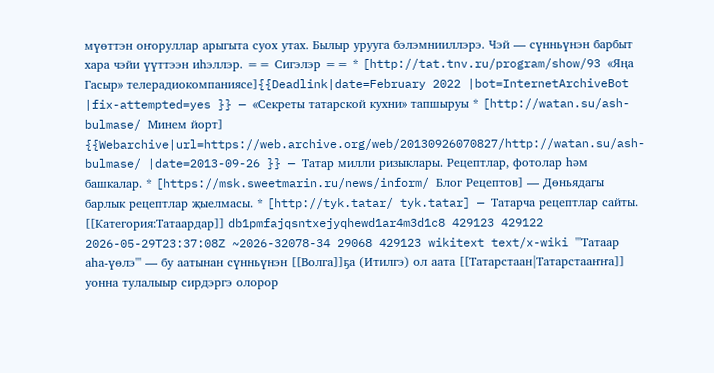мүөттэн оҥоруллар арыгыта суох утах. Былыр урууга бэлэмнииллэрэ. Чэй — сүнньүнэн барбыт хара чэйи үүттээн иһэллэр. == Сигэлэр == * [http://tat.tnv.ru/program/show/93 «Яңа Гасыр» телерадиокомпаниясе]{{Deadlink|date=February 2022 |bot=InternetArchiveBot |fix-attempted=yes }} — «Секреты татарской кухни» тапшыруы * [http://watan.su/ash-bulmase/ Минем йорт] {{Webarchive|url=https://web.archive.org/web/20130926070827/http://watan.su/ash-bulmase/ |date=2013-09-26 }} — Татар милли ризыклары. Рецептлар, фотолар һәм башкалар. * [https://msk.sweetmarin.ru/news/inform/ Блог Рецептов] — Дөньядагы барлык рецептлар җыелмасы. * [http://tyk.tatar/ tyk.tatar] — Татарча рецептлар сайты. [[Категория:Татаардар]] db1pmfajqsntxejyqhewd1ar4m3d1c8 429123 429122 2026-05-29T23:37:08Z ~2026-32078-34 29068 429123 wikitext text/x-wiki '''Татаар аһа-үөлэ''' — бу аатынан сүнньүнэн [[Волга]]ҕа (Итилгэ) ол аата [[Татарстаан|Татарстааҥҥа]] уонна тулалыыр сирдэргэ олорор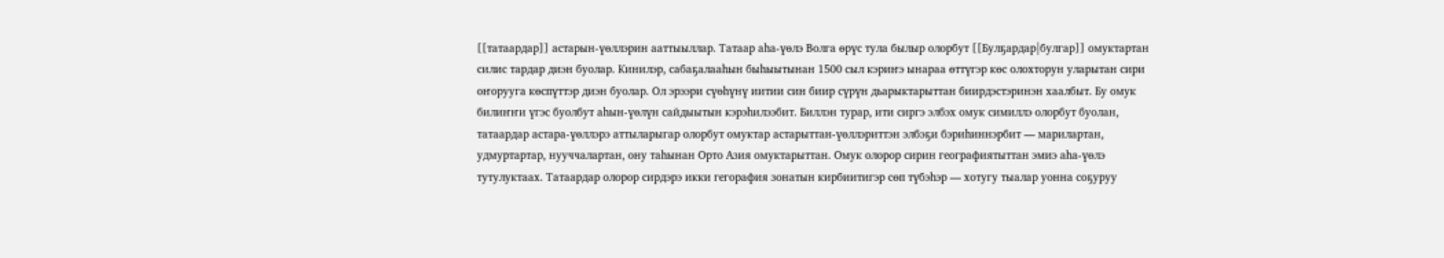[[татаардар]] астарын-үөллэрин ааттыыллар. Татаар аһа-үөлэ Волга өрүс тула былыр олорбут [[Булҕардар|булгар]] омуктартан силис тардар диэн буолар. Кинилэр, сабаҕалааһын быһыытынан 1500 сыл кэриҥэ ынараа өттүгэр көс олохторун уларытан сири оҥорууга көспүттэр диэн буолар. Ол эрээри сүөһүнү иитии син биир сүрүн дьарыктарыттан биирдэстэринэн хаалбыт. Бу омук билиҥҥи үгэс буолбут аһын-үөлүн сайдыытын кэрэһилээбит. Биллэн турар, ити сиргэ элбэх омук симиллэ олорбут буолан, татаардар астара-үөллэрэ аттыларыгар олорбут омуктар астарыттан-үөллэриттэн элбэҕи бэриһиннэрбит — марилартан, удмуртартар, нууччалартан, ону таһынан Орто Азия омуктарыттан. Омук олорор сирин географиятыттан эмиэ аһа-үөлэ тутулуктаах. Татаардар олорор сирдэрэ икки гегорафия зонатын кирбиитигэр сөп түбэһэр — хотугу тыалар уонна соҕуруу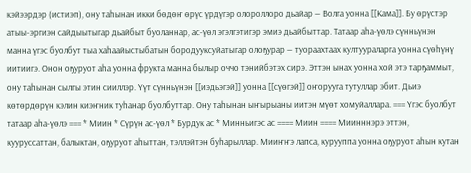кэйээрдэр (истиэп), ону таһынан икки бөдөҥ өрүс үрдүгэр олороллоро дьайар — Волга уонна [[Кама]]. Бу өрүстэр атыы-эргиэн сайдыытыгар дьайбыт буоланнар, ас-үөл эгэлгэтигэр эмиэ дьайбыттар. Татаар аһа-үөлэ сүнньүнэн манна үгэс буолбут тыа хаһаайыстыбатын бородууксуйатыгар олоҕурар — туораахтаах култуураларга уонна сүөһүнү иитиигэ. Онон оҕуруот аһа уонна фрукта манна былыр оччо тэнийбэтэх сирэ. Эттэн ынах уонна хой этэ тарҕаммыт, ону таһынан сылгы этин сииллэр. Үүт сүнньүнэн [[иэдьэгэй]] уонна [[сүөгэй]] оҥорууга тутуллар эбит. Дьиэ көтөрдөрүн кэлин киэҥник туһанар буолбуттар. Ону таһынан ыҥырыаны иитэн мүөт хомуйаллара. === Үгэс буолбут татаар аһа-үөлэ === * Миин * Сүрүн ас-үөл * Бурдук ас * Минньигэс ас ==== Миин ==== Миинннэрэ эттэн, кууруссаттан, балыктан, оҕуруот аһыттан, тэллэйтэн буһарыллар. Мииҥҥэ лапса, курууппа уонна оҕуруот аһын кутан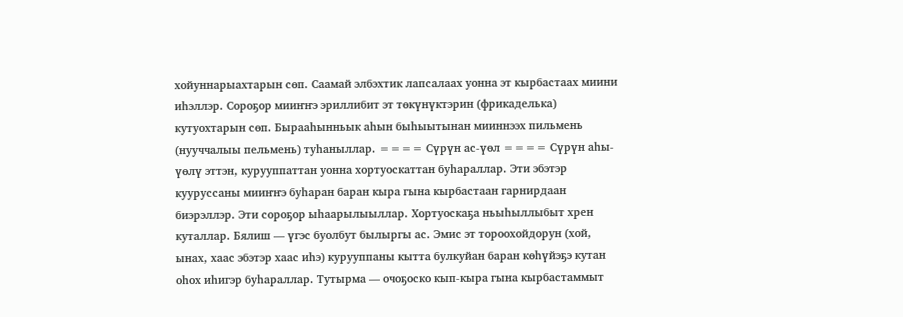хойуннарыахтарын сөп. Саамай элбэхтик лапсалаах уонна эт кырбастаах миини иһэллэр. Сороҕор мииҥҥэ эриллибит эт төкүнүктэрин (фрикаделька) кутуохтарын сөп. Бырааһынньык аһын быһыытынан мииннээх пильмень (нууччалыы пельмень) туһаныллар. ==== Сүрүн ас-үөл ==== Сүрүн аһы-үөлү эттэн, курууппаттан уонна хортуоскаттан буһараллар. Эти эбэтэр кууруссаны мииҥҥэ буһаран баран кыра гына кырбастаан гарнирдаан биэрэллэр. Эти сороҕор ыһаарылыыллар. Хортуоскаҕа ньыһыллыбыт хрен куталлар. Бялиш — үгэс буолбут былыргы ас. Эмис эт тороохойдорун (хой, ынах, хаас эбэтэр хаас иһэ) курууппаны кытта булкуйан баран көһүйэҕэ кутан оһох иһигэр буһараллар. Тутырма — очоҕоско кып-кыра гына кырбастаммыт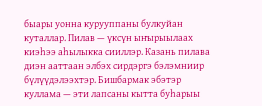быары уонна курууппаны булкуйан куталлар. Пилав — үксүн ыҥырыылаах киэһээ аһылыкка сииллэр. Казань пилава диэн ааттаан элбэх сирдэргэ бэлэмниир бүлүүдэлээхтэр. Бишбармак эбэтэр куллама — эти лапсаны кытта буһарыы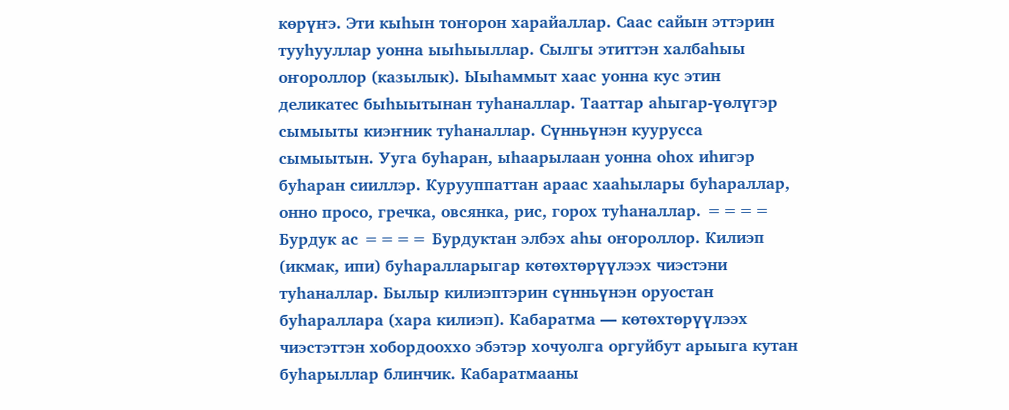көрүҥэ. Эти кыһын тоҥорон харайаллар. Саас сайын эттэрин тууһууллар уонна ыыһыыллар. Сылгы этиттэн халбаһыы оҥороллор (казылык). Ыыһаммыт хаас уонна кус этин деликатес быһыытынан туһаналлар. Тааттар аһыгар-үөлүгэр сымыыты киэҥник туһаналлар. Сүнньүнэн куурусса сымыытын. Ууга буһаран, ыһаарылаан уонна оһох иһигэр буһаран сииллэр. Курууппаттан араас хааһылары буһараллар, онно просо, гречка, овсянка, рис, горох туһаналлар. ==== Бурдук ас ==== Бурдуктан элбэх аһы оҥороллор. Килиэп (икмак, ипи) буһаралларыгар көтөхтөрүүлээх чиэстэни туһаналлар. Былыр килиэптэрин сүнньүнэн оруостан буһараллара (хара килиэп). Кабаратма — көтөхтөрүүлээх чиэстэттэн хобордооххо эбэтэр хочуолга оргуйбут арыыга кутан буһарыллар блинчик. Кабаратмааны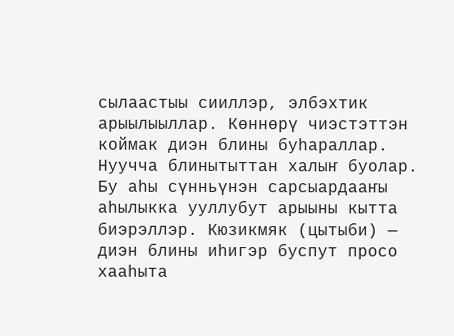сылаастыы сииллэр, элбэхтик арыылыыллар. Көннөрү чиэстэттэн коймак диэн блины буһараллар. Нуучча блинытыттан халыҥ буолар. Бу аһы сүнньүнэн сарсыардааҥы аһылыкка ууллубут арыыны кытта биэрэллэр. Кюзикмяк (цытыби) — диэн блины иһигэр буспут просо хааһыта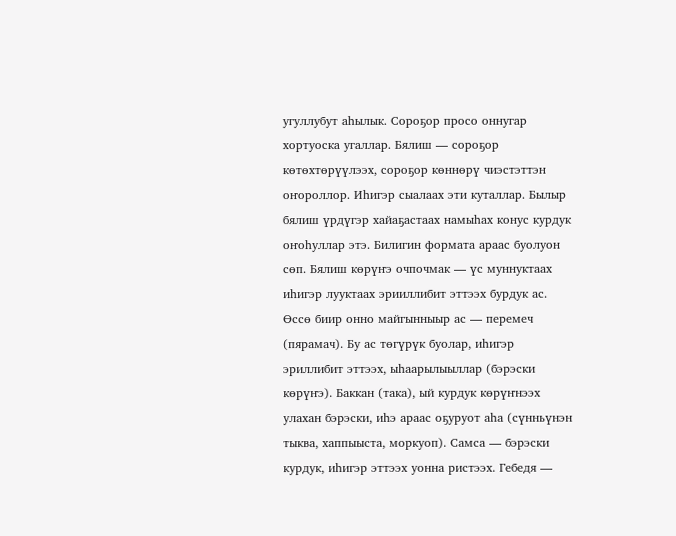угуллубут аһылык. Сороҕор просо оннугар хортуоска угаллар. Бялиш — сороҕор көтөхтөрүүлээх, сороҕор көннөрү чиэстэттэн оҥороллор. Иһигэр сыалаах эти куталлар. Былыр бялиш үрдүгэр хайаҕастаах намыһах конус курдук оҥоһуллар этэ. Билигин формата араас буолуон сөп. Бялиш көрүҥэ очпочмак — үс муннуктаах иһигэр лууктаах эрииллибит эттээх бурдук ас. Өссө биир онно майгынныыр ас — перемеч (пярамач). Бу ас төгүрүк буолар, иһигэр эриллибит эттээх, ыһаарылыыллар (бэрэски көрүҥэ). Баккан (така), ый курдук көрүҥнээх улахан бэрэски, иһэ араас оҕуруот аһа (сүнньүнэн тыква, хаппыыста, моркуоп). Самса — бэрэски курдук, иһигэр эттээх уонна ристээх. Гебедя —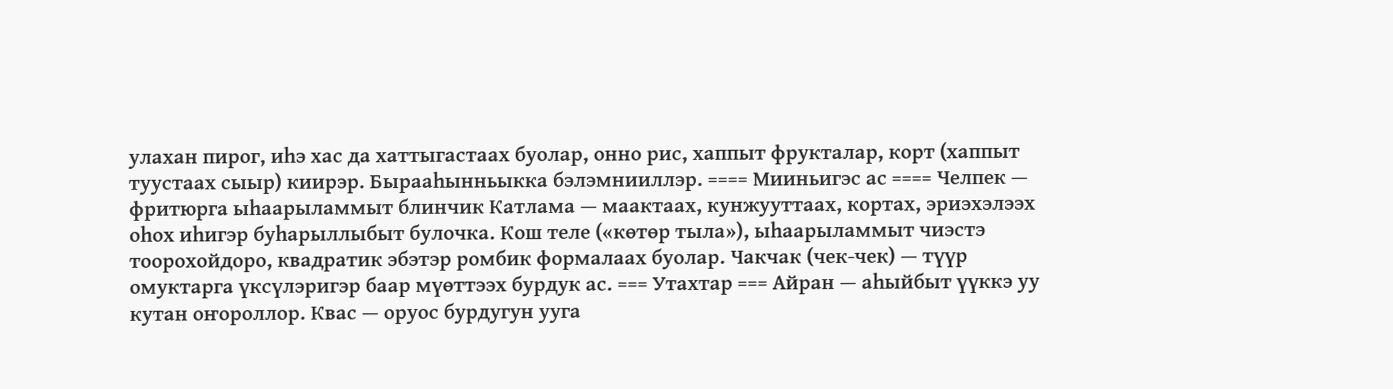улахан пирог, иһэ хас да хаттыгастаах буолар, онно рис, хаппыт фрукталар, корт (хаппыт туустаах сыыр) киирэр. Бырааһынньыкка бэлэмнииллэр. ==== Мииньигэс ас ==== Челпек — фритюрга ыһаарыламмыт блинчик Катлама — маактаах, кунжууттаах, кортах, эриэхэлээх оһох иһигэр буһарыллыбыт булочка. Кош теле («көтөр тыла»), ыһаарыламмыт чиэстэ тоорохойдоро, квадратик эбэтэр ромбик формалаах буолар. Чакчак (чек-чек) — түүр омуктарга үксүлэригэр баар мүөттээх бурдук ас. === Утахтар === Айран — аһыйбыт үүккэ уу кутан оҥороллор. Квас — оруос бурдугун ууга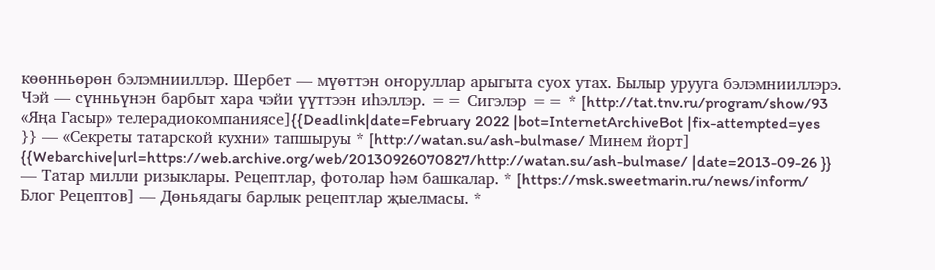көөнньөрөн бэлэмнииллэр. Шербет — мүөттэн оҥоруллар арыгыта суох утах. Былыр урууга бэлэмнииллэрэ. Чэй — сүнньүнэн барбыт хара чэйи үүттээн иһэллэр. == Сигэлэр == * [http://tat.tnv.ru/program/show/93 «Яңа Гасыр» телерадиокомпаниясе]{{Deadlink|date=February 2022 |bot=InternetArchiveBot |fix-attempted=yes }} — «Секреты татарской кухни» тапшыруы * [http://watan.su/ash-bulmase/ Минем йорт] {{Webarchive|url=https://web.archive.org/web/20130926070827/http://watan.su/ash-bulmase/ |date=2013-09-26 }} — Татар милли ризыклары. Рецептлар, фотолар һәм башкалар. * [https://msk.sweetmarin.ru/news/inform/ Блог Рецептов] — Дөньядагы барлык рецептлар җыелмасы. *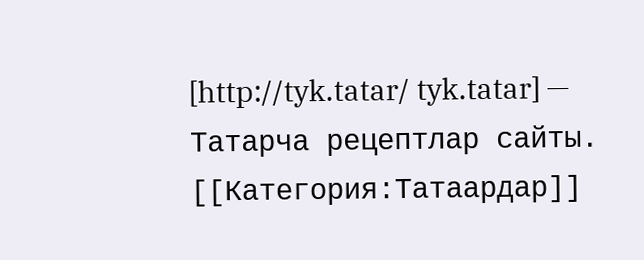[http://tyk.tatar/ tyk.tatar] — Татарча рецептлар сайты. [[Категория:Татаардар]]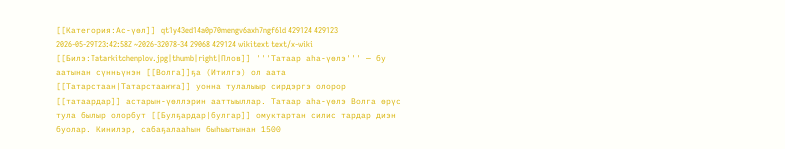[[Категория:Ас-үөл]] qt1y43ed14a0p70mengv6axh7ngf6ld 429124 429123 2026-05-29T23:42:58Z ~2026-32078-34 29068 429124 wikitext text/x-wiki [[Билэ:Tatarkitchenplov.jpg|thumb|right|Плов]] '''Татаар аһа-үөлэ''' — бу аатынан сүнньүнэн [[Волга]]ҕа (Итилгэ) ол аата [[Татарстаан|Татарстааҥҥа]] уонна тулалыыр сирдэргэ олорор [[татаардар]] астарын-үөллэрин ааттыыллар. Татаар аһа-үөлэ Волга өрүс тула былыр олорбут [[Булҕардар|булгар]] омуктартан силис тардар диэн буолар. Кинилэр, сабаҕалааһын быһыытынан 1500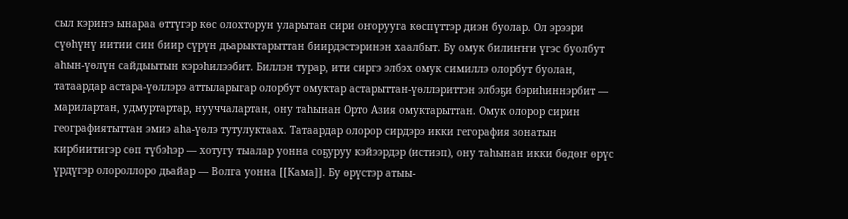сыл кэриҥэ ынараа өттүгэр көс олохторун уларытан сири оҥорууга көспүттэр диэн буолар. Ол эрээри сүөһүнү иитии син биир сүрүн дьарыктарыттан биирдэстэринэн хаалбыт. Бу омук билиҥҥи үгэс буолбут аһын-үөлүн сайдыытын кэрэһилээбит. Биллэн турар, ити сиргэ элбэх омук симиллэ олорбут буолан, татаардар астара-үөллэрэ аттыларыгар олорбут омуктар астарыттан-үөллэриттэн элбэҕи бэриһиннэрбит — марилартан, удмуртартар, нууччалартан, ону таһынан Орто Азия омуктарыттан. Омук олорор сирин географиятыттан эмиэ аһа-үөлэ тутулуктаах. Татаардар олорор сирдэрэ икки гегорафия зонатын кирбиитигэр сөп түбэһэр — хотугу тыалар уонна соҕуруу кэйээрдэр (истиэп), ону таһынан икки бөдөҥ өрүс үрдүгэр олороллоро дьайар — Волга уонна [[Кама]]. Бу өрүстэр атыы-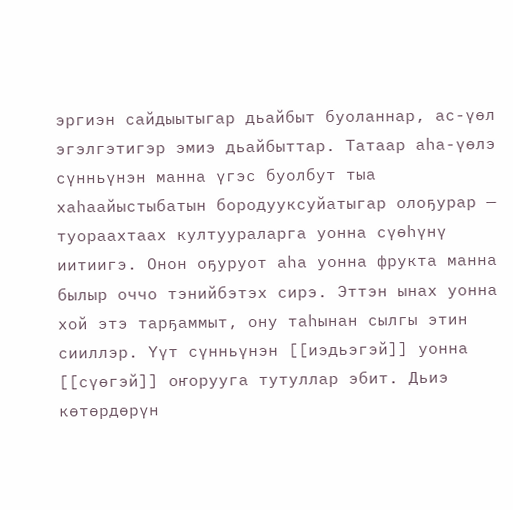эргиэн сайдыытыгар дьайбыт буоланнар, ас-үөл эгэлгэтигэр эмиэ дьайбыттар. Татаар аһа-үөлэ сүнньүнэн манна үгэс буолбут тыа хаһаайыстыбатын бородууксуйатыгар олоҕурар — туораахтаах култуураларга уонна сүөһүнү иитиигэ. Онон оҕуруот аһа уонна фрукта манна былыр оччо тэнийбэтэх сирэ. Эттэн ынах уонна хой этэ тарҕаммыт, ону таһынан сылгы этин сииллэр. Үүт сүнньүнэн [[иэдьэгэй]] уонна [[сүөгэй]] оҥорууга тутуллар эбит. Дьиэ көтөрдөрүн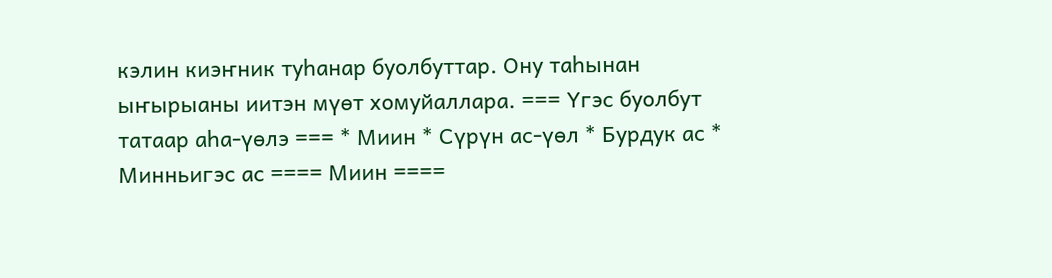кэлин киэҥник туһанар буолбуттар. Ону таһынан ыҥырыаны иитэн мүөт хомуйаллара. === Үгэс буолбут татаар аһа-үөлэ === * Миин * Сүрүн ас-үөл * Бурдук ас * Минньигэс ас ==== Миин ====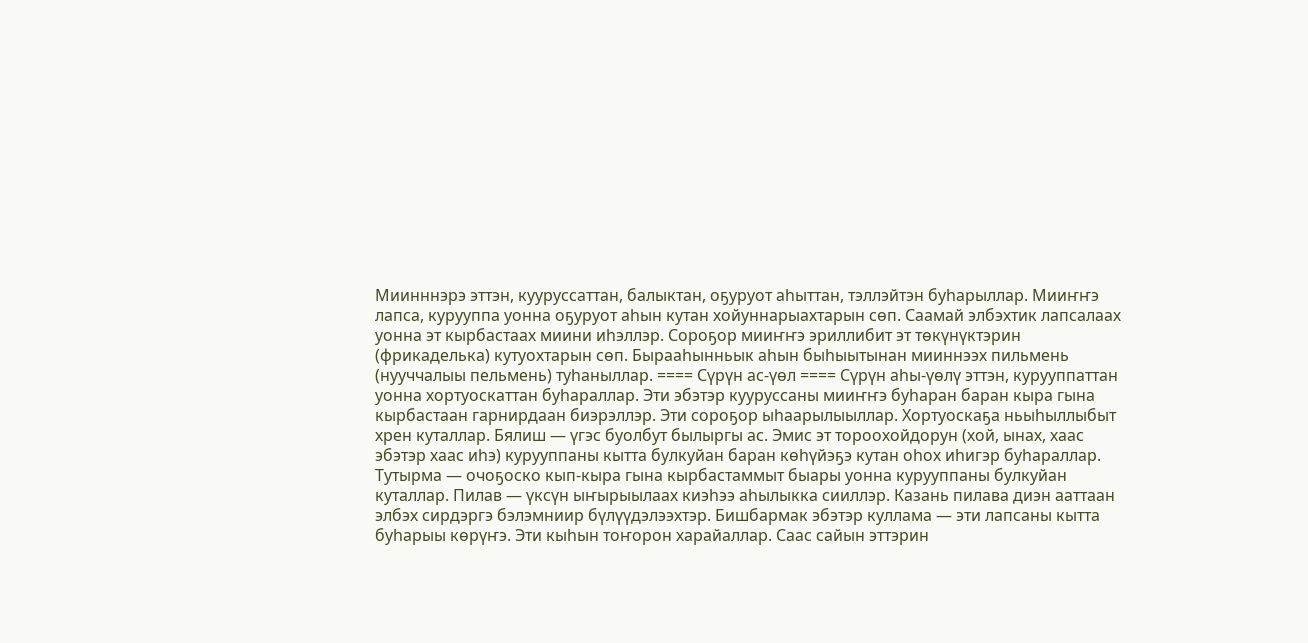Миинннэрэ эттэн, кууруссаттан, балыктан, оҕуруот аһыттан, тэллэйтэн буһарыллар. Мииҥҥэ лапса, курууппа уонна оҕуруот аһын кутан хойуннарыахтарын сөп. Саамай элбэхтик лапсалаах уонна эт кырбастаах миини иһэллэр. Сороҕор мииҥҥэ эриллибит эт төкүнүктэрин (фрикаделька) кутуохтарын сөп. Бырааһынньык аһын быһыытынан мииннээх пильмень (нууччалыы пельмень) туһаныллар. ==== Сүрүн ас-үөл ==== Сүрүн аһы-үөлү эттэн, курууппаттан уонна хортуоскаттан буһараллар. Эти эбэтэр кууруссаны мииҥҥэ буһаран баран кыра гына кырбастаан гарнирдаан биэрэллэр. Эти сороҕор ыһаарылыыллар. Хортуоскаҕа ньыһыллыбыт хрен куталлар. Бялиш — үгэс буолбут былыргы ас. Эмис эт тороохойдорун (хой, ынах, хаас эбэтэр хаас иһэ) курууппаны кытта булкуйан баран көһүйэҕэ кутан оһох иһигэр буһараллар. Тутырма — очоҕоско кып-кыра гына кырбастаммыт быары уонна курууппаны булкуйан куталлар. Пилав — үксүн ыҥырыылаах киэһээ аһылыкка сииллэр. Казань пилава диэн ааттаан элбэх сирдэргэ бэлэмниир бүлүүдэлээхтэр. Бишбармак эбэтэр куллама — эти лапсаны кытта буһарыы көрүҥэ. Эти кыһын тоҥорон харайаллар. Саас сайын эттэрин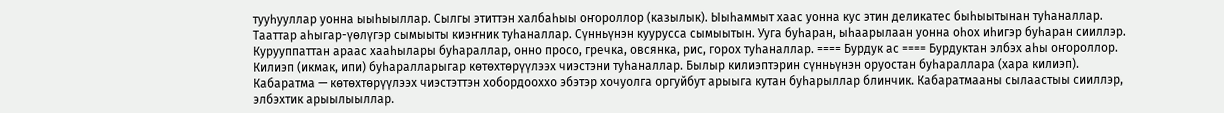тууһууллар уонна ыыһыыллар. Сылгы этиттэн халбаһыы оҥороллор (казылык). Ыыһаммыт хаас уонна кус этин деликатес быһыытынан туһаналлар. Тааттар аһыгар-үөлүгэр сымыыты киэҥник туһаналлар. Сүнньүнэн куурусса сымыытын. Ууга буһаран, ыһаарылаан уонна оһох иһигэр буһаран сииллэр. Курууппаттан араас хааһылары буһараллар, онно просо, гречка, овсянка, рис, горох туһаналлар. ==== Бурдук ас ==== Бурдуктан элбэх аһы оҥороллор. Килиэп (икмак, ипи) буһаралларыгар көтөхтөрүүлээх чиэстэни туһаналлар. Былыр килиэптэрин сүнньүнэн оруостан буһараллара (хара килиэп). Кабаратма — көтөхтөрүүлээх чиэстэттэн хобордооххо эбэтэр хочуолга оргуйбут арыыга кутан буһарыллар блинчик. Кабаратмааны сылаастыы сииллэр, элбэхтик арыылыыллар.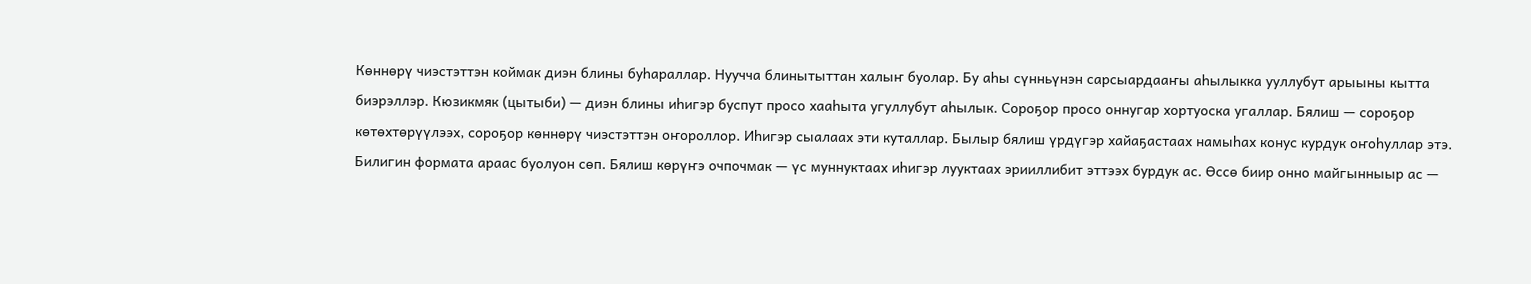Көннөрү чиэстэттэн коймак диэн блины буһараллар. Нуучча блинытыттан халыҥ буолар. Бу аһы сүнньүнэн сарсыардааҥы аһылыкка ууллубут арыыны кытта биэрэллэр. Кюзикмяк (цытыби) — диэн блины иһигэр буспут просо хааһыта угуллубут аһылык. Сороҕор просо оннугар хортуоска угаллар. Бялиш — сороҕор көтөхтөрүүлээх, сороҕор көннөрү чиэстэттэн оҥороллор. Иһигэр сыалаах эти куталлар. Былыр бялиш үрдүгэр хайаҕастаах намыһах конус курдук оҥоһуллар этэ. Билигин формата араас буолуон сөп. Бялиш көрүҥэ очпочмак — үс муннуктаах иһигэр лууктаах эрииллибит эттээх бурдук ас. Өссө биир онно майгынныыр ас —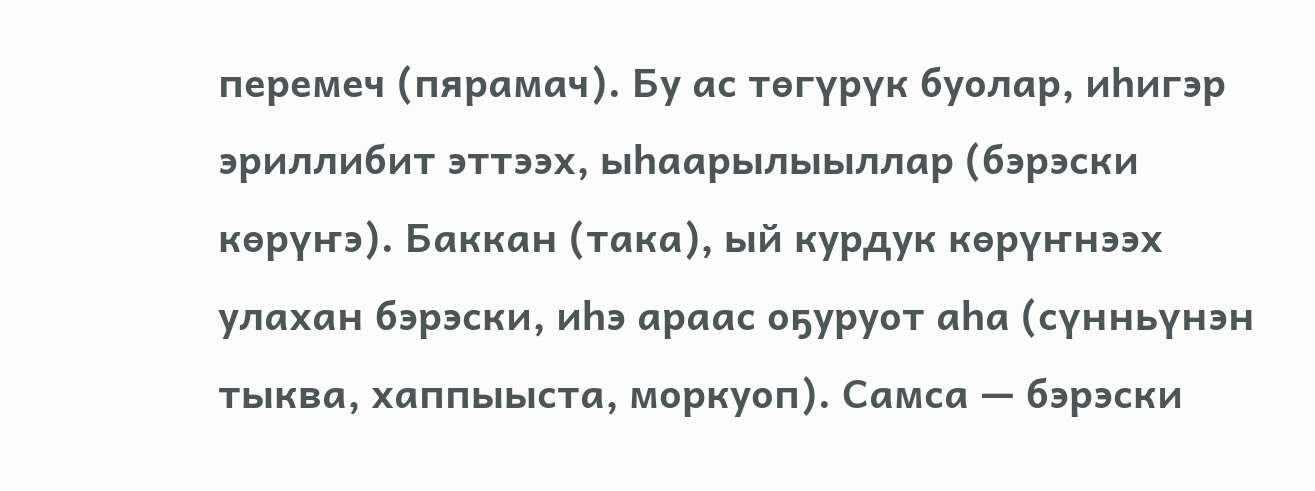перемеч (пярамач). Бу ас төгүрүк буолар, иһигэр эриллибит эттээх, ыһаарылыыллар (бэрэски көрүҥэ). Баккан (така), ый курдук көрүҥнээх улахан бэрэски, иһэ араас оҕуруот аһа (сүнньүнэн тыква, хаппыыста, моркуоп). Самса — бэрэски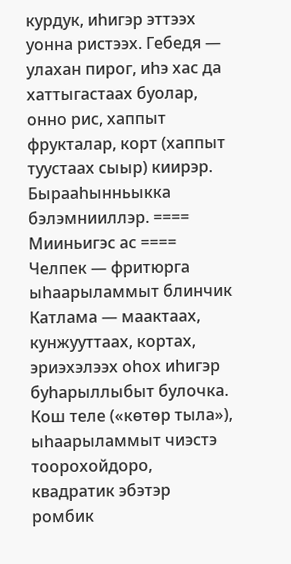курдук, иһигэр эттээх уонна ристээх. Гебедя — улахан пирог, иһэ хас да хаттыгастаах буолар, онно рис, хаппыт фрукталар, корт (хаппыт туустаах сыыр) киирэр. Бырааһынньыкка бэлэмнииллэр. ==== Мииньигэс ас ==== Челпек — фритюрга ыһаарыламмыт блинчик Катлама — маактаах, кунжууттаах, кортах, эриэхэлээх оһох иһигэр буһарыллыбыт булочка. Кош теле («көтөр тыла»), ыһаарыламмыт чиэстэ тоорохойдоро, квадратик эбэтэр ромбик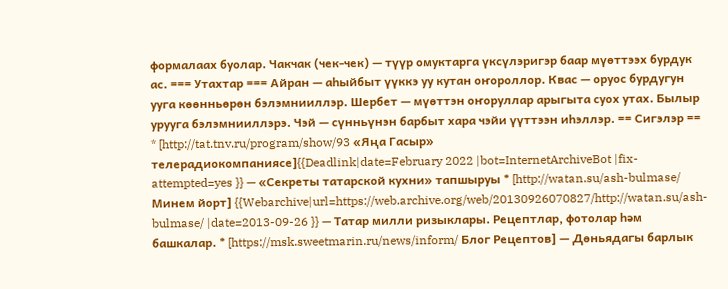формалаах буолар. Чакчак (чек-чек) — түүр омуктарга үксүлэригэр баар мүөттээх бурдук ас. === Утахтар === Айран — аһыйбыт үүккэ уу кутан оҥороллор. Квас — оруос бурдугун ууга көөнньөрөн бэлэмнииллэр. Шербет — мүөттэн оҥоруллар арыгыта суох утах. Былыр урууга бэлэмнииллэрэ. Чэй — сүнньүнэн барбыт хара чэйи үүттээн иһэллэр. == Сигэлэр == * [http://tat.tnv.ru/program/show/93 «Яңа Гасыр» телерадиокомпаниясе]{{Deadlink|date=February 2022 |bot=InternetArchiveBot |fix-attempted=yes }} — «Секреты татарской кухни» тапшыруы * [http://watan.su/ash-bulmase/ Минем йорт] {{Webarchive|url=https://web.archive.org/web/20130926070827/http://watan.su/ash-bulmase/ |date=2013-09-26 }} — Татар милли ризыклары. Рецептлар, фотолар һәм башкалар. * [https://msk.sweetmarin.ru/news/inform/ Блог Рецептов] — Дөньядагы барлык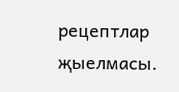рецептлар җыелмасы.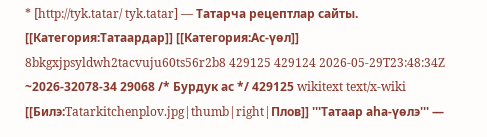* [http://tyk.tatar/ tyk.tatar] — Татарча рецептлар сайты. [[Категория:Татаардар]] [[Категория:Ас-үөл]] 8bkgxjpsyldwh2tacvuju60ts56r2b8 429125 429124 2026-05-29T23:48:34Z ~2026-32078-34 29068 /* Бурдук ас */ 429125 wikitext text/x-wiki [[Билэ:Tatarkitchenplov.jpg|thumb|right|Плов]] '''Татаар аһа-үөлэ''' —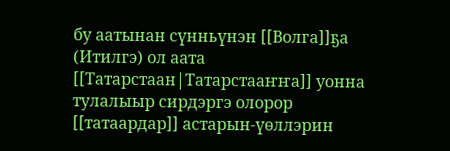бу аатынан сүнньүнэн [[Волга]]ҕа (Итилгэ) ол аата [[Татарстаан|Татарстааҥҥа]] уонна тулалыыр сирдэргэ олорор [[татаардар]] астарын-үөллэрин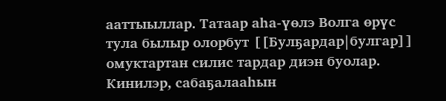ааттыыллар. Татаар аһа-үөлэ Волга өрүс тула былыр олорбут [[Булҕардар|булгар]] омуктартан силис тардар диэн буолар. Кинилэр, сабаҕалааһын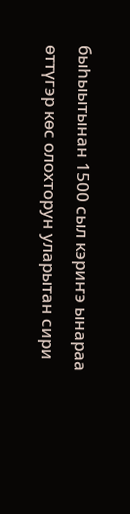быһыытынан 1500 сыл кэриҥэ ынараа өттүгэр көс олохторун уларытан сири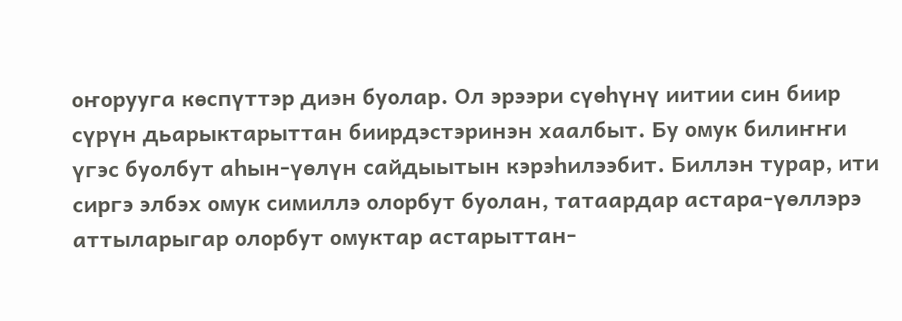оҥорууга көспүттэр диэн буолар. Ол эрээри сүөһүнү иитии син биир сүрүн дьарыктарыттан биирдэстэринэн хаалбыт. Бу омук билиҥҥи үгэс буолбут аһын-үөлүн сайдыытын кэрэһилээбит. Биллэн турар, ити сиргэ элбэх омук симиллэ олорбут буолан, татаардар астара-үөллэрэ аттыларыгар олорбут омуктар астарыттан-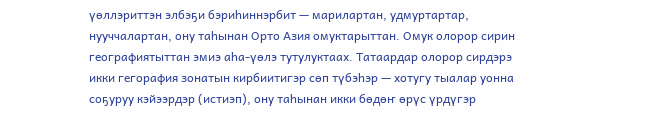үөллэриттэн элбэҕи бэриһиннэрбит — марилартан, удмуртартар, нууччалартан, ону таһынан Орто Азия омуктарыттан. Омук олорор сирин географиятыттан эмиэ аһа-үөлэ тутулуктаах. Татаардар олорор сирдэрэ икки гегорафия зонатын кирбиитигэр сөп түбэһэр — хотугу тыалар уонна соҕуруу кэйээрдэр (истиэп), ону таһынан икки бөдөҥ өрүс үрдүгэр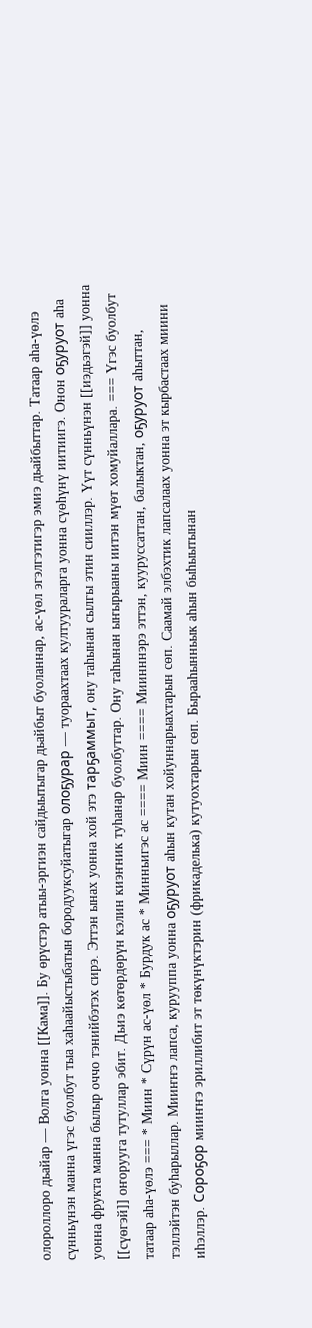олороллоро дьайар — Волга уонна [[Кама]]. Бу өрүстэр атыы-эргиэн сайдыытыгар дьайбыт буоланнар, ас-үөл эгэлгэтигэр эмиэ дьайбыттар. Татаар аһа-үөлэ сүнньүнэн манна үгэс буолбут тыа хаһаайыстыбатын бородууксуйатыгар олоҕурар — туораахтаах култуураларга уонна сүөһүнү иитиигэ. Онон оҕуруот аһа уонна фрукта манна былыр оччо тэнийбэтэх сирэ. Эттэн ынах уонна хой этэ тарҕаммыт, ону таһынан сылгы этин сииллэр. Үүт сүнньүнэн [[иэдьэгэй]] уонна [[сүөгэй]] оҥорууга тутуллар эбит. Дьиэ көтөрдөрүн кэлин киэҥник туһанар буолбуттар. Ону таһынан ыҥырыаны иитэн мүөт хомуйаллара. === Үгэс буолбут татаар аһа-үөлэ === * Миин * Сүрүн ас-үөл * Бурдук ас * Минньигэс ас ==== Миин ==== Миинннэрэ эттэн, кууруссаттан, балыктан, оҕуруот аһыттан, тэллэйтэн буһарыллар. Мииҥҥэ лапса, курууппа уонна оҕуруот аһын кутан хойуннарыахтарын сөп. Саамай элбэхтик лапсалаах уонна эт кырбастаах миини иһэллэр. Сороҕор мииҥҥэ эриллибит эт төкүнүктэрин (фрикаделька) кутуохтарын сөп. Бырааһынньык аһын быһыытынан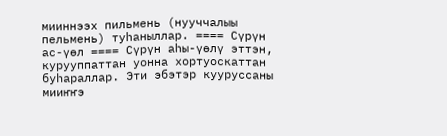мииннээх пильмень (нууччалыы пельмень) туһаныллар. ==== Сүрүн ас-үөл ==== Сүрүн аһы-үөлү эттэн, курууппаттан уонна хортуоскаттан буһараллар. Эти эбэтэр кууруссаны мииҥҥэ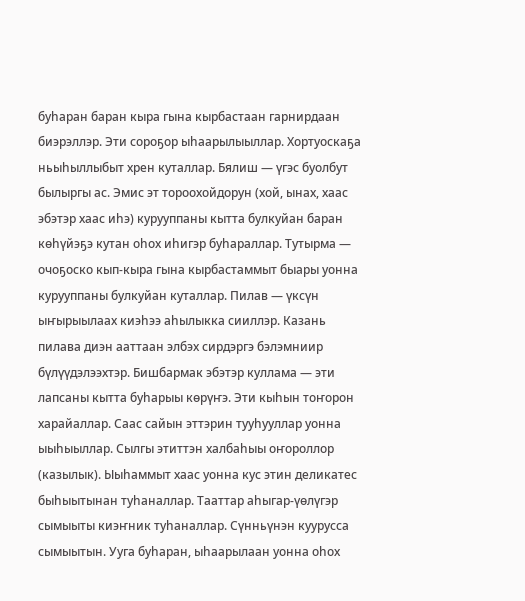буһаран баран кыра гына кырбастаан гарнирдаан биэрэллэр. Эти сороҕор ыһаарылыыллар. Хортуоскаҕа ньыһыллыбыт хрен куталлар. Бялиш — үгэс буолбут былыргы ас. Эмис эт тороохойдорун (хой, ынах, хаас эбэтэр хаас иһэ) курууппаны кытта булкуйан баран көһүйэҕэ кутан оһох иһигэр буһараллар. Тутырма — очоҕоско кып-кыра гына кырбастаммыт быары уонна курууппаны булкуйан куталлар. Пилав — үксүн ыҥырыылаах киэһээ аһылыкка сииллэр. Казань пилава диэн ааттаан элбэх сирдэргэ бэлэмниир бүлүүдэлээхтэр. Бишбармак эбэтэр куллама — эти лапсаны кытта буһарыы көрүҥэ. Эти кыһын тоҥорон харайаллар. Саас сайын эттэрин тууһууллар уонна ыыһыыллар. Сылгы этиттэн халбаһыы оҥороллор (казылык). Ыыһаммыт хаас уонна кус этин деликатес быһыытынан туһаналлар. Тааттар аһыгар-үөлүгэр сымыыты киэҥник туһаналлар. Сүнньүнэн куурусса сымыытын. Ууга буһаран, ыһаарылаан уонна оһох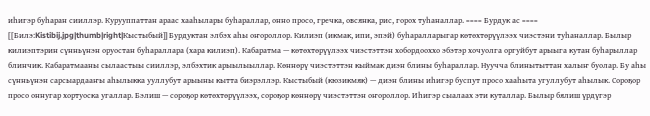иһигэр буһаран сииллэр. Курууппаттан араас хааһылары буһараллар, онно просо, гречка, овсянка, рис, горох туһаналлар. ==== Бурдук ас ==== [[Билэ:Kistibij.jpg|thumb|right|Кыстыбый]] Бурдуктан элбэх аһы оҥороллор. Килиэп (икмак, ипи, эпэй) буһаралларыгар көтөхтөрүүлээх чиэстэни туһаналлар. Былыр килиэптэрин сүнньүнэн оруостан буһараллара (хара килиэп). Кабаратма — көтөхтөрүүлээх чиэстэттэн хобордооххо эбэтэр хочуолга оргуйбут арыыга кутан буһарыллар блинчик. Кабаратмааны сылаастыы сииллэр, элбэхтик арыылыыллар. Көннөрү чиэстэттэн кыймак диэн блины буһараллар. Нуучча блинытыттан халыҥ буолар. Бу аһы сүнньүнэн сарсыардааҥы аһылыкка ууллубут арыыны кытта биэрэллэр. Кыстыбый (кюзикмяк) — диэн блины иһигэр буспут просо хааһыта угуллубут аһылык. Сороҕор просо оннугар хортуоска угаллар. Бэлиш — сороҕор көтөхтөрүүлээх, сороҕор көннөрү чиэстэттэн оҥороллор. Иһигэр сыалаах эти куталлар. Былыр бялиш үрдүгэр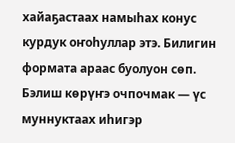хайаҕастаах намыһах конус курдук оҥоһуллар этэ. Билигин формата араас буолуон сөп. Бэлиш көрүҥэ очпочмак — үс муннуктаах иһигэр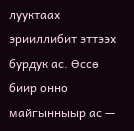лууктаах эрииллибит эттээх бурдук ас. Өссө биир онно майгынныыр ас —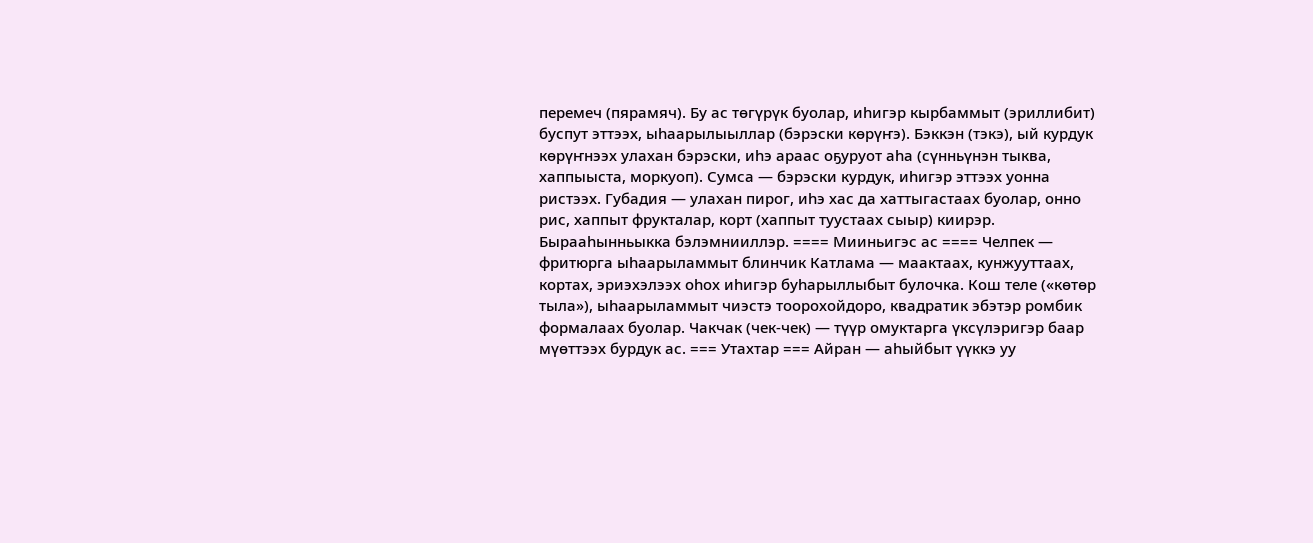перемеч (пярамяч). Бу ас төгүрүк буолар, иһигэр кырбаммыт (эриллибит) буспут эттээх, ыһаарылыыллар (бэрэски көрүҥэ). Бэккэн (тэкэ), ый курдук көрүҥнээх улахан бэрэски, иһэ араас оҕуруот аһа (сүнньүнэн тыква, хаппыыста, моркуоп). Сумса — бэрэски курдук, иһигэр эттээх уонна ристээх. Губадия — улахан пирог, иһэ хас да хаттыгастаах буолар, онно рис, хаппыт фрукталар, корт (хаппыт туустаах сыыр) киирэр. Бырааһынньыкка бэлэмнииллэр. ==== Мииньигэс ас ==== Челпек — фритюрга ыһаарыламмыт блинчик Катлама — маактаах, кунжууттаах, кортах, эриэхэлээх оһох иһигэр буһарыллыбыт булочка. Кош теле («көтөр тыла»), ыһаарыламмыт чиэстэ тоорохойдоро, квадратик эбэтэр ромбик формалаах буолар. Чакчак (чек-чек) — түүр омуктарга үксүлэригэр баар мүөттээх бурдук ас. === Утахтар === Айран — аһыйбыт үүккэ уу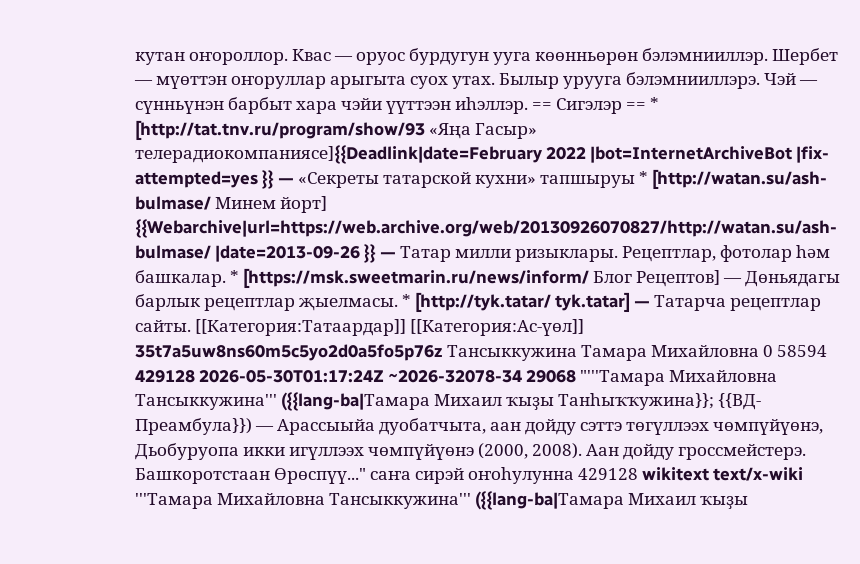кутан оҥороллор. Квас — оруос бурдугун ууга көөнньөрөн бэлэмнииллэр. Шербет — мүөттэн оҥоруллар арыгыта суох утах. Былыр урууга бэлэмнииллэрэ. Чэй — сүнньүнэн барбыт хара чэйи үүттээн иһэллэр. == Сигэлэр == * [http://tat.tnv.ru/program/show/93 «Яңа Гасыр» телерадиокомпаниясе]{{Deadlink|date=February 2022 |bot=InternetArchiveBot |fix-attempted=yes }} — «Секреты татарской кухни» тапшыруы * [http://watan.su/ash-bulmase/ Минем йорт] {{Webarchive|url=https://web.archive.org/web/20130926070827/http://watan.su/ash-bulmase/ |date=2013-09-26 }} — Татар милли ризыклары. Рецептлар, фотолар һәм башкалар. * [https://msk.sweetmarin.ru/news/inform/ Блог Рецептов] — Дөньядагы барлык рецептлар җыелмасы. * [http://tyk.tatar/ tyk.tatar] — Татарча рецептлар сайты. [[Категория:Татаардар]] [[Категория:Ас-үөл]] 35t7a5uw8ns60m5c5yo2d0a5fo5p76z Тансыккужина Тамара Михайловна 0 58594 429128 2026-05-30T01:17:24Z ~2026-32078-34 29068 "'''Тамара Михайловна Тансыккужина''' ({{lang-ba|Тамара Михаил ҡыҙы Танһыҡҡужина}}; {{ВД-Преамбула}}) — Арассыыйа дуобатчыта, аан дойду сэттэ төгүллээх чөмпүйүөнэ, Дьобуруопа икки игүллээх чөмпүйүөнэ (2000, 2008). Аан дойду гроссмейстерэ. Башкоротстаан Өрөспүү..." саҥа сирэй оҥоһулунна 429128 wikitext text/x-wiki '''Тамара Михайловна Тансыккужина''' ({{lang-ba|Тамара Михаил ҡыҙы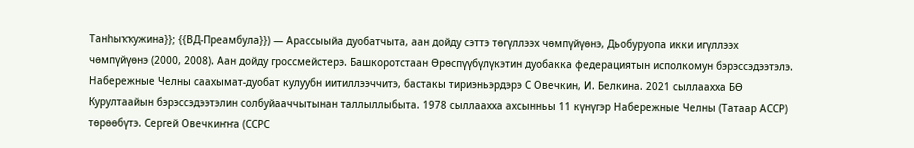Танһыҡҡужина}}; {{ВД-Преамбула}}) — Арассыыйа дуобатчыта, аан дойду сэттэ төгүллээх чөмпүйүөнэ, Дьобуруопа икки игүллээх чөмпүйүөнэ (2000, 2008). Аан дойду гроссмейстерэ. Башкоротстаан Өрөспүүбүлүкэтин дуобакка федерациятын исполкомун бэрэссэдээтэлэ. Набережные Челны саахымат-дуобат кулуубн иитиллээччитэ, бастакы тириэньэрдэрэ С Овечкин, И. Белкина. 2021 сыллаахха БӨ Курултаайын бэрэссэдээтэлин солбуйааччытынан таллыллыбыта. 1978 сыллаахха ахсынньы 11 күнүгэр Набережные Челны (Татаар АССР) төрөөбүтэ. Сергей Овечкиҥҥа (ССРС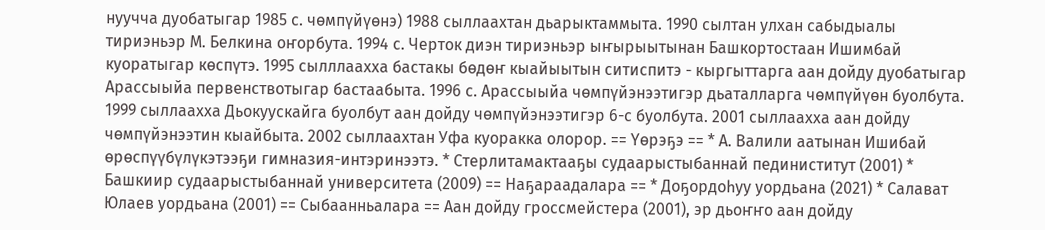нуучча дуобатыгар 1985 с. чөмпүйүөнэ) 1988 сыллаахтан дьарыктаммыта. 1990 сылтан улхан сабыдыалы тириэньэр М. Белкина оҥорбута. 1994 с. Черток диэн тириэньэр ыҥырыытынан Башкортостаан Ишимбай куоратыгар көспүтэ. 1995 сылллаахха бастакы бөдөҥ кыайыытын ситиспитэ - кыргыттарга аан дойду дуобатыгар Арассыыйа первенствотыгар бастаабыта. 1996 с. Арассыыйа чөмпүйэнээтигэр дьаталларга чөмпүйүөн буолбута. 1999 сыллаахха Дьокуускайга буолбут аан дойду чөмпүйэнээтигэр 6-с буолбута. 2001 сыллаахха аан дойду чөмпүйэнээтин кыайбыта. 2002 сыллаахтан Уфа куоракка олорор. == Үөрэҕэ == * А. Валили аатынан Ишибай өрөспүүбүлүкэтээҕи гимназия-интэринээтэ. * Стерлитамактааҕы судаарыстыбаннай пединиститут (2001) * Башкиир судаарыстыбаннай университета (2009) == Наҕараадалара == * Доҕордоһуу уордьана (2021) * Салават Юлаев уордьана (2001) == Сыбаанньалара == Аан дойду гроссмейстера (2001), эр дьоҥҥо аан дойду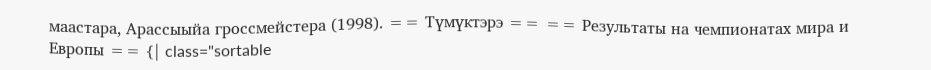маастара, Арассыыйа гроссмейстера (1998). == Түмүктэрэ == == Результаты на чемпионатах мира и Европы == {| class="sortable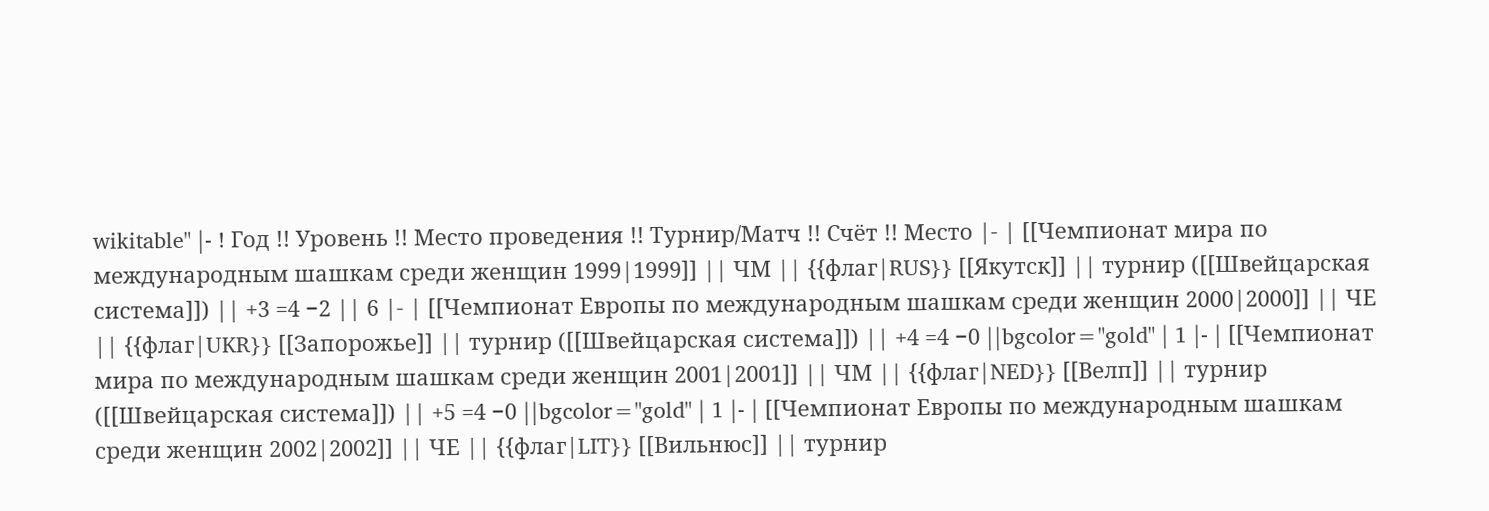wikitable" |- ! Год !! Уровень !! Место проведения !! Турнир/Матч !! Счёт !! Место |- | [[Чемпионат мира по международным шашкам среди женщин 1999|1999]] || ЧМ || {{флаг|RUS}} [[Якутск]] || турнир ([[Швейцарская система]]) || +3 =4 −2 || 6 |- | [[Чемпионат Европы по международным шашкам среди женщин 2000|2000]] || ЧЕ || {{флаг|UKR}} [[Запорожье]] || турнир ([[Швейцарская система]]) || +4 =4 −0 ||bgcolor="gold" | 1 |- | [[Чемпионат мира по международным шашкам среди женщин 2001|2001]] || ЧМ || {{флаг|NED}} [[Велп]] || турнир ([[Швейцарская система]]) || +5 =4 −0 ||bgcolor="gold" | 1 |- | [[Чемпионат Европы по международным шашкам среди женщин 2002|2002]] || ЧЕ || {{флаг|LIT}} [[Вильнюс]] || турнир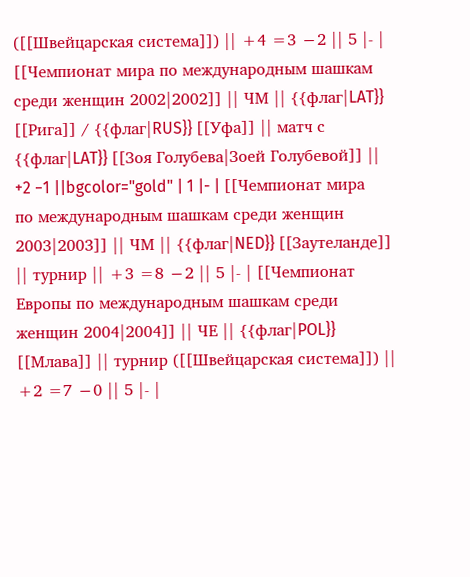([[Швейцарская система]]) || +4 =3 −2 || 5 |- | [[Чемпионат мира по международным шашкам среди женщин 2002|2002]] || ЧМ || {{флаг|LAT}} [[Рига]] / {{флаг|RUS}} [[Уфа]] || матч с {{флаг|LAT}} [[Зоя Голубева|Зоей Голубевой]] || +2 −1 ||bgcolor="gold" | 1 |- | [[Чемпионат мира по международным шашкам среди женщин 2003|2003]] || ЧМ || {{флаг|NED}} [[Заутеланде]] || турнир || +3 =8 −2 || 5 |- | [[Чемпионат Европы по международным шашкам среди женщин 2004|2004]] || ЧЕ || {{флаг|POL}} [[Млава]] || турнир ([[Швейцарская система]]) || +2 =7 −0 || 5 |- |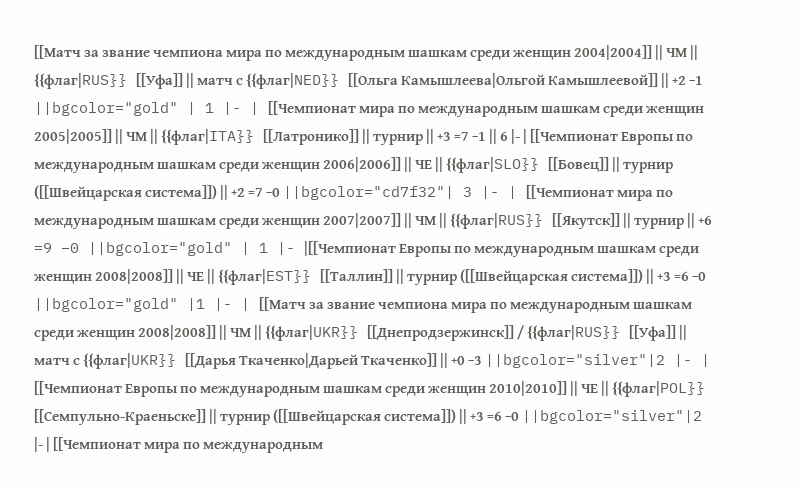[[Матч за звание чемпиона мира по международным шашкам среди женщин 2004|2004]] || ЧМ || {{флаг|RUS}} [[Уфа]] || матч с {{флаг|NED}} [[Ольга Камышлеева|Ольгой Камышлеевой]] || +2 −1 ||bgcolor="gold" | 1 |- | [[Чемпионат мира по международным шашкам среди женщин 2005|2005]] || ЧМ || {{флаг|ITA}} [[Латронико]] || турнир || +3 =7 −1 || 6 |- | [[Чемпионат Европы по международным шашкам среди женщин 2006|2006]] || ЧЕ || {{флаг|SLO}} [[Бовец]] || турнир ([[Швейцарская система]]) || +2 =7 −0 ||bgcolor="cd7f32"| 3 |- | [[Чемпионат мира по международным шашкам среди женщин 2007|2007]] || ЧМ || {{флаг|RUS}} [[Якутск]] || турнир || +6 =9 −0 ||bgcolor="gold" | 1 |- |[[Чемпионат Европы по международным шашкам среди женщин 2008|2008]] || ЧЕ || {{флаг|EST}} [[Таллин]] || турнир ([[Швейцарская система]]) || +3 =6 −0 ||bgcolor="gold" |1 |- | [[Матч за звание чемпиона мира по международным шашкам среди женщин 2008|2008]] || ЧМ || {{флаг|UKR}} [[Днепродзержинск]] / {{флаг|RUS}} [[Уфа]] || матч с {{флаг|UKR}} [[Дарья Ткаченко|Дарьей Ткаченко]] || +0 −3 ||bgcolor="silver"|2 |- | [[Чемпионат Европы по международным шашкам среди женщин 2010|2010]] || ЧЕ || {{флаг|POL}} [[Семпульно-Краеньске]] || турнир ([[Швейцарская система]]) || +3 =6 −0 ||bgcolor="silver"|2 |- | [[Чемпионат мира по международным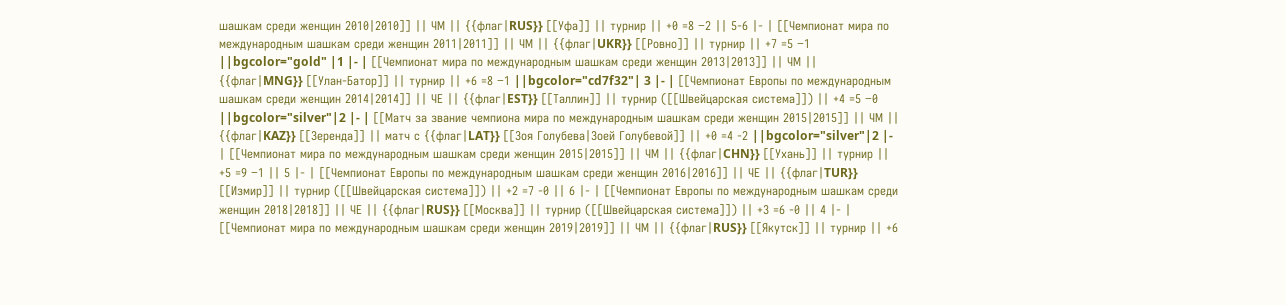шашкам среди женщин 2010|2010]] || ЧМ || {{флаг|RUS}} [[Уфа]] || турнир || +0 =8 −2 || 5-6 |- | [[Чемпионат мира по международным шашкам среди женщин 2011|2011]] || ЧМ || {{флаг|UKR}} [[Ровно]] || турнир || +7 =5 −1 ||bgcolor="gold" |1 |- | [[Чемпионат мира по международным шашкам среди женщин 2013|2013]] || ЧМ || {{флаг|MNG}} [[Улан-Батор]] || турнир || +6 =8 −1 ||bgcolor="cd7f32"| 3 |- | [[Чемпионат Европы по международным шашкам среди женщин 2014|2014]] || ЧЕ || {{флаг|EST}} [[Таллин]] || турнир ([[Швейцарская система]]) || +4 =5 −0 ||bgcolor="silver"|2 |- | [[Матч за звание чемпиона мира по международным шашкам среди женщин 2015|2015]] || ЧМ || {{флаг|KAZ}} [[Зеренда]] || матч с {{флаг|LAT}} [[Зоя Голубева|Зоей Голубевой]] || +0 =4 -2 ||bgcolor="silver"|2 |- | [[Чемпионат мира по международным шашкам среди женщин 2015|2015]] || ЧМ || {{флаг|CHN}} [[Ухань]] || турнир || +5 =9 −1 || 5 |- | [[Чемпионат Европы по международным шашкам среди женщин 2016|2016]] || ЧЕ || {{флаг|TUR}} [[Измир]] || турнир ([[Швейцарская система]]) || +2 =7 -0 || 6 |- | [[Чемпионат Европы по международным шашкам среди женщин 2018|2018]] || ЧЕ || {{флаг|RUS}} [[Москва]] || турнир ([[Швейцарская система]]) || +3 =6 -0 || 4 |- | [[Чемпионат мира по международным шашкам среди женщин 2019|2019]] || ЧМ || {{флаг|RUS}} [[Якутск]] || турнир || +6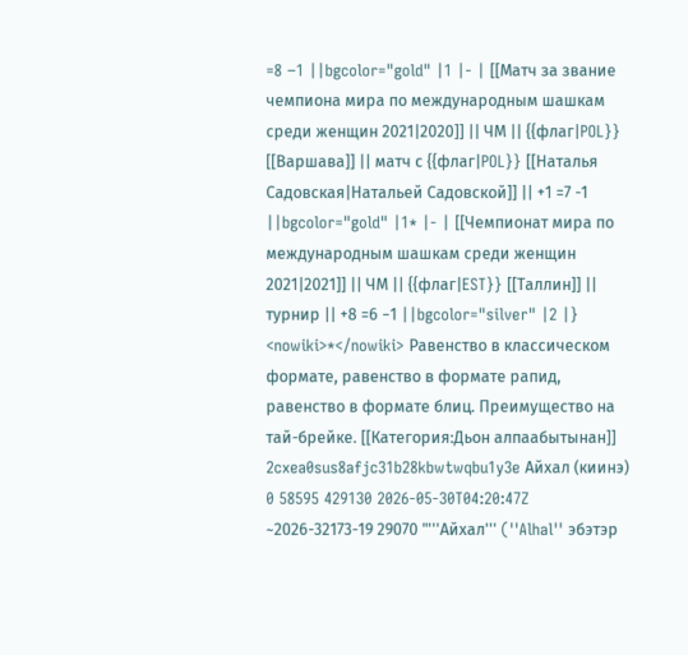=8 −1 ||bgcolor="gold" |1 |- | [[Матч за звание чемпиона мира по международным шашкам среди женщин 2021|2020]] || ЧМ || {{флаг|POL}} [[Варшава]] || матч с {{флаг|POL}} [[Наталья Садовская|Натальей Садовской]] || +1 =7 -1 ||bgcolor="gold" |1* |- | [[Чемпионат мира по международным шашкам среди женщин 2021|2021]] || ЧМ || {{флаг|EST}} [[Таллин]] || турнир || +8 =6 −1 ||bgcolor="silver" |2 |} <nowiki>*</nowiki> Равенство в классическом формате, равенство в формате рапид, равенство в формате блиц. Преимущество на тай-брейке. [[Категория:Дьон алпаабытынан]] 2cxea0sus8afjc31b28kbwtwqbu1y3e Айхал (киинэ) 0 58595 429130 2026-05-30T04:20:47Z ~2026-32173-19 29070 "'''Айхал''' (''Alhal'' эбэтэр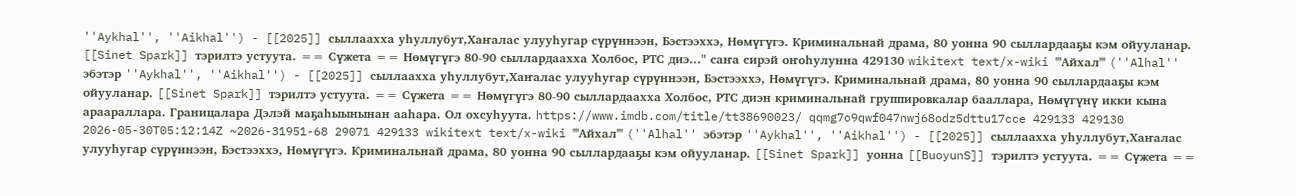''Aykhal'', ''Aikhal'') - [[2025]] сыллаахха уһуллубут,Хаҥалас улууһугар сүрүннээн, Бэстээххэ, Нөмүгүгэ. Криминальнай драма, 80 уонна 90 сыллардааҕы кэм ойууланар. [[Sinet Spark]] тэрилтэ устуута. == Сүжета == Нөмүгүгэ 80-90 сыллардаахха Холбос, РТС диэ..." саҥа сирэй оҥоһулунна 429130 wikitext text/x-wiki '''Айхал''' (''Alhal'' эбэтэр ''Aykhal'', ''Aikhal'') - [[2025]] сыллаахха уһуллубут,Хаҥалас улууһугар сүрүннээн, Бэстээххэ, Нөмүгүгэ. Криминальнай драма, 80 уонна 90 сыллардааҕы кэм ойууланар. [[Sinet Spark]] тэрилтэ устуута. == Сүжета == Нөмүгүгэ 80-90 сыллардаахха Холбос, РТС диэн криминальнай группировкалар бааллара, Нөмүгүнү икки кына араараллара. Границалара Дэлэй маҕаһыынынан ааһара. Ол охсуһуута. https://www.imdb.com/title/tt38690023/ qqmg7o9qwf047nwj68odz5dttu17cce 429133 429130 2026-05-30T05:12:14Z ~2026-31951-68 29071 429133 wikitext text/x-wiki '''Айхал''' (''Alhal'' эбэтэр ''Aykhal'', ''Aikhal'') - [[2025]] сыллаахха уһуллубут,Хаҥалас улууһугар сүрүннээн, Бэстээххэ, Нөмүгүгэ. Криминальнай драма, 80 уонна 90 сыллардааҕы кэм ойууланар. [[Sinet Spark]] уонна [[BuoyunS]] тэрилтэ устуута. == Сүжета ==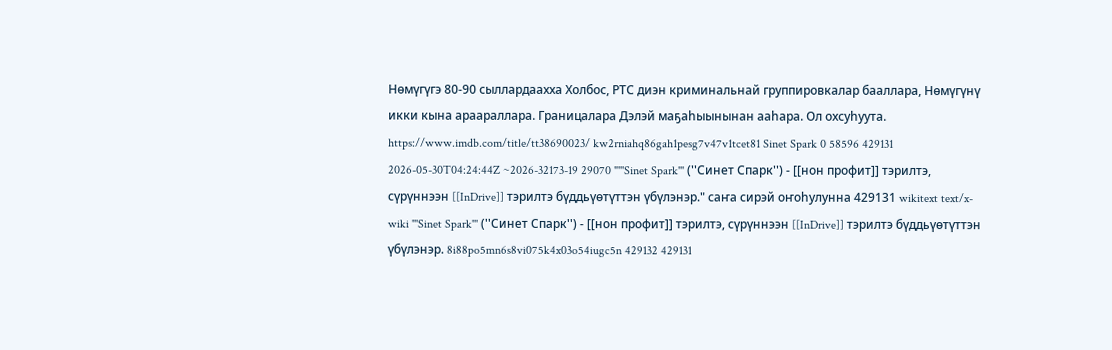Нөмүгүгэ 80-90 сыллардаахха Холбос, РТС диэн криминальнай группировкалар бааллара, Нөмүгүнү икки кына араараллара. Границалара Дэлэй маҕаһыынынан ааһара. Ол охсуһуута. https://www.imdb.com/title/tt38690023/ kw2rniahq86gah1pesg7v47v1tcet81 Sinet Spark 0 58596 429131 2026-05-30T04:24:44Z ~2026-32173-19 29070 "'''Sinet Spark''' (''Синет Спарк'') - [[нон профит]] тэрилтэ, сүрүннээн [[InDrive]] тэрилтэ бүддьүөтүттэн үбүлэнэр." саҥа сирэй оҥоһулунна 429131 wikitext text/x-wiki '''Sinet Spark''' (''Синет Спарк'') - [[нон профит]] тэрилтэ, сүрүннээн [[InDrive]] тэрилтэ бүддьүөтүттэн үбүлэнэр. 8i88po5mn6s8vi075k4x03o54iugc5n 429132 429131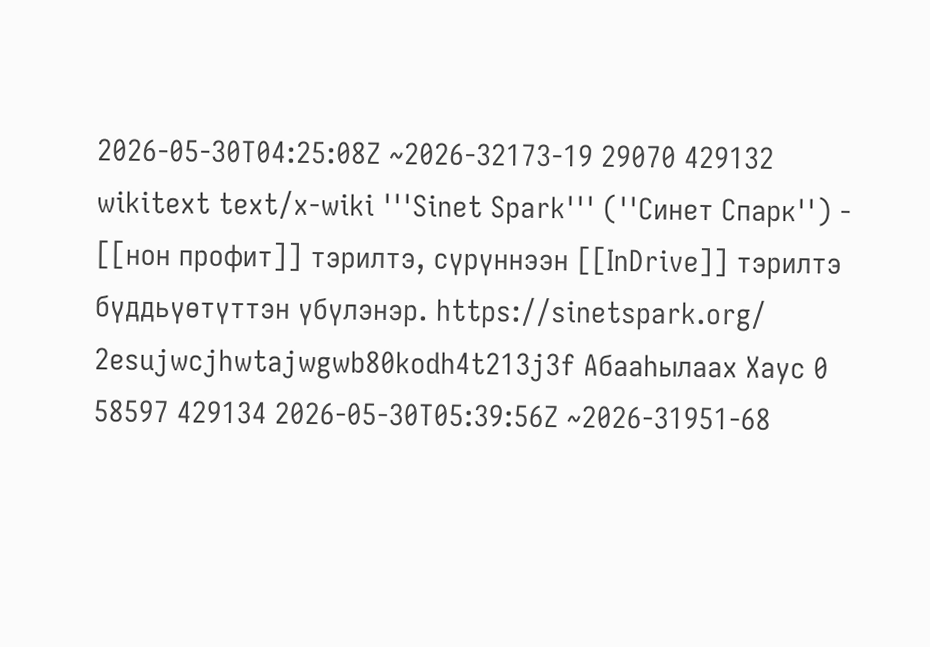2026-05-30T04:25:08Z ~2026-32173-19 29070 429132 wikitext text/x-wiki '''Sinet Spark''' (''Синет Спарк'') - [[нон профит]] тэрилтэ, сүрүннээн [[InDrive]] тэрилтэ бүддьүөтүттэн үбүлэнэр. https://sinetspark.org/ 2esujwcjhwtajwgwb80kodh4t213j3f Абааһылаах Хаус 0 58597 429134 2026-05-30T05:39:56Z ~2026-31951-68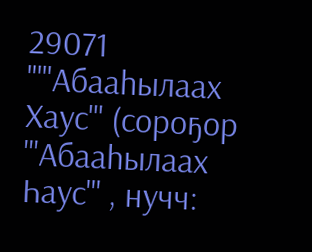29071 "'''Абааһылаах Хаус''' (сороҕор '''Абааһылаах Һаус''' , нучч: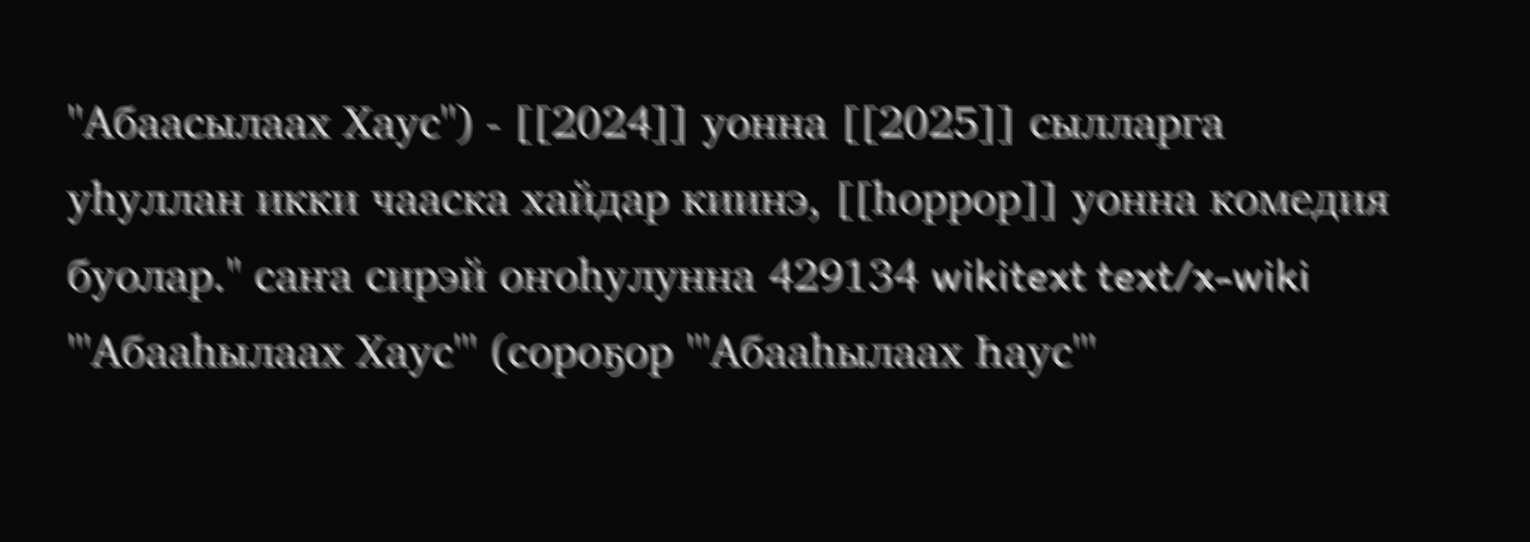''Абаасылаах Хаус'') - [[2024]] уонна [[2025]] сылларга уһуллан икки чааска хайдар киинэ, [[һоррор]] уонна комедия буолар." саҥа сирэй оҥоһулунна 429134 wikitext text/x-wiki '''Абааһылаах Хаус''' (сороҕор '''Абааһылаах Һаус'''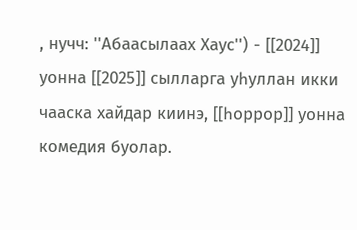, нучч: ''Абаасылаах Хаус'') - [[2024]] уонна [[2025]] сылларга уһуллан икки чааска хайдар киинэ, [[һоррор]] уонна комедия буолар.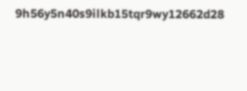9h56y5n40s9ilkb15tqr9wy12662d28